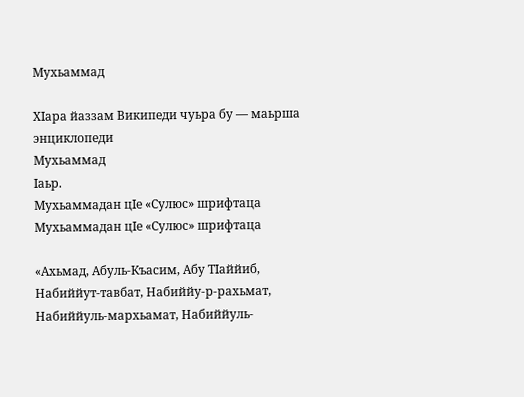Мухьаммад

ХӀара йаззам Википеди чуьра бу — маьрша энциклопеди
Мухьаммад
Ӏаьр.
Мухьаммадан цӀе «Сулюс» шрифтаца
Мухьаммадан цӀе «Сулюс» шрифтаца

«Ахьмад, Абуль-Къасим, Абу ТӀаййиб, Набиййут-тавбат, Набиййу-р-рахьмат, Набиййуль-мархьамат, Набиййуль-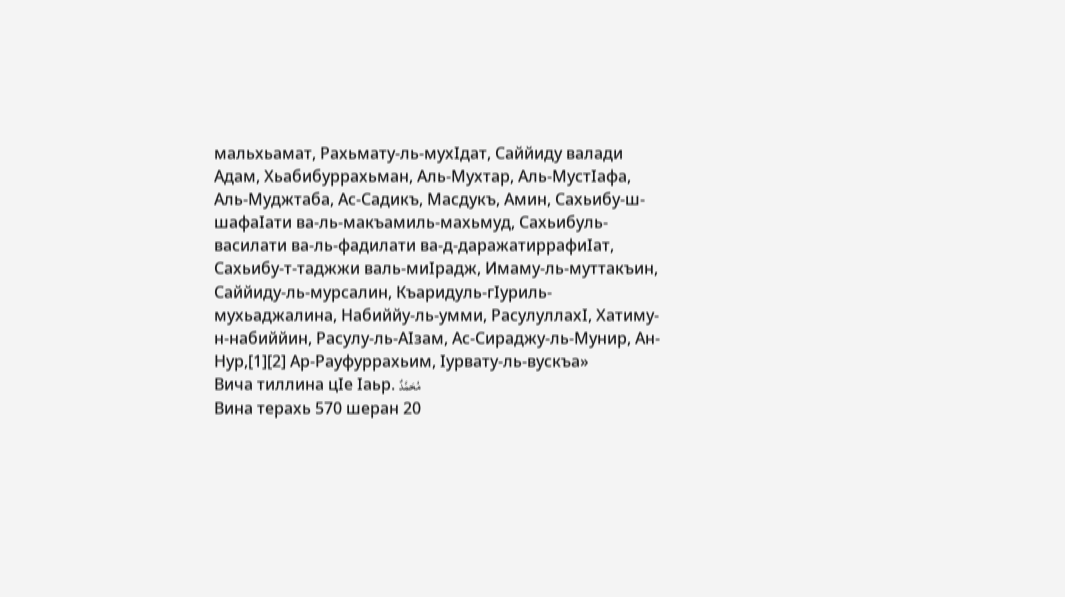мальхьамат, Рахьмату-ль-мухӀдат, Саййиду валади Адам, Хьабибуррахьман, Аль-Мухтар, Аль-МустӀафа, Аль-Муджтаба, Ас-Садикъ, Масдукъ, Амин, Сахьибу-ш-шафаӀати ва-ль-макъамиль-махьмуд, Сахьибуль-василати ва-ль-фадилати ва-д-даражатиррафиӀат, Сахьибу-т-таджжи валь-миӀрадж, Имаму-ль-муттакъин, Саййиду-ль-мурсалин, Къаридуль-гӀуриль-мухьаджалина, Набиййу-ль-умми, РасулуллахӀ, Хатиму-н-набиййин, Расулу-ль-АӀзам, Ас-Сираджу-ль-Мунир, Ан-Нур,[1][2] Ар-Рауфуррахьим, Ӏурвату-ль-вускъа»
Вича тиллина цӀе Ӏаьр. مُحَمَّدٌ
Вина терахь 570 шеран 20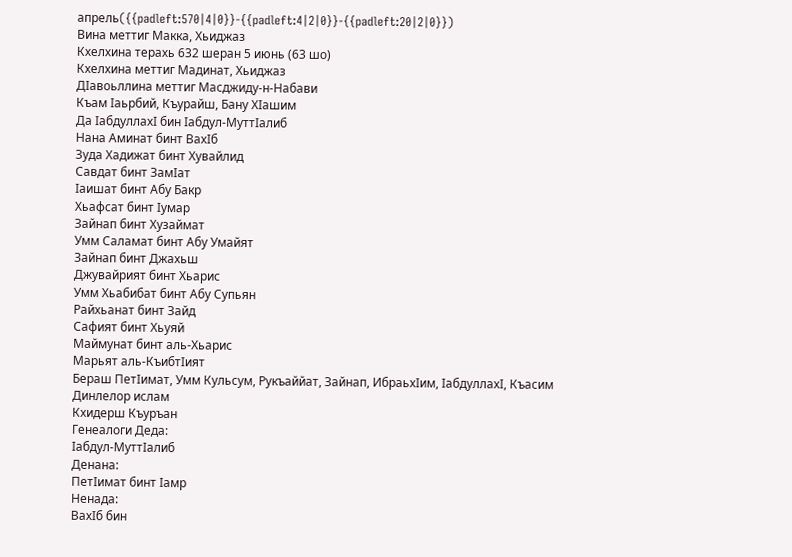апрель({{padleft:570|4|0}}-{{padleft:4|2|0}}-{{padleft:20|2|0}})
Вина меттиг Макка, Хьиджаз
Кхелхина терахь 632 шеран 5 июнь (63 шо)
Кхелхина меттиг Мадинат, Хьиджаз
ДӀавоьллина меттиг Масджиду-н-Набави
Къам Ӏаьрбий, Къурайш, Бану ХӀашим
Да ӀабдуллахӀ бин Ӏабдул-МуттӀалиб
Нана Аминат бинт ВахӀб
Зуда Хадижат бинт Хувайлид
Савдат бинт ЗамӀат
Ӏаишат бинт Абу Бакр
Хьафсат бинт Ӏумар
Зайнап бинт Хузаймат
Умм Саламат бинт Абу Умайят
Зайнап бинт Джахьш
Джувайрият бинт Хьарис
Умм Хьабибат бинт Абу Супьян
Райхьанат бинт Зайд
Сафият бинт Хьуяй
Маймунат бинт аль-Хьарис
Марьят аль-КъибтӀият
Бераш ПетӀимат, Умм Кульсум, Рукъаййат, Зайнап, ИбраьхӀим, ӀабдуллахӀ, Къасим
Динлелор ислам
Кхидерш Къуръан
Генеалоги Деда:
Ӏабдул-МуттӀалиб
Денана:
ПетӀимат бинт Ӏамр
Ненада:
ВахӀб бин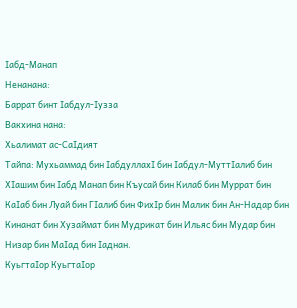Ӏабд-Манап
Ненанана:
Баррат бинт Ӏабдул-Ӏузза
Вакхина нана:
Хьалимат ас-СаӀдият
Тайпа: Мухьаммад бин ӀабдуллахӀ бин Ӏабдул-МуттӀалиб бин ХӀашим бин Ӏабд Манап бин Къусай бин Килаб бин Муррат бин КаӀаб бин Луай бин ГӀалиб бин ФихӀр бин Малик бин Ан-Надар бин Кинанат бин Хузаймат бин Мудрикат бин Ильяс бин Мудар бин Низар бин МаӀад бин Ӏаднан.
КуьгтаӀор КуьгтаӀор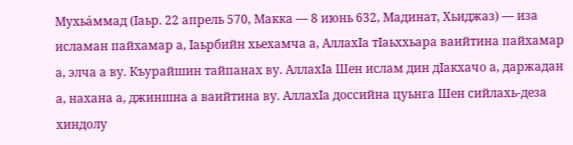Мухьа́ммад (Ӏаьр. 22 апрель 570, Макка — 8 июнь 632, Мадинат, Хьиджаз) — иза исламан пайхамар а, Ӏаьрбийн хьехамча а, АллахӀа тӀаьххьара ваийтина пайхамар а, элча а ву. Къурайшин тайпанах ву. АллахӀа Шен ислам дин дӏакхачо а, даржадан а, нахана а, джиншна а ваийтина ву. АллахӀа доссийна цуьнга Шен сийлахь-деза хиндолу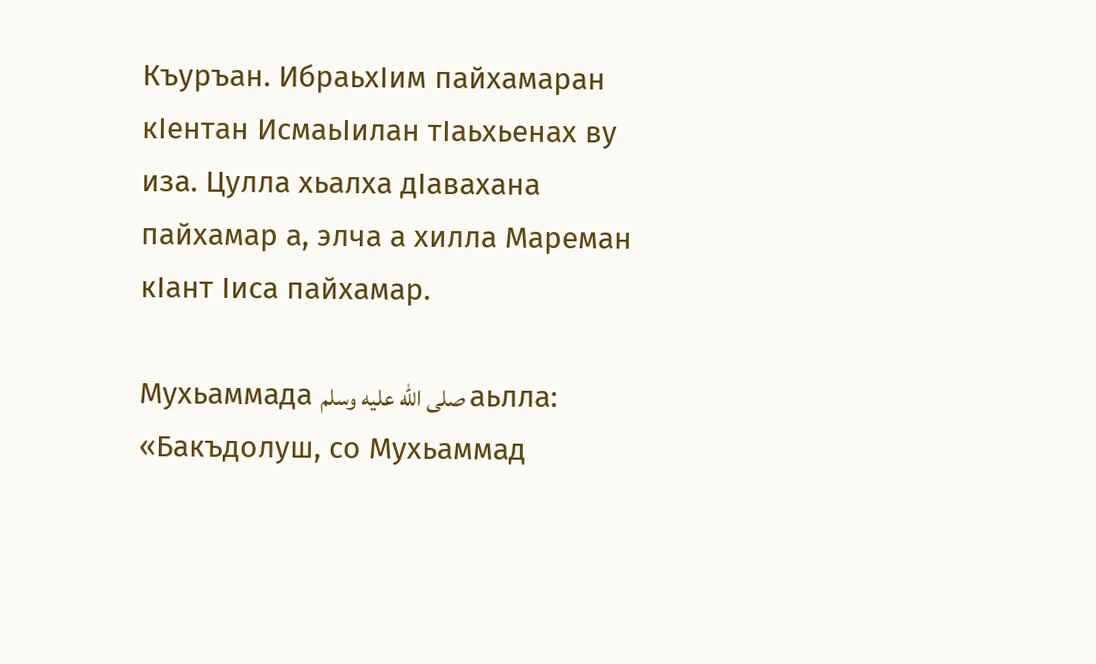Къуръан. ИбраьхӀим пайхамаран кӀентан ИсмаьӀилан тӀаьхьенах ву иза. Цулла хьалха дӀавахана пайхамар а, элча а хилла Мареман кӀант Ӏиса пайхамар.

Мухьаммада صلى الله عليه وسلم аьлла: «Бакъдолуш, со Мухьаммад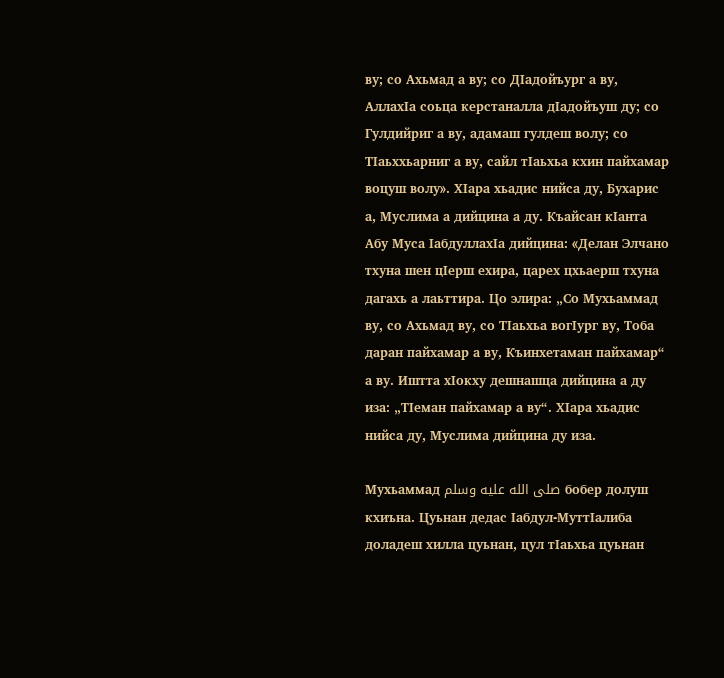ву; со Ахьмад а ву; со ДӀадойъург а ву, АллахӀа соьца керстаналла дӀадойъуш ду; со Гулдийриг а ву, адамаш гулдеш волу; со ТӀаьххьарниг а ву, сайл тӀаьхьа кхин пайхамар воцуш волу». ХӀара хьадис нийса ду, Бухарис а, Муслима а дийцина а ду. Къайсан кӀанта Абу Муса ӀабдуллахӀа дийцина: «Делан Элчано тхуна шен цӀерш ехира, царех цхьаерш тхуна дагахь а лаьттира. Цо элира: „Со Мухьаммад ву, со Ахьмад ву, со ТӀаьхьа вогӀург ву, Тоба даран пайхамар а ву, Къинхетаман пайхамар“ а ву. Иштта хӀокху дешнашца дийцина а ду иза: „ТӀеман пайхамар а ву“. ХӀара хьадис нийса ду, Муслима дийцина ду иза.

Мухьаммад صلى الله عليه وسلم бобер долуш кхиъна. Цуьнан дедас Ӏабдул-МуттӀалиба доладеш хилла цуьнан, цул тӀаьхьа цуьнан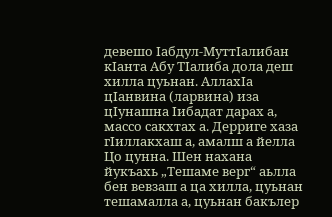девешо Ӏабдул-МуттӀалибан кӀанта Абу ТӀалиба дола деш хилла цуьнан. АллахӀа цӀанвина (ларвина) иза цӀунашна Ӏибадат дарах а, массо сакхтах а. Дерриге хаза гӀиллакхаш а, амалш а йелла Цо цунна. Шен нахана йукъахь „Тешаме верг“ аьлла бен вевзаш а ца хилла, цуьнан тешамалла а, цуьнан бакълер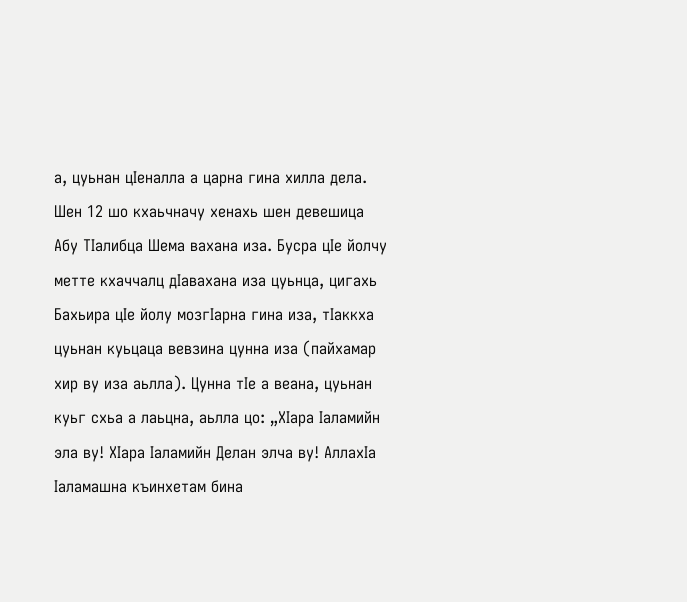а, цуьнан цӀеналла а царна гина хилла дела. Шен 12 шо кхаьчначу хенахь шен девешица Абу ТӀалибца Шема вахана иза. Бусра цӀе йолчу метте кхаччалц дӀавахана иза цуьнца, цигахь Бахьира цӀе йолу мозгӀарна гина иза, тӀаккха цуьнан куьцаца вевзина цунна иза (пайхамар хир ву иза аьлла). Цунна тӀе а веана, цуьнан куьг схьа а лаьцна, аьлла цо: „ХӀара Ӏаламийн эла ву! ХӀара Ӏаламийн Делан элча ву! АллахӀа Ӏаламашна къинхетам бина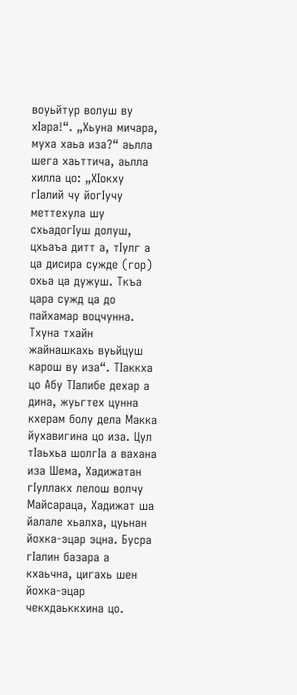воуьйтур волуш ву хӀара!“. „Хьуна мичара, муха хаьа иза?“ аьлла шега хаьттича, аьлла хилла цо: „ХӀокху гӀалий чу йогӀучу меттехула шу схьадогӀуш долуш, цхьаъа дитт а, тӀулг а ца дисира сужде (гор) охьа ца дужуш. Ткъа цара сужд ца до пайхамар воцчунна. Тхуна тхайн жайнашкахь вуьйцуш карош ву иза“. ТӀаккха цо Абу ТӀалибе дехар а дина, жуьгтех цунна кхерам болу дела Макка йухавигина цо иза. Цул тӀаьхьа шолгӀа а вахана иза Шема, Хадижатан гӀуллакх лелош волчу Майсараца, Хадижат ша йалале хьалха, цуьнан йохка-эцар эцна. Бусра гӀалин базара а кхаьчна, цигахь шен йохка-эцар чекхдаьккхина цо.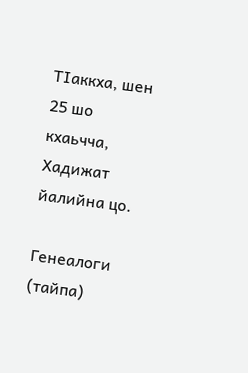ТӀаккха, шен 25 шо кхаьчча, Хадижат йалийна цо.

Генеалоги (тайпа)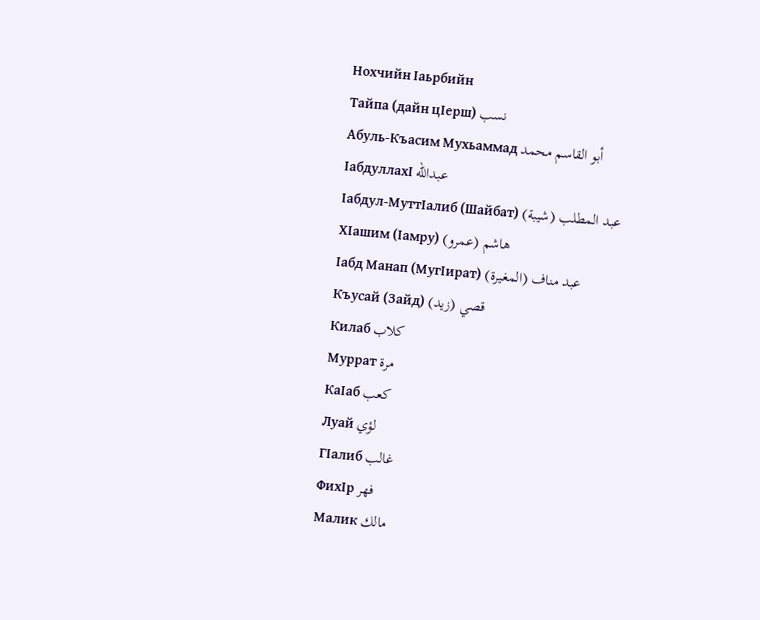Нохчийн Ӏаьрбийн
Тайпа (дайн цӀерш) نسب
Абуль-Къасим Мухьаммад أبو القاسم محمد
ӀабдуллахӀ عبدالله
Ӏабдул-МуттӀалиб (Шайбат) عبد المطلب (شيبة)
ХӀашим (Ӏамру) هاشم (عمرو)
Ӏабд Манап (МугӀират) (المغيرة) عبد مناف
Къусай (Зайд) قصي (زيد)
Килаб كلاب
Муррат مرة
КаӀаб كعب
Луай لؤي
ГӀалиб غالب
ФихӀр فهر
Малик مالك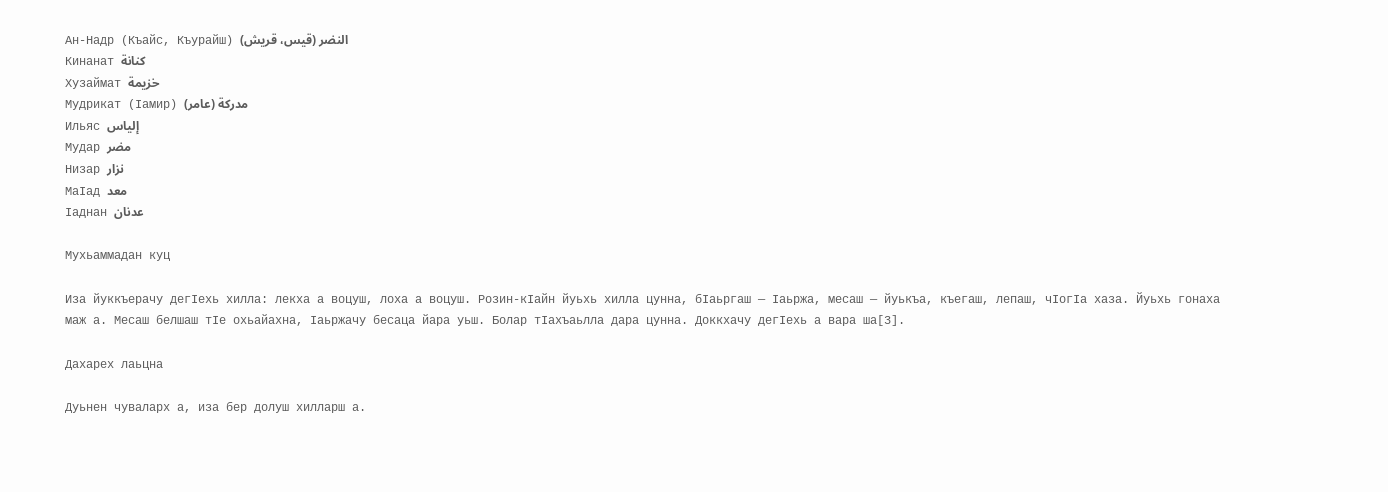Ан-Надр (Къайс, Къурайш) النضر (قيس، قريش)
Кинанат كنانة
Хузаймат خزيمة
Мудрикат (Ӏамир) مدركة (عامر)
Ильяс إلياس
Мудар مضر
Низар نزار
МаӀад معد
Ӏаднан عدنان

Мухьаммадан куц

Иза йуккъерачу дегӀехь хилла: лекха а воцуш, лоха а воцуш. Розин-кӀайн йуьхь хилла цунна, бӀаьргаш — Ӏаьржа, месаш — йуькъа, къегаш, лепаш, чӀогӀа хаза. Йуьхь гонаха маж а. Месаш белшаш тӀе охьайахна, Ӏаьржачу бесаца йара уьш. Болар тӀахъаьлла дара цунна. Доккхачу дегӀехь а вара ша[3].

Дахарех лаьцна

Дуьнен чуваларх а, иза бер долуш хилларш а.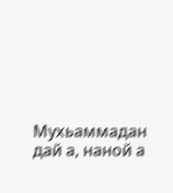Мухьаммадан дай а, наной а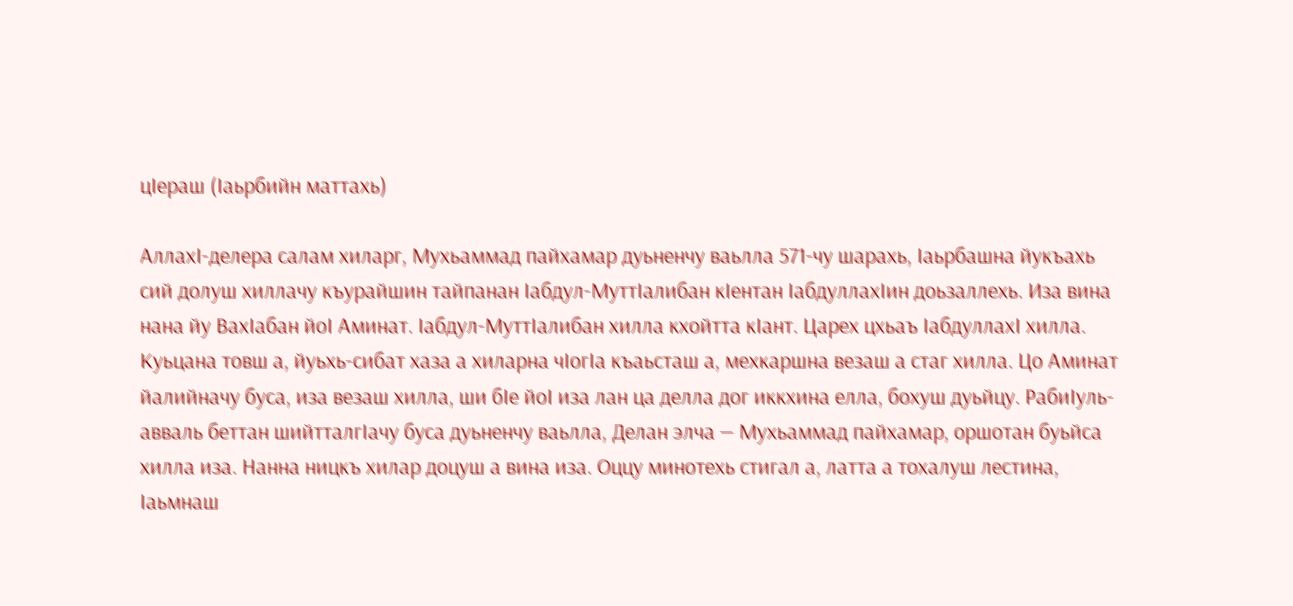цӀераш (Ӏаьрбийн маттахь)

АллахӀ-делера салам хиларг, Мухьаммад пайхамар дуьненчу ваьлла 571-чу шарахь, Ӏаьрбашна йукъахь сий долуш хиллачу къурайшин тайпанан Ӏабдул-МуттӀалибан кӀентан ӀабдуллахӀин доьзаллехь. Иза вина нана йу ВахӀабан йоӀ Аминат. Ӏабдул-МуттӀалибан хилла кхойтта кӀант. Царех цхьаъ ӀабдуллахӀ хилла. Куьцана товш а, йуьхь-сибат хаза а хиларна чӀогӀа къаьсташ а, мехкаршна везаш а стаг хилла. Цо Аминат йалийначу буса, иза везаш хилла, ши бӀе йоӀ иза лан ца делла дог иккхина елла, бохуш дуьйцу. РабиӀуль-авваль беттан шийтталгӀачу буса дуьненчу ваьлла, Делан элча — Мухьаммад пайхамар, оршотан буьйса хилла иза. Нанна ницкъ хилар доцуш а вина иза. Оццу минотехь стигал а, латта а тохалуш лестина, Ӏаьмнаш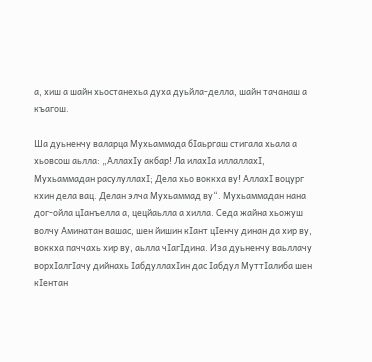а, хиш а шайн хьостанехьа духа дуьйла-делла, шайн тачанаш а къагош.

Ша дуьненчу валарца Мухьаммада бӀаьргаш стигала хьала а хьовсош аьлла: „АллахӀу акбар! Ла илахӀа иллаллахӀ, Мухьаммадан расулуллахӀ; Дела хьо воккха ву! АллахӀ воцург кхин дела вац. Делан элча Мухьаммад ву“. Мухьаммадан нана дог-ойла цӀанъелла а, цецйаьлла а хилла. Седа жайна хьожуш волчу Аминатан вашас, шен йишин кӀант цӀенчу динан да хир ву, воккха паччахь хир ву, аьлла чӀагӀдина. Иза дуьненчу ваьллачу ворхӀалгӀачу дийнахь ӀабдуллахӀин дас Ӏабдул МуттӀалиба шен кӀентан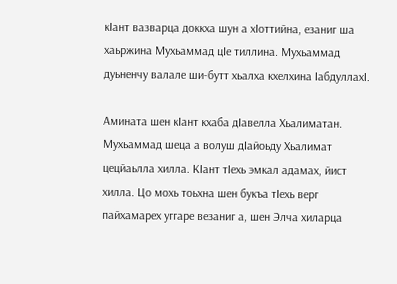кӀант вазварца доккха шун а хӀоттийна, езаниг ша хаьржина Мухьаммад цӀе тиллина. Мухьаммад дуьненчу валале ши-бутт хьалха кхелхина ӀабдуллахӀ.

Амината шен кӀант кхаба дӀавелла Хьалиматан. Мухьаммад шеца а волуш дӀайоьду Хьалимат цецйаьлла хилла. КӀант тӀехь эмкал адамах, йист хилла. Цо мохь тоьхна шен букъа тӀехь верг пайхамарех уггаре везаниг а, шен Элча хиларца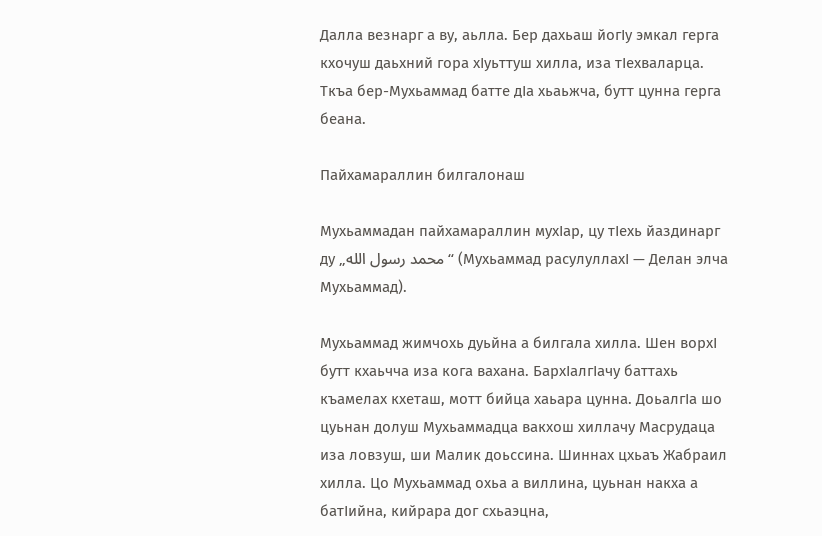Далла везнарг а ву, аьлла. Бер дахьаш йогӀу эмкал герга кхочуш даьхний гора хӀуьттуш хилла, иза тӀехваларца. Ткъа бер-Мухьаммад батте дӀа хьаьжча, бутт цунна герга беана.

Пайхамараллин билгалонаш

Мухьаммадан пайхамараллин мухӀар, цу тӀехь йаздинарг ду „محمد رسول الله“ (Мухьаммад расулуллахӀ — Делан элча Мухьаммад).

Мухьаммад жимчохь дуьйна а билгала хилла. Шен ворхӀ бутт кхаьчча иза кога вахана. БархӀалгӀачу баттахь къамелах кхеташ, мотт бийца хаьара цунна. ДоьалгӀа шо цуьнан долуш Мухьаммадца вакхош хиллачу Масрудаца иза ловзуш, ши Малик доьссина. Шиннах цхьаъ Жабраил хилла. Цо Мухьаммад охьа а виллина, цуьнан накха а батӀийна, кийрара дог схьаэцна,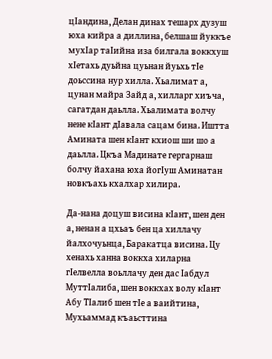цӀандина, Делан динах тешарх дузуш юха кийра а диллина, белшаш йуккъе мухӀар таӀийна иза билгала воккхуш хӀетахь дуьйна цуьнан йуьхь тӀе доьссина нур хилла. Хьалимат а, цунан майра Зайд а, хилларг хиъча, сагатдан даьлла. Хьалимата волчу нене кӀант дӀавала сацам бина. Иштта Амината шен кӀант кхиош ши шо а даьлла. Цкъа Мадинате гергарнаш болчу йахана юха йогӀуш Аминатан новкъахь кхалхар хилира.

Да-нана доцуш висина кӀант, шен ден а, ненан а цхьаъ бен ца хиллачу йалхочуьнца, Баракатца висина. Цу хенахь ханна воккха хиларна гӀелвелла воьллачу ден дас Ӏабдул МуттӀалиба, шен воккхах волу кӀант Абу ТӀалиб шен тӀе а ваийтина, Мухьаммад къаьсттина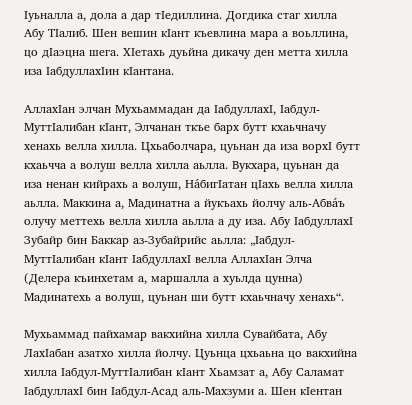Ӏуьналла а, дола а дар тӀедиллина. Догдика стаг хилла Абу ТӀалиб. Шен вешин кӀант къевлина мара а воьллина, цо дӀаэцна шега. ХӀетахь дуьйна дикачу ден метта хилла иза ӀабдуллахӀин кӀантана.

АллахӀан элчан Мухьаммадан да ӀабдуллахӀ, Ӏабдул-МуттӀалибан кӀант, Элчанан ткъе барх бутт кхаьчначу хенахь велла хилла. Цхьаболчара, цуьнан да иза ворхӀ бутт кхаьчча а волуш велла хилла аьлла. Вукхара, цуьнан да иза ненан кийрахь а волуш, На́бигӀатан цӀахь велла хилла аьлла. Маккина а, Мадинатна а йукъахь йолчу аль-Абва́ъ олучу меттехь велла хилла аьлла а ду иза. Абу ӀабдуллахӀ Зубайр бин Баккар аз-Зубайрийс аьлла: „Ӏабдул-МуттӀалибан кӀант ӀабдуллахӀ велла АллахӀан Элча (Делера къинхетам а, маршалла а хуьлда цунна) Мадинатехь а волуш, цуьнан ши бутт кхаьчначу хенахь“.

Мухьаммад пайхамар вакхийна хилла Сувайбата, Абу ЛахӀабан азатхо хилла йолчу. Цуьнца цхьаьна цо вакхийна хилла Ӏабдул-МуттӀалибан кӀант Хьамзат а, Абу Саламат ӀабдуллахӀ бин Ӏабдул-Асад аль-Махзуми а. Шен кӀентан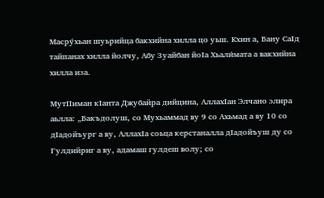Масру́хьан шуьрийца бакхийна хилла цо уьш. Кхин а, Бану СаӀд тайпанах хилла йолчу, Абу Зуайбан йоӀа Хьали́мата а вакхийна хилла иза.

МутӀӀиман кӀанта Джубайра дийцина, АллахӀан Элчано элира аьлла: „Бакъдолуш, со Мухьаммад ву 9 со Ахьмад а ву 10 со дӀадойъург а ву, АллахӀа соьца керстаналла дӀадойъуш ду со Гулдийриг а ву, адамаш гулдеш волу; со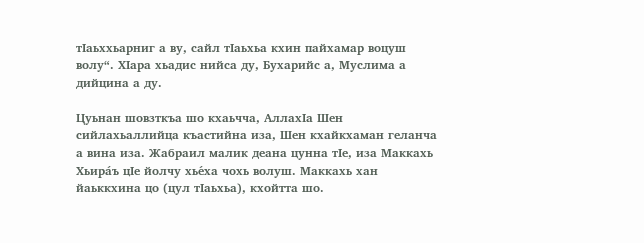тӀаьххьарниг а ву, сайл тӀаьхьа кхин пайхамар воцуш волу“. ХӀара хьадис нийса ду, Бухарийс а, Муслима а дийцина а ду.

Цуьнан шовзткъа шо кхаьчча, АллахӀа Шен сийлахьаллийца къастийна иза, Шен кхайкхаман геланча а вина иза. Жабраил малик деана цунна тӀе, иза Маккахь Хьира́ъ цӀе йолчу хье́ха чохь волуш. Маккахь хан йаьккхина цо (цул тӀаьхьа), кхойтта шо.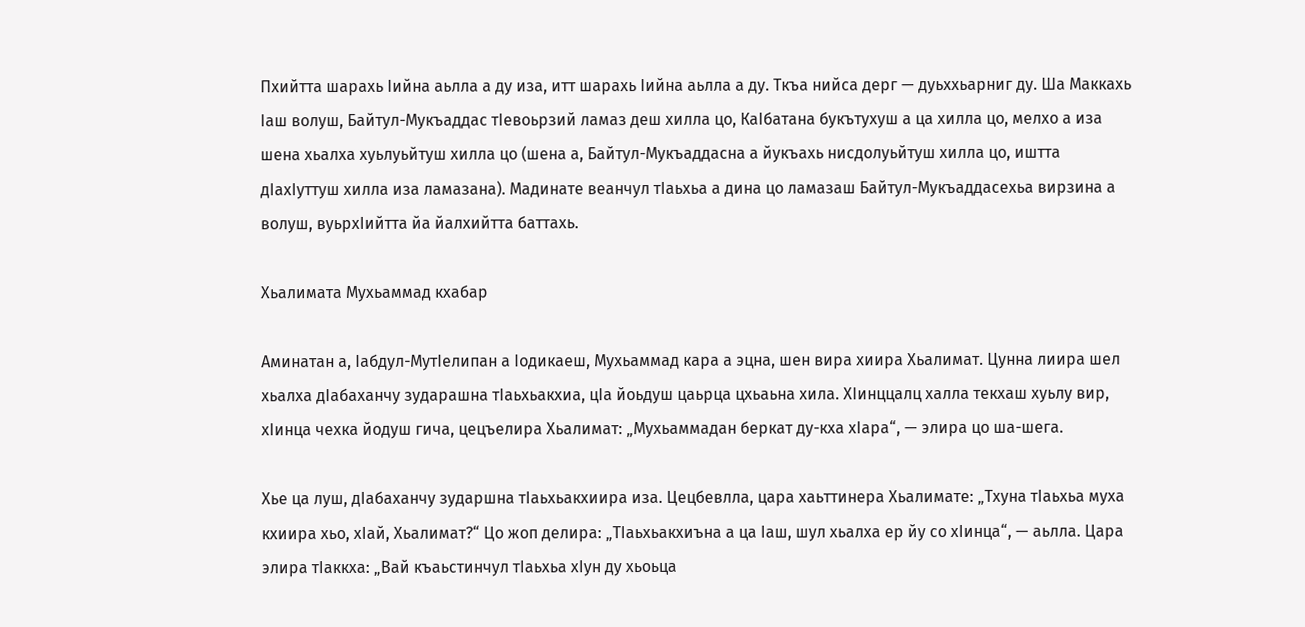Пхийтта шарахь Ӏийна аьлла а ду иза, итт шарахь Ӏийна аьлла а ду. Ткъа нийса дерг — дуьххьарниг ду. Ша Маккахь Ӏаш волуш, Байтул-Мукъаддас тӀевоьрзий ламаз деш хилла цо, КаӀбатана букътухуш а ца хилла цо, мелхо а иза шена хьалха хуьлуьйтуш хилла цо (шена а, Байтул-Мукъаддасна а йукъахь нисдолуьйтуш хилла цо, иштта дӀахӀуттуш хилла иза ламазана). Мадинате веанчул тӀаьхьа а дина цо ламазаш Байтул-Мукъаддасехьа вирзина а волуш, вуьрхӀийтта йа йалхийтта баттахь.

Хьалимата Мухьаммад кхабар

Аминатан а, Ӏабдул-МутӀелипан а Ӏодикаеш, Мухьаммад кара а эцна, шен вира хиира Хьалимат. Цунна лиира шел хьалха дӀабаханчу зударашна тӀаьхьакхиа, цӀа йоьдуш цаьрца цхьаьна хила. ХӀинццалц халла текхаш хуьлу вир, хӀинца чехка йодуш гича, цецъелира Хьалимат: „Мухьаммадан беркат ду-кха хӀара“, — элира цо ша-шега.

Хье ца луш, дӀабаханчу зударшна тӀаьхьакхиира иза. Цецбевлла, цара хаьттинера Хьалимате: „Тхуна тӀаьхьа муха кхиира хьо, хӀай, Хьалимат?“ Цо жоп делира: „ТӀаьхьакхиъна а ца Ӏаш, шул хьалха ер йу со хӀинца“, — аьлла. Цара элира тӀаккха: „Вай къаьстинчул тӀаьхьа хӀун ду хьоьца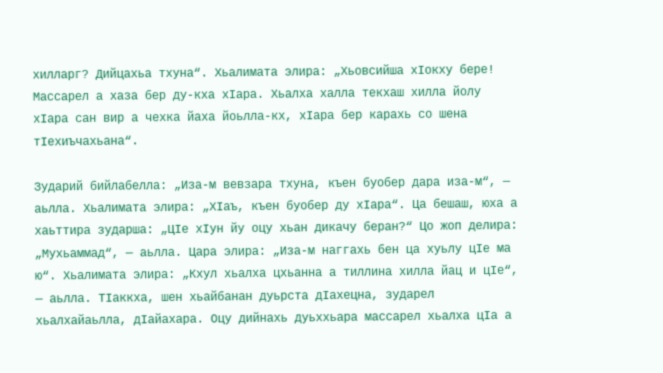хилларг? Дийцахьа тхуна“. Хьалимата элира: „Хьовсийша хӀокху бере! Массарел а хаза бер ду-кха хӀара. Хьалха халла текхаш хилла йолу хӀара сан вир а чехка йаха йоьлла-кх, хӀара бер карахь со шена тӀехиъчахьана“.

Зударий бийлабелла: „Иза-м вевзара тхуна, къен буобер дара иза-м“, — аьлла. Хьалимата элира: „ХӀаъ, къен буобер ду хӀара“. Ца бешаш, юха а хаьттира зударша: „ЦӀе хӀун йу оцу хьан дикачу беран?“ Цо жоп делира: „Мухьаммад“, — аьлла. Цара элира: „Иза-м наггахь бен ца хуьлу цӀе ма ю“. Хьалимата элира: „Кхул хьалха цхьанна а тиллина хилла йац и цӀе“, — аьлла. ТӀаккха, шен хьайбанан дуьрста дӀахецна, зударел хьалхайаьлла, дӀайахара. Оцу дийнахь дуьххьара массарел хьалха цӀа а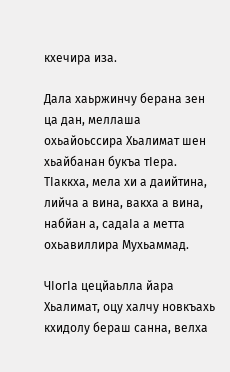кхечира иза.

Дала хаьржинчу берана зен ца дан, меллаша охьайоьссира Хьалимат шен хьайбанан букъа тӀера. ТӀаккха, мела хи а даийтина, лийча а вина, вакха а вина, набйан а, садаӀа а метта охьавиллира Мухьаммад.

ЧӀогӀа цецйаьлла йара Хьалимат, оцу халчу новкъахь кхидолу бераш санна, велха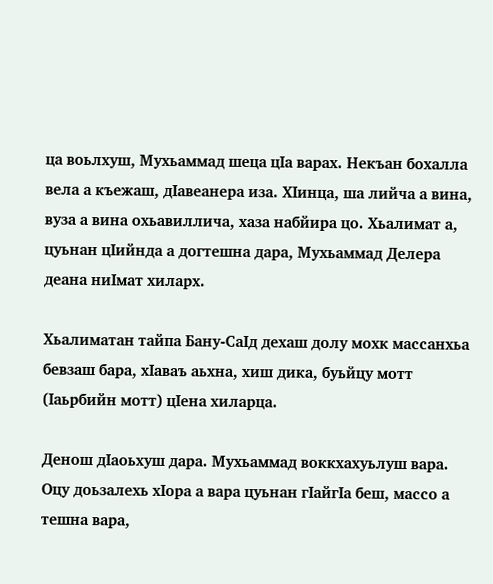ца воьлхуш, Мухьаммад шеца цӀа варах. Некъан бохалла вела а къежаш, дӀавеанера иза. ХӀинца, ша лийча а вина, вуза а вина охьавиллича, хаза набйира цо. Хьалимат а, цуьнан цӀийнда а догтешна дара, Мухьаммад Делера деана ниӀмат хиларх.

Хьалиматан тайпа Бану-СаӀд дехаш долу мохк массанхьа бевзаш бара, хӀаваъ аьхна, хиш дика, буьйцу мотт (Ӏаьрбийн мотт) цӀена хиларца.

Денош дӀаоьхуш дара. Мухьаммад воккхахуьлуш вара. Оцу доьзалехь хӀора а вара цуьнан гӀайгӀа беш, массо а тешна вара,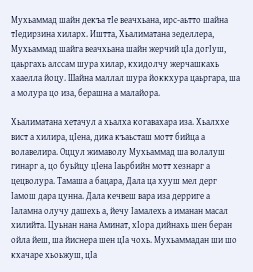Мухьаммад шайн декъа тӀе веачхьана, ирс-аьтто шайна тӀедирзина хиларх. Иштта, Хьалиматана зеделлера, Мухьаммад шайга веачхьана шайн жерчий цӀа догӀуш, цаьргахь алссам шура хилар, кхидолчу жерчашкахь хааелла йоцу. Шайна маллал шура йоккхура цаьргара, ша а молура цо иза, берашна а малайора.

Хьалиматана хетачул а хьалха когавахара иза. Хьалххе вист а хилира, цӀена, дика къаьсташ мотт бийца а волавелира. Оццул жимаволу Мухьаммад ша волалуш гинарг а, цо буьйцу цӀена Ӏаьрбийн мотт хезнарг а цецволура. Тамаша а бацара, Дала ца хууш мел дерг Ӏамош дара цунна. Дала кечвеш вара иза дерриге а Ӏаламна олучу дашехь а, йечу Ӏамалехь а иманан масал хилийта. Цуьнан нана Аминат, хӀора дийнахь шен беран ойла йеш, ша йиснера шен цӀа чохь. Мухьаммадан ши шо кхачаре хьоьжуш, цӀа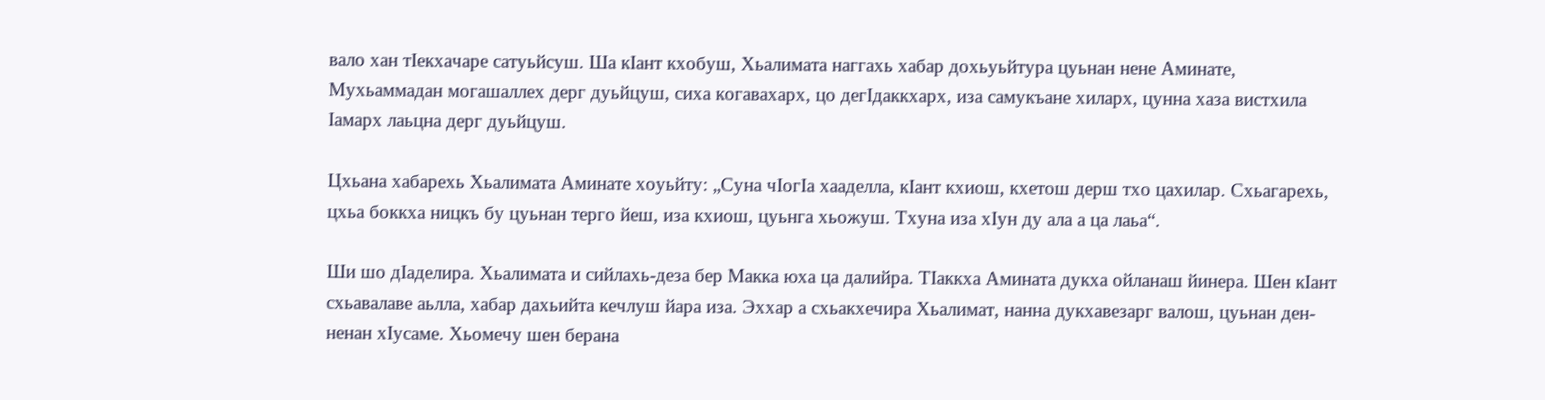вало хан тӀекхачаре сатуьйсуш. Ша кӀант кхобуш, Хьалимата наггахь хабар дохьуьйтура цуьнан нене Аминате, Мухьаммадан могашаллех дерг дуьйцуш, сиха когавахарх, цо дегӀдаккхарх, иза самукъане хиларх, цунна хаза вистхила Ӏамарх лаьцна дерг дуьйцуш.

Цхьана хабарехь Хьалимата Аминате хоуьйту: „Суна чӀогӀа хааделла, кӀант кхиош, кхетош дерш тхо цахилар. Схьагарехь, цхьа боккха ницкъ бу цуьнан терго йеш, иза кхиош, цуьнга хьожуш. Тхуна иза хӀун ду ала а ца лаьа“.

Ши шо дӀаделира. Хьалимата и сийлахь-деза бер Макка юха ца далийра. ТӀаккха Амината дукха ойланаш йинера. Шен кӀант схьавалаве аьлла, хабар дахьийта кечлуш йара иза. Эххар а схьакхечира Хьалимат, нанна дукхавезарг валош, цуьнан ден-ненан хӀусаме. Хьомечу шен берана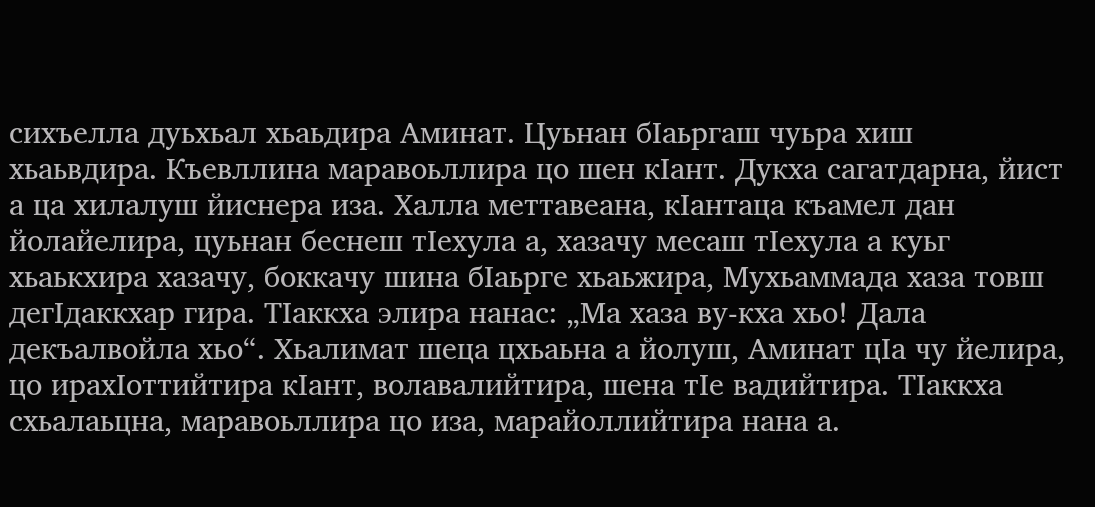сихъелла дуьхьал хьаьдира Аминат. Цуьнан бӀаьргаш чуьра хиш хьаьвдира. Къевллина маравоьллира цо шен кӀант. Дукха сагатдарна, йист а ца хилалуш йиснера иза. Халла меттавеана, кӀантаца къамел дан йолайелира, цуьнан беснеш тӀехула а, хазачу месаш тӀехула а куьг хьаькхира хазачу, боккачу шина бӀаьрге хьаьжира, Мухьаммада хаза товш дегӀдаккхар гира. ТӀаккха элира нанас: „Ма хаза ву-кха хьо! Дала декъалвойла хьо“. Хьалимат шеца цхьаьна а йолуш, Аминат цӀа чу йелира, цо ирахӀоттийтира кӀант, волавалийтира, шена тӀе вадийтира. ТӀаккха схьалаьцна, маравоьллира цо иза, марайоллийтира нана а.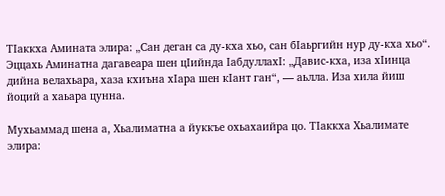ТӀаккха Амината элира: „Сан деган са ду-кха хьо, сан бӀаьргийн нур ду-кха хьо“. Эццахь Аминатна дагавеара шен цӀийнда ӀабдуллахӀ: „Давис-кха, иза хӀинца дийна велахьара, хаза кхиъна хӀара шен кӀант ган“, — аьлла. Иза хила йиш йоций а хаьара цунна.

Мухьаммад шена а, Хьалиматна а йуккъе охьахаийра цо. ТӀаккха Хьалимате элира: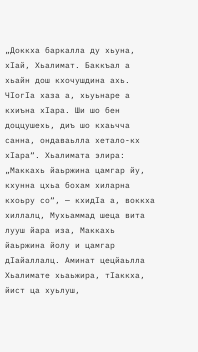„Доккха баркалла ду хьуна, хӀай, Хьалимат. Баккъал а хьайн дош кхочушдина ахь. ЧӀогӀа хаза а, хьуьнаре а кхиъна хӀара. Ши шо бен доццушехь, диъ шо кхаьчча санна, ондаваьлла хетало-кх хӀара“. Хьалимата элира: „Маккахь йаьржина цамгар йу, кхунна цхьа бохам хиларна кхоьру со“, — кхидӀа а, воккха хиллалц, Мухьаммад шеца вита лууш йара иза, Маккахь йаьржина йолу и цамгар дӀайаллалц. Аминат цецйаьлла Хьалимате хьаьжира, тӀаккха, йист ца хуьлуш,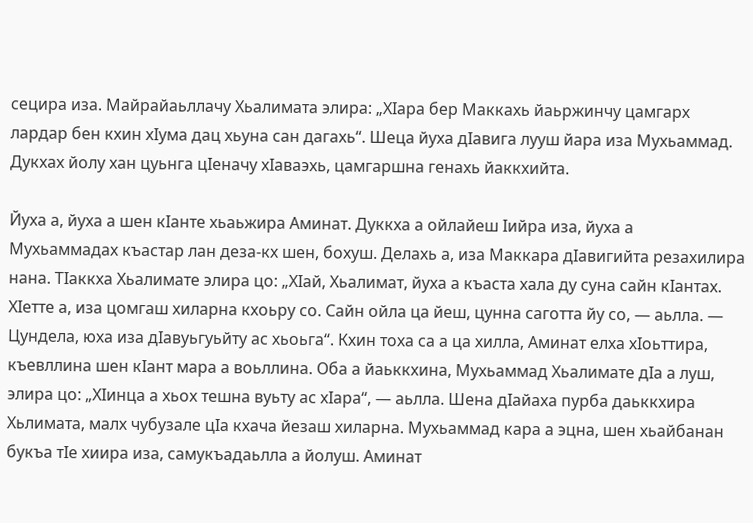сецира иза. Майрайаьллачу Хьалимата элира: „ХӀара бер Маккахь йаьржинчу цамгарх лардар бен кхин хӀума дац хьуна сан дагахь“. Шеца йуха дӀавига лууш йара иза Мухьаммад. Дукхах йолу хан цуьнга цӀеначу хӀаваэхь, цамгаршна генахь йаккхийта.

Йуха а, йуха а шен кӀанте хьаьжира Аминат. Дуккха а ойлайеш Ӏийра иза, йуха а Мухьаммадах къастар лан деза-кх шен, бохуш. Делахь а, иза Маккара дӀавигийта резахилира нана. ТӀаккха Хьалимате элира цо: „ХӀай, Хьалимат, йуха а къаста хала ду суна сайн кӀантах. ХӀетте а, иза цомгаш хиларна кхоьру со. Сайн ойла ца йеш, цунна саготта йу со, — аьлла. — Цундела, юха иза дӀавуьгуьйту ас хьоьга“. Кхин тоха са а ца хилла, Аминат елха хӀоьттира, къевллина шен кӀант мара а воьллина. Оба а йаьккхина, Мухьаммад Хьалимате дӀа а луш, элира цо: „ХӀинца а хьох тешна вуьту ас хӀара“, — аьлла. Шена дӀайаха пурба даьккхира Хьлимата, малх чубузале цӀа кхача йезаш хиларна. Мухьаммад кара а эцна, шен хьайбанан букъа тӀе хиира иза, самукъадаьлла а йолуш. Аминат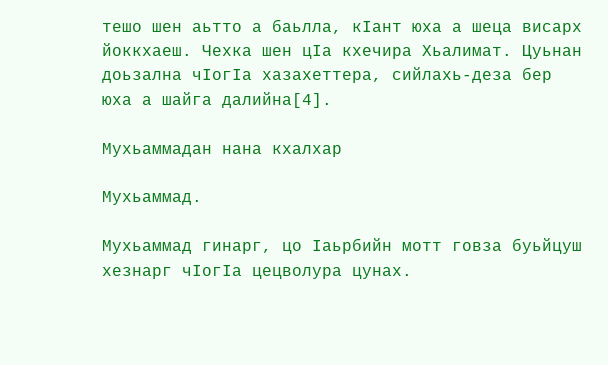тешо шен аьтто а баьлла, кӀант юха а шеца висарх йоккхаеш. Чехка шен цӀа кхечира Хьалимат. Цуьнан доьзална чӀогӀа хазахеттера, сийлахь-деза бер юха а шайга далийна[4].

Мухьаммадан нана кхалхар

Мухьаммад.

Мухьаммад гинарг, цо Ӏаьрбийн мотт говза буьйцуш хезнарг чӀогӀа цецволура цунах.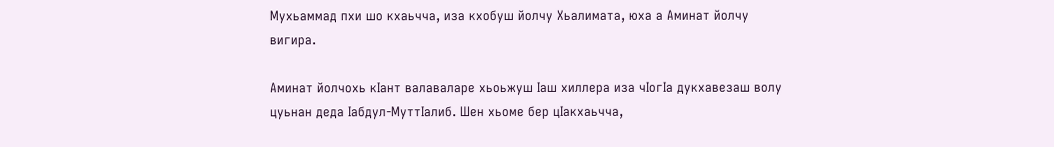Мухьаммад пхи шо кхаьчча, иза кхобуш йолчу Хьалимата, юха а Аминат йолчу вигира.

Аминат йолчохь кӀант валаваларе хьоьжуш Ӏаш хиллера иза чӀогӀа дукхавезаш волу цуьнан деда Ӏабдул-МуттӀалиб. Шен хьоме бер цӀакхаьчча,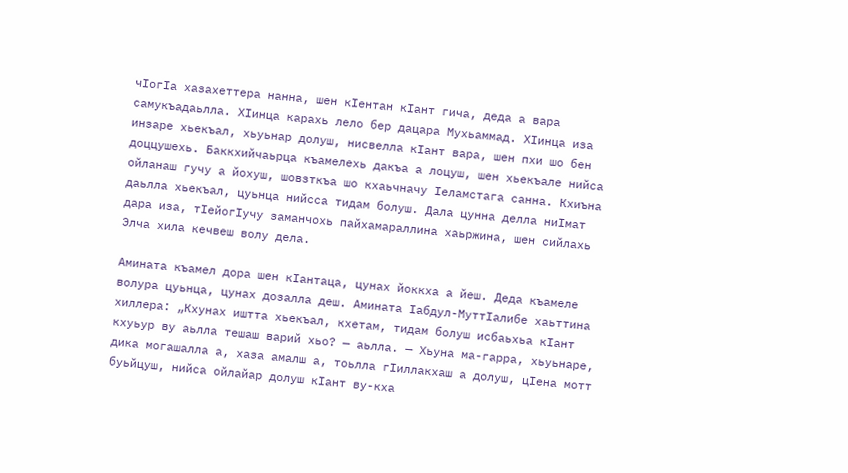чӀогӀа хазахеттера нанна, шен кӀентан кӀант гича, деда а вара самукъадаьлла. ХӀинца карахь лело бер дацара Мухьаммад. ХӀинца иза инзаре хьекъал, хьуьнар долуш, нисвелла кӀант вара, шен пхи шо бен доццушехь. Баккхийчаьрца къамелехь дакъа а лоцуш, шен хьекъале нийса ойланаш гучу а йохуш, шовзткъа шо кхаьчначу Ӏеламстага санна. Кхиъна даьлла хьекъал, цуьнца нийсса тидам болуш. Дала цунна делла ниӀмат дара иза, тӀейогӀучу заманчохь пайхамараллина хаьржина, шен сийлахь Элча хила кечвеш волу дела.

Амината къамел дора шен кӀантаца, цунах йоккха а йеш. Деда къамеле волура цуьнца, цунах дозалла деш. Амината Ӏабдул-МуттӀалибе хаьттина хиллера: „Кхунах иштта хьекъал, кхетам, тидам болуш исбаьхьа кӀант кхуьур ву аьлла тешаш варий хьо? — аьлла. — Хьуна ма-гарра, хьуьнаре, дика могашалла а, хаза амалш а, тоьлла гӀиллакхаш а долуш, цӀена мотт буьйцуш, нийса ойлайар долуш кӀант ву-кха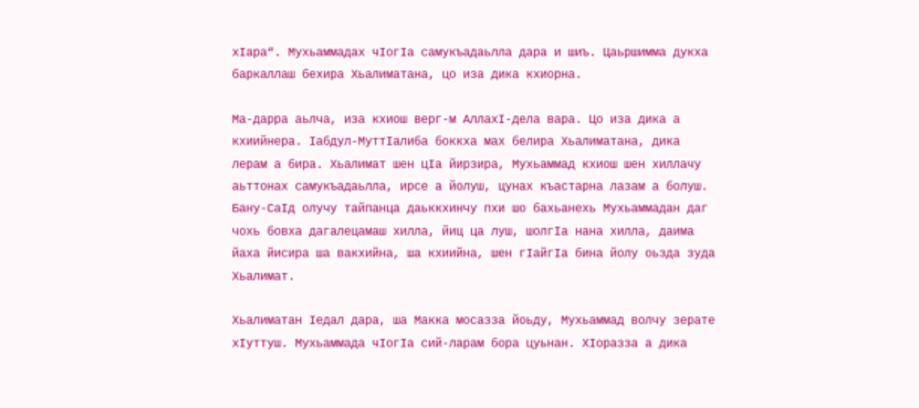хӀара“. Мухьаммадах чӀогӀа самукъадаьлла дара и шиъ. Цаьршимма дукха баркаллаш бехира Хьалиматана, цо иза дика кхиорна.

Ма-дарра аьлча, иза кхиош верг-м АллахӀ-дела вара. Цо иза дика а кхиийнера. Ӏабдул-МуттӀалиба боккха мах белира Хьалиматана, дика лерам а бира. Хьалимат шен цӀа йирзира, Мухьаммад кхиош шен хиллачу аьттонах самукъадаьлла, ирсе а йолуш, цунах къастарна лазам а болуш. Бану-СаӀд олучу тайпанца даьккхинчу пхи шо бахьанехь Мухьаммадан даг чохь бовха дагалецамаш хилла, йиц ца луш, шолгӀа нана хилла, даима йаха йисира ша вакхийна, ша кхиийна, шен гӀайгӀа бина йолу оьзда зуда Хьалимат.

Хьалиматан Ӏедал дара, ша Макка мосазза йоьду, Мухьаммад волчу зерате хӀуттуш. Мухьаммада чӀогӀа сий-ларам бора цуьнан. ХӀоразза а дика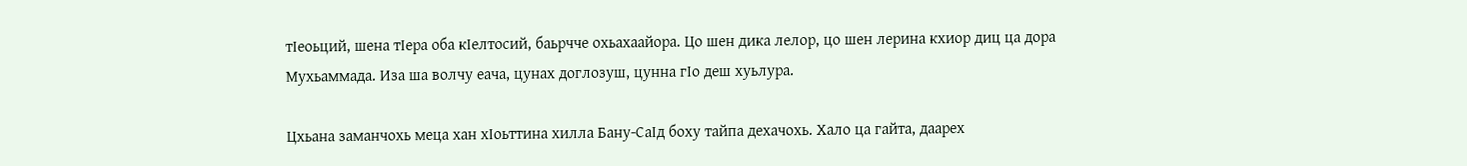тӀеоьций, шена тӀера оба кӀелтосий, баьрчче охьахаайора. Цо шен дика лелор, цо шен лерина кхиор диц ца дора Мухьаммада. Иза ша волчу еача, цунах доглозуш, цунна гӀо деш хуьлура.

Цхьана заманчохь меца хан хӀоьттина хилла Бану-СаӀд боху тайпа дехачохь. Хало ца гайта, даарех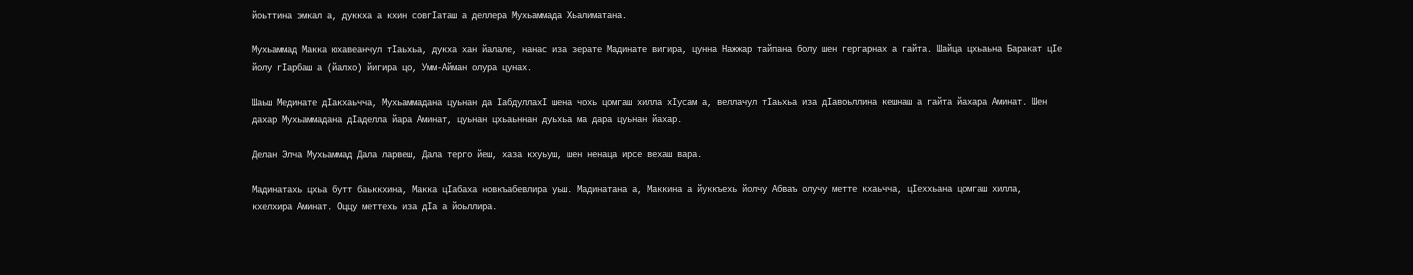йоьттина эмкал а, дуккха а кхин совгӀаташ а деллера Мухьаммада Хьалиматана.

Мухьаммад Макка юхавеанчул тӀаьхьа, дукха хан йалале, нанас иза зерате Мадинате вигира, цунна Нажжар тайпана болу шен гергарнах а гайта. Шайца цхьаьна Баракат цӀе йолу гӀарбаш а (йалхо) йигира цо, Умм-Айман олура цунах.

Шаьш Мединате дӀакхаьчча, Мухьаммадана цуьнан да ӀабдуллахӀ шена чохь цомгаш хилла хӀусам а, веллачул тӀаьхьа иза дӀавоьллина кешнаш а гайта йахара Аминат. Шен дахар Мухьаммадана дӀаделла йара Аминат, цуьнан цхьаьннан дуьхьа ма дара цуьнан йахар.

Делан Элча Мухьаммад Дала ларвеш, Дала терго йеш, хаза кхуьуш, шен ненаца ирсе вехаш вара.

Мадинатахь цхьа бутт баьккхина, Макка цӀабаха новкъабевлира уьш. Мадинатана а, Маккина а йуккъехь йолчу Абваъ олучу метте кхаьчча, цӀеххьана цомгаш хилла, кхелхира Аминат. Оццу меттехь иза дӀа а йоьллира.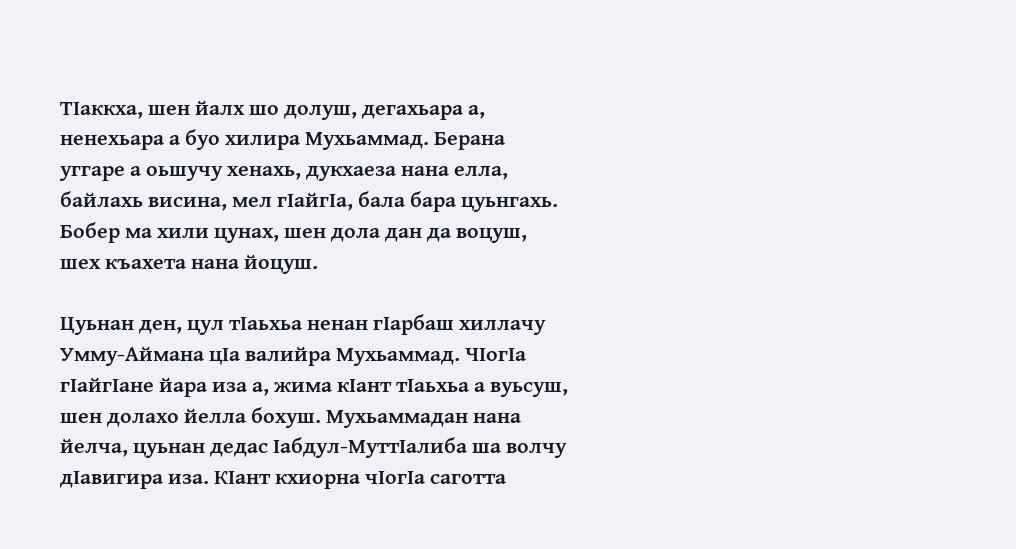ТӀаккха, шен йалх шо долуш, дегахьара а, ненехьара а буо хилира Мухьаммад. Берана уггаре а оьшучу хенахь, дукхаеза нана елла, байлахь висина, мел гӀайгӀа, бала бара цуьнгахь. Бобер ма хили цунах, шен дола дан да воцуш, шех къахета нана йоцуш.

Цуьнан ден, цул тӀаьхьа ненан гӀарбаш хиллачу Умму-Аймана цӀа валийра Мухьаммад. ЧӀогӀа гӀайгӀане йара иза а, жима кӀант тӀаьхьа а вуьсуш, шен долахо йелла бохуш. Мухьаммадан нана йелча, цуьнан дедас Ӏабдул-МуттӀалиба ша волчу дӀавигира иза. КӀант кхиорна чӀогӀа саготта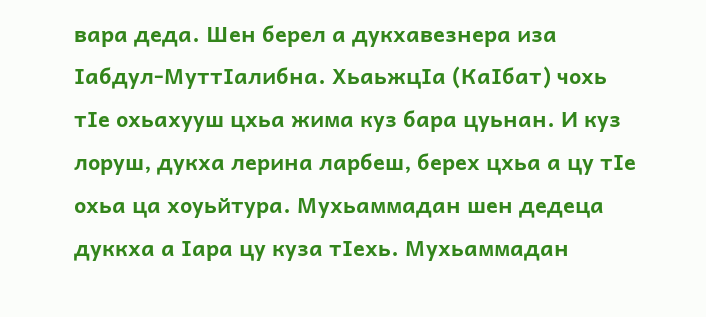вара деда. Шен берел а дукхавезнера иза Ӏабдул-МуттӀалибна. ХьаьжцӀа (КаӀбат) чохь тӀе охьахууш цхьа жима куз бара цуьнан. И куз лоруш, дукха лерина ларбеш, берех цхьа а цу тӀе охьа ца хоуьйтура. Мухьаммадан шен дедеца дуккха а Ӏара цу куза тӀехь. Мухьаммадан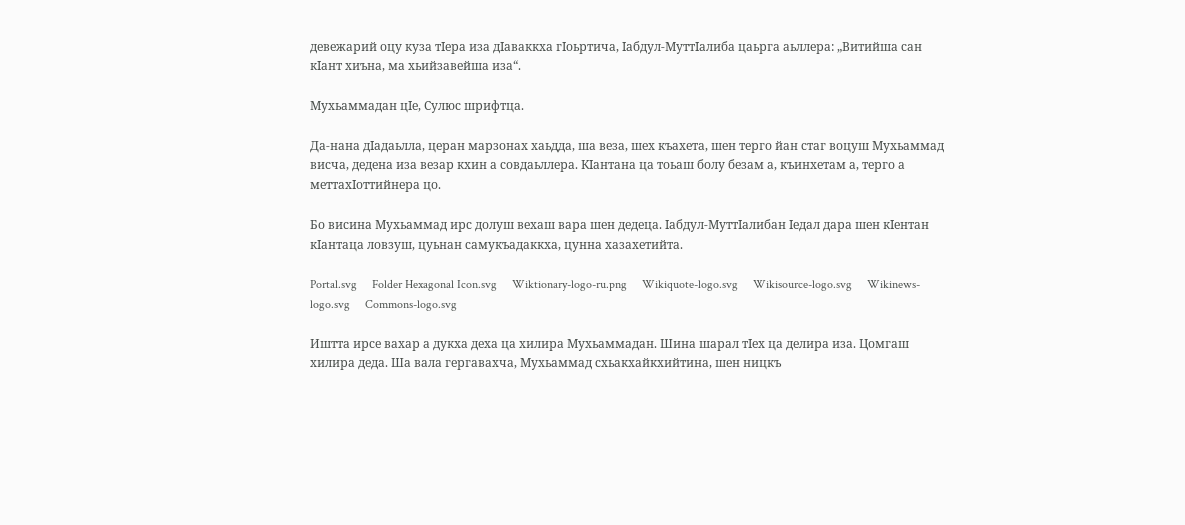девежарий оцу куза тӀера иза дӀаваккха гӀоьртича, Ӏабдул-МуттӀалиба цаьрга аьллера: „Витийша сан кӀант хиъна, ма хьийзавейша иза“.

Мухьаммадан цӀе, Сулюс шрифтца.

Да-нана дӀадаьлла, церан марзонах хаьдда, ша веза, шех къахета, шен терго йан стаг воцуш Мухьаммад висча, дедена иза везар кхин а совдаьллера. КӀантана ца тоьаш болу безам а, къинхетам а, терго а меттахӀоттийнера цо.

Бо висина Мухьаммад ирс долуш вехаш вара шен дедеца. Ӏабдул-МуттӀалибан Ӏедал дара шен кӀентан кӀантаца ловзуш, цуьнан самукъадаккха, цунна хазахетийта.

Portal.svg     Folder Hexagonal Icon.svg     Wiktionary-logo-ru.png     Wikiquote-logo.svg     Wikisource-logo.svg     Wikinews-logo.svg     Commons-logo.svg

Иштта ирсе вахар а дукха деха ца хилира Мухьаммадан. Шина шарал тӀех ца делира иза. Цомгаш хилира деда. Ша вала гергавахча, Мухьаммад схьакхайкхийтина, шен ницкъ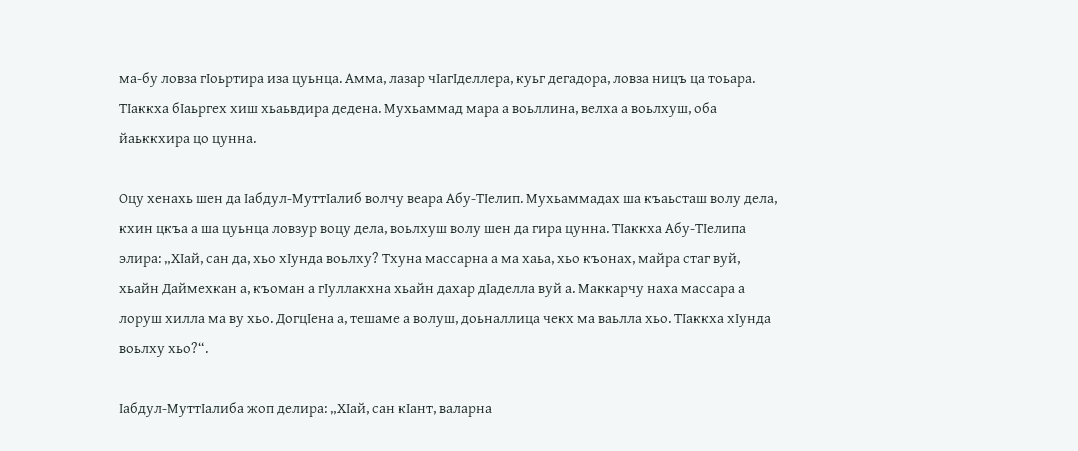ма-бу ловза гӀоьртира иза цуьнца. Амма, лазар чӀагӀделлера, куьг дегадора, ловза ницъ ца тоьара. ТӀаккха бӀаьргех хиш хьаьвдира дедена. Мухьаммад мара а воьллина, велха а воьлхуш, оба йаьккхира цо цунна.

Оцу хенахь шен да Ӏабдул-МуттӀалиб волчу веара Абу-ТӀелип. Мухьаммадах ша къаьсташ волу дела, кхин цкъа а ша цуьнца ловзур воцу дела, воьлхуш волу шен да гира цунна. ТӀаккха Абу-ТӀелипа элира: „ХӀай, сан да, хьо хӀунда воьлху? Тхуна массарна а ма хаьа, хьо къонах, майра стаг вуй, хьайн Даймехкан а, къоман а гӀуллакхна хьайн дахар дӀаделла вуй а. Маккарчу наха массара а лоруш хилла ма ву хьо. ДогцӀена а, тешаме а волуш, доьналлица чекх ма ваьлла хьо. ТӀаккха хӀунда воьлху хьо?“.

Ӏабдул-МуттӀалиба жоп делира: „ХӀай, сан кӀант, валарна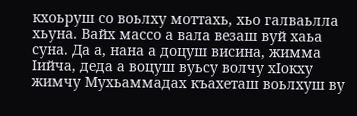кхоьруш со воьлху моттахь, хьо галваьлла хьуна. Вайх массо а вала везаш вуй хаьа суна. Да а, нана а доцуш висина, жимма Ӏийча, деда а воцуш вуьсу волчу хӀокху жимчу Мухьаммадах къахеташ воьлхуш ву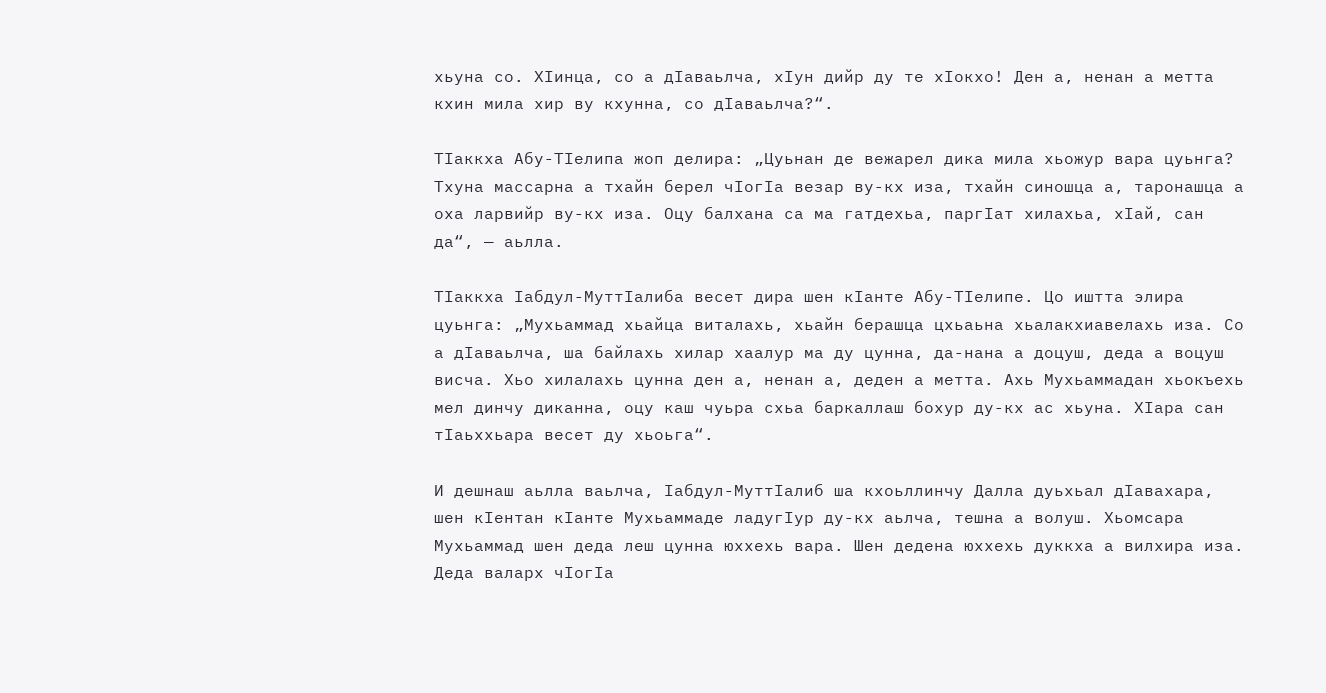хьуна со. ХӀинца, со а дӀаваьлча, хӀун дийр ду те хӀокхо! Ден а, ненан а метта кхин мила хир ву кхунна, со дӀаваьлча?“.

ТӀаккха Абу-ТӀелипа жоп делира: „Цуьнан де вежарел дика мила хьожур вара цуьнга? Тхуна массарна а тхайн берел чӀогӀа везар ву-кх иза, тхайн синошца а, таронашца а оха ларвийр ву-кх иза. Оцу балхана са ма гатдехьа, паргӀат хилахьа, хӀай, сан да“, — аьлла.

ТӀаккха Ӏабдул-МуттӀалиба весет дира шен кӀанте Абу-ТӀелипе. Цо иштта элира цуьнга: „Мухьаммад хьайца виталахь, хьайн берашца цхьаьна хьалакхиавелахь иза. Со а дӀаваьлча, ша байлахь хилар хаалур ма ду цунна, да-нана а доцуш, деда а воцуш висча. Хьо хилалахь цунна ден а, ненан а, деден а метта. Ахь Мухьаммадан хьокъехь мел динчу диканна, оцу каш чуьра схьа баркаллаш бохур ду-кх ас хьуна. ХӀара сан тӀаьххьара весет ду хьоьга“.

И дешнаш аьлла ваьлча, Ӏабдул-МуттӀалиб ша кхоьллинчу Далла дуьхьал дӀавахара, шен кӀентан кӀанте Мухьаммаде ладугӀур ду-кх аьлча, тешна а волуш. Хьомсара Мухьаммад шен деда леш цунна юххехь вара. Шен дедена юххехь дуккха а вилхира иза. Деда валарх чӀогӀа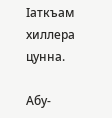Ӏаткъам хиллера цунна.

Абу-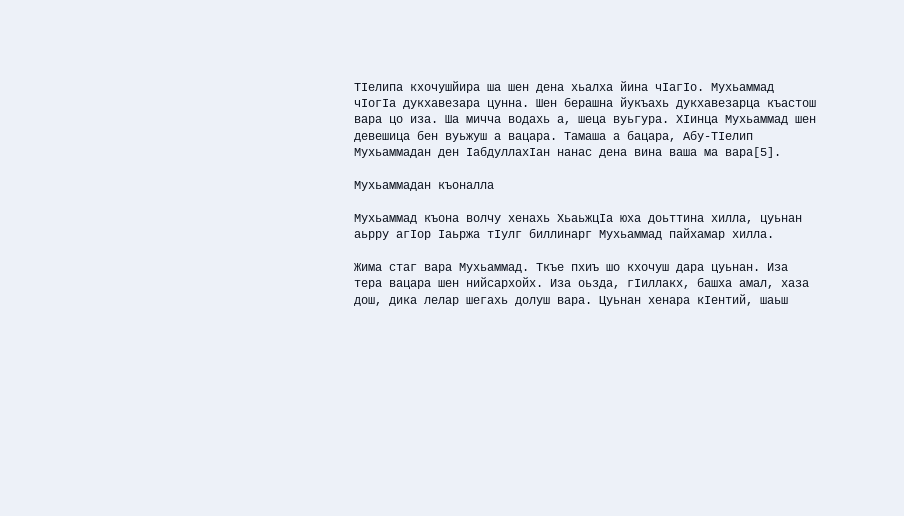ТӀелипа кхочушйира ша шен дена хьалха йина чӀагӀо. Мухьаммад чӀогӀа дукхавезара цунна. Шен берашна йукъахь дукхавезарца къастош вара цо иза. Ша мичча водахь а, шеца вуьгура. ХӀинца Мухьаммад шен девешица бен вуьжуш а вацара. Тамаша а бацара, Абу-ТӀелип Мухьаммадан ден ӀабдуллахӀан нанас дена вина ваша ма вара[5].

Мухьаммадан къоналла

Мухьаммад къона волчу хенахь ХьаьжцӀа юха доьттина хилла, цуьнан аьрру агӀор Ӏаьржа тӀулг биллинарг Мухьаммад пайхамар хилла.

Жима стаг вара Мухьаммад. Ткъе пхиъ шо кхочуш дара цуьнан. Иза тера вацара шен нийсархойх. Иза оьзда, гӀиллакх, башха амал, хаза дош, дика лелар шегахь долуш вара. Цуьнан хенара кӀентий, шаьш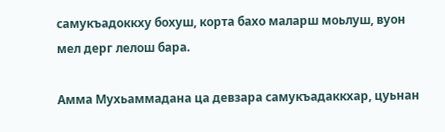самукъадоккху бохуш, корта бахо маларш моьлуш, вуон мел дерг лелош бара.

Амма Мухьаммадана ца девзара самукъадаккхар, цуьнан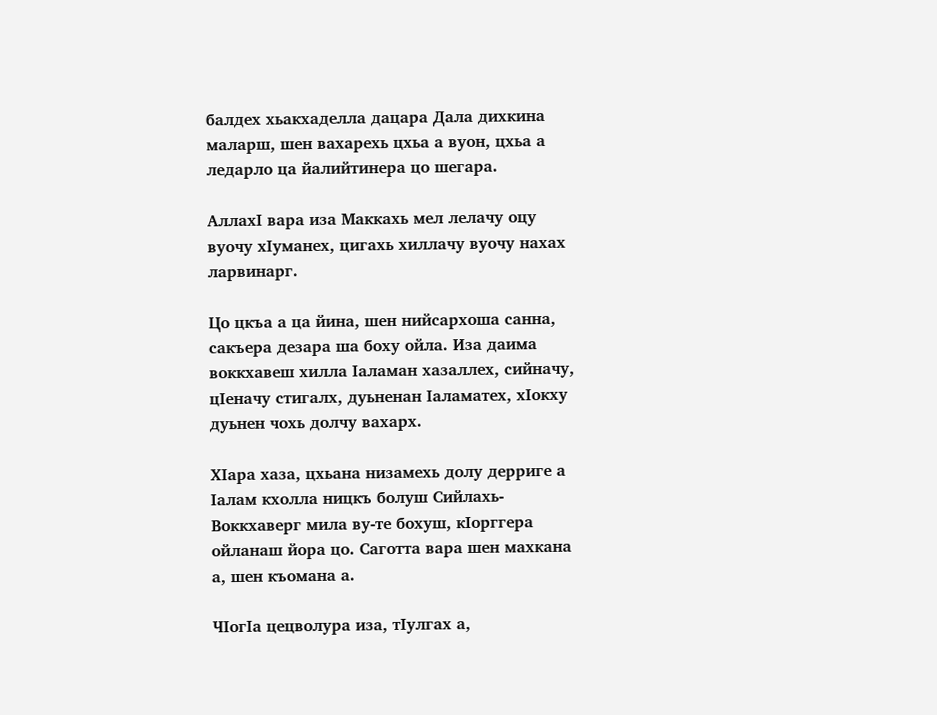балдех хьакхаделла дацара Дала дихкина маларш, шен вахарехь цхьа а вуон, цхьа а ледарло ца йалийтинера цо шегара.

АллахӀ вара иза Маккахь мел лелачу оцу вуочу хӀуманех, цигахь хиллачу вуочу нахах ларвинарг.

Цо цкъа а ца йина, шен нийсархоша санна, сакъера дезара ша боху ойла. Иза даима воккхавеш хилла Ӏаламан хазаллех, сийначу, цӀеначу стигалх, дуьненан Ӏаламатех, хӀокху дуьнен чохь долчу вахарх.

ХӀара хаза, цхьана низамехь долу дерриге а Ӏалам кхолла ницкъ болуш Сийлахь-Воккхаверг мила ву-те бохуш, кӀорггера ойланаш йора цо. Саготта вара шен махкана а, шен къомана а.

ЧӀогӀа цецволура иза, тӀулгах а,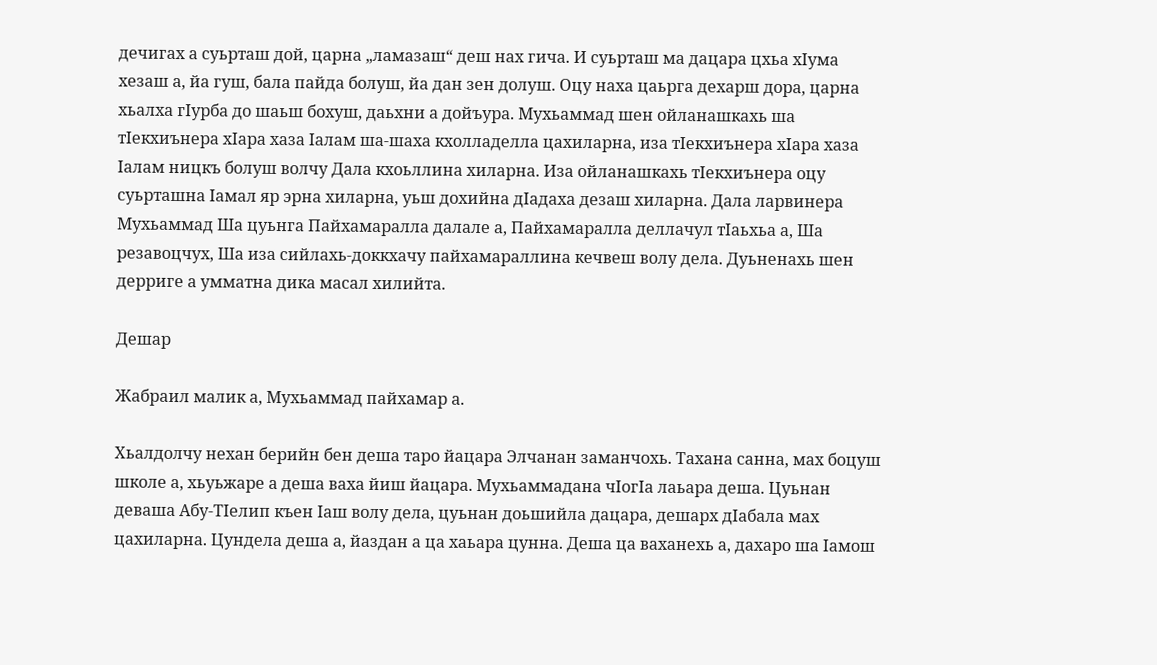дечигах а суьрташ дой, царна „ламазаш“ деш нах гича. И суьрташ ма дацара цхьа хӀума хезаш а, йа гуш, бала пайда болуш, йа дан зен долуш. Оцу наха цаьрга дехарш дора, царна хьалха гӀурба до шаьш бохуш, даьхни а дойъура. Мухьаммад шен ойланашкахь ша тӀекхиънера хӀара хаза Ӏалам ша-шаха кхолладелла цахиларна, иза тӀекхиънера хӀара хаза Ӏалам ницкъ болуш волчу Дала кхоьллина хиларна. Иза ойланашкахь тӀекхиънера оцу суьрташна Ӏамал яр эрна хиларна, уьш дохийна дӀадаха дезаш хиларна. Дала ларвинера Мухьаммад Ша цуьнга Пайхамаралла далале а, Пайхамаралла деллачул тӀаьхьа а, Ша резавоцчух, Ша иза сийлахь-доккхачу пайхамараллина кечвеш волу дела. Дуьненахь шен дерриге а умматна дика масал хилийта.

Дешар

Жабраил малик а, Мухьаммад пайхамар а.

Хьалдолчу нехан берийн бен деша таро йацара Элчанан заманчохь. Тахана санна, мах боцуш школе а, хьуьжаре а деша ваха йиш йацара. Мухьаммадана чӀогӀа лаьара деша. Цуьнан деваша Абу-ТӀелип къен Ӏаш волу дела, цуьнан доьшийла дацара, дешарх дӀабала мах цахиларна. Цундела деша а, йаздан а ца хаьара цунна. Деша ца ваханехь а, дахаро ша Ӏамош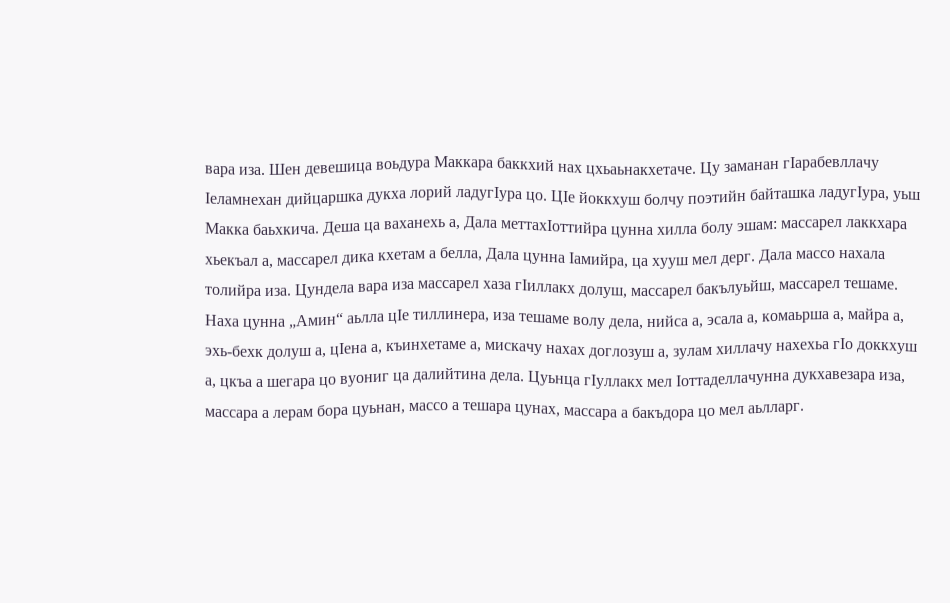вара иза. Шен девешица воьдура Маккара баккхий нах цхьаьнакхетаче. Цу заманан гӀарабевллачу Ӏеламнехан дийцаршка дукха лорий ладугӀура цо. ЦӀе йоккхуш болчу поэтийн байташка ладугӀура, уьш Макка баьхкича. Деша ца ваханехь а, Дала меттахӀоттийра цунна хилла болу эшам: массарел лаккхара хьекъал а, массарел дика кхетам а белла, Дала цунна Ӏамийра, ца хууш мел дерг. Дала массо нахала толийра иза. Цундела вара иза массарел хаза гӀиллакх долуш, массарел бакълуьйш, массарел тешаме. Наха цунна „Амин“ аьлла цӀе тиллинера, иза тешаме волу дела, нийса а, эсала а, комаьрша а, майра а, эхь-бехк долуш а, цӀена а, къинхетаме а, мискачу нахах доглозуш а, зулам хиллачу нахехьа гӀо доккхуш а, цкъа а шегара цо вуониг ца далийтина дела. Цуьнца гӀуллакх мел Ӏоттаделлачунна дукхавезара иза, массара а лерам бора цуьнан, массо а тешара цунах, массара а бакъдора цо мел аьлларг.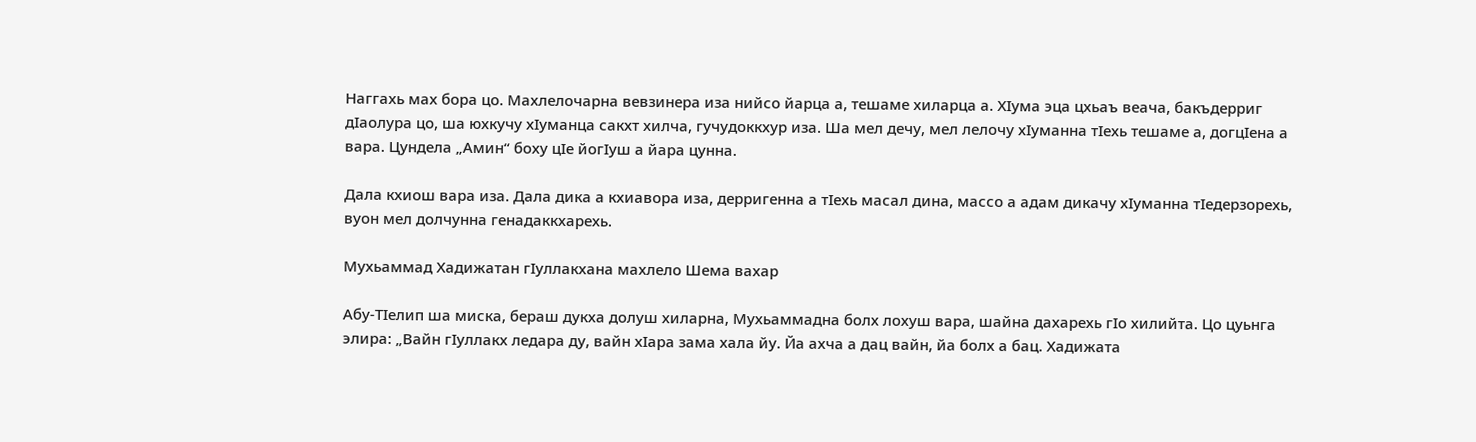Наггахь мах бора цо. Махлелочарна вевзинера иза нийсо йарца а, тешаме хиларца а. ХӀума эца цхьаъ веача, бакъдерриг дӀаолура цо, ша юхкучу хӀуманца сакхт хилча, гучудоккхур иза. Ша мел дечу, мел лелочу хӀуманна тӀехь тешаме а, догцӀена а вара. Цундела „Амин“ боху цӀе йогӀуш а йара цунна.

Дала кхиош вара иза. Дала дика а кхиавора иза, дерригенна а тӀехь масал дина, массо а адам дикачу хӀуманна тӀедерзорехь, вуон мел долчунна генадаккхарехь.

Мухьаммад Хадижатан гӀуллакхана махлело Шема вахар

Абу-ТӀелип ша миска, бераш дукха долуш хиларна, Мухьаммадна болх лохуш вара, шайна дахарехь гӀо хилийта. Цо цуьнга элира: „Вайн гӀуллакх ледара ду, вайн хӀара зама хала йу. Йа ахча а дац вайн, йа болх а бац. Хадижата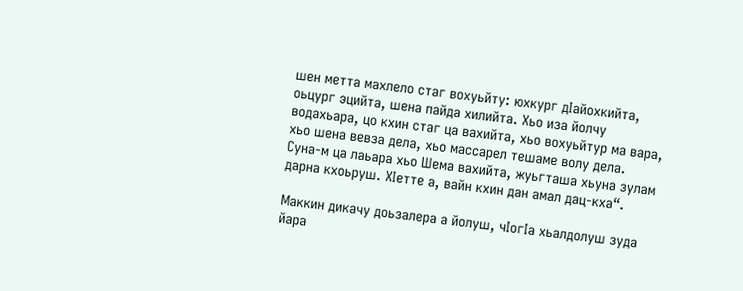шен метта махлело стаг вохуьйту: юхкург дӀайохкийта, оьцург эцийта, шена пайда хилийта. Хьо иза йолчу водахьара, цо кхин стаг ца вахийта, хьо вохуьйтур ма вара, хьо шена вевза дела, хьо массарел тешаме волу дела. Суна-м ца лаьара хьо Шема вахийта, жуьгташа хьуна зулам дарна кхоьруш. ХӀетте а, вайн кхин дан амал дац-кха“.

Маккин дикачу доьзалера а йолуш, чӀогӀа хьалдолуш зуда йара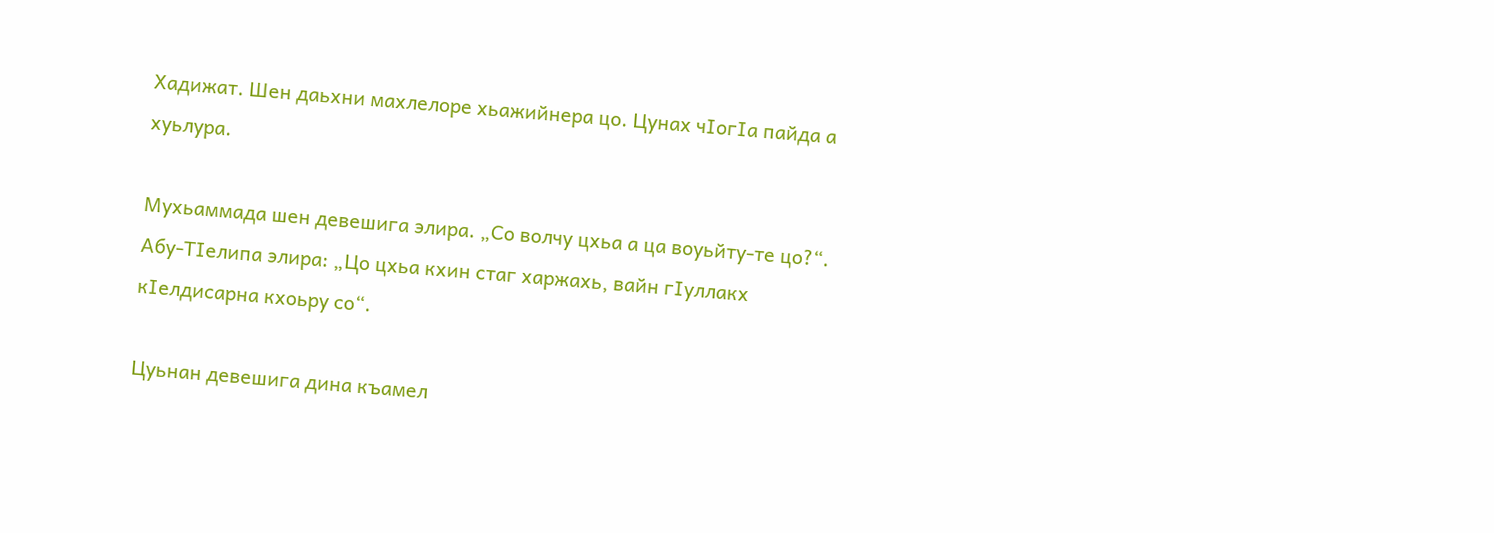Хадижат. Шен даьхни махлелоре хьажийнера цо. Цунах чӀогӀа пайда а хуьлура.

Мухьаммада шен девешига элира. „Со волчу цхьа а ца воуьйту-те цо?“. Абу-ТӀелипа элира: „Цо цхьа кхин стаг харжахь, вайн гӀуллакх кӀелдисарна кхоьру со“.

Цуьнан девешига дина къамел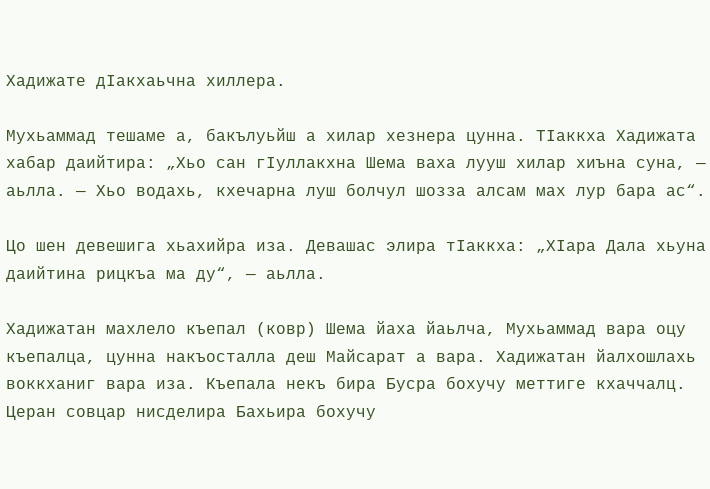Хадижате дӀакхаьчна хиллера.

Мухьаммад тешаме а, бакълуьйш а хилар хезнера цунна. ТӀаккха Хадижата хабар даийтира: „Хьо сан гӀуллакхна Шема ваха лууш хилар хиъна суна, — аьлла. — Хьо водахь, кхечарна луш болчул шозза алсам мах лур бара ас“.

Цо шен девешига хьахийра иза. Девашас элира тӀаккха: „ХӀара Дала хьуна даийтина рицкъа ма ду“, — аьлла.

Хадижатан махлело къепал (ковр) Шема йаха йаьлча, Мухьаммад вара оцу къепалца, цунна накъосталла деш Майсарат а вара. Хадижатан йалхошлахь воккханиг вара иза. Къепала некъ бира Бусра бохучу меттиге кхаччалц. Церан совцар нисделира Бахьира бохучу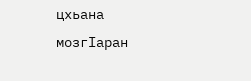цхьана мозгӀаран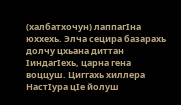(халбатхочун) лаппагӀна юххехь. Элча сецира базарахь долчу цхьана диттан ӀиндагӀехь, царна гена воццуш. Циггахь хиллера НастӀура цӀе йолуш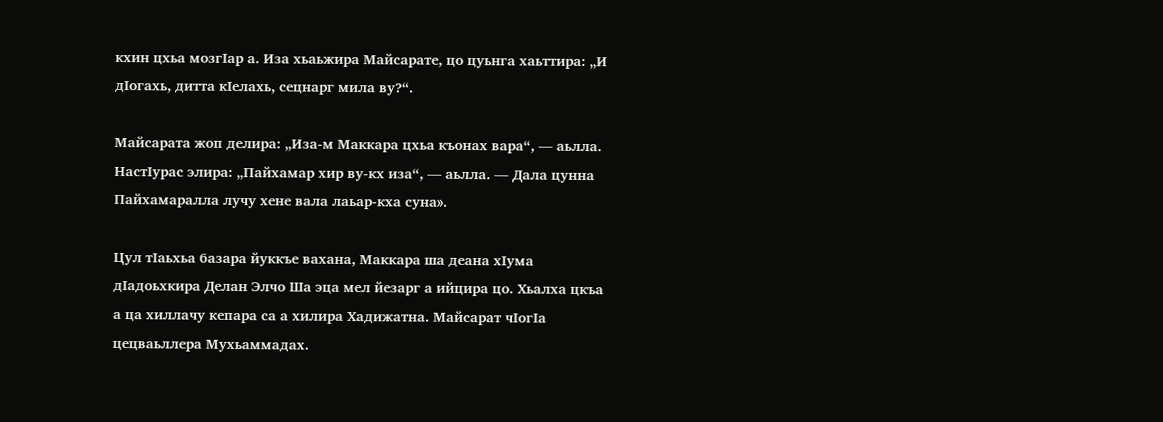кхин цхьа мозгӀар а. Иза хьаьжира Майсарате, цо цуьнга хаьттира: „И дӀогахь, дитта кӀелахь, сецнарг мила ву?“.

Майсарата жоп делира: „Иза-м Маккара цхьа къонах вара“, — аьлла. НастӀурас элира: „Пайхамар хир ву-кх иза“, — аьлла. — Дала цунна Пайхамаралла лучу хене вала лаьар-кха суна».

Цул тӀаьхьа базара йуккъе вахана, Маккара ша деана хӀума дӀадоьхкира Делан Элчо Ша эца мел йезарг а ийцира цо. Хьалха цкъа а ца хиллачу кепара са а хилира Хадижатна. Майсарат чӀогӀа цецваьллера Мухьаммадах.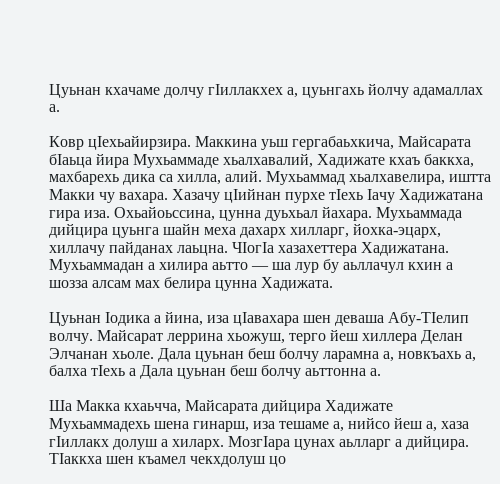Цуьнан кхачаме долчу гӀиллакхех а, цуьнгахь йолчу адамаллах а.

Ковр цӀехьайирзира. Маккина уьш гергабаьхкича, Майсарата бӀаьца йира Мухьаммаде хьалхавалий, Хадижате кхаъ баккха, махбарехь дика са хилла, алий. Мухьаммад хьалхавелира, иштта Макки чу вахара. Хазачу цӀийнан пурхе тӀехь Ӏачу Хадижатана гира иза. Охьайоьссина, цунна дуьхьал йахара. Мухьаммада дийцира цуьнга шайн меха дахарх хилларг, йохка-эцарх, хиллачу пайданах лаьцна. ЧӀогӀа хазахеттера Хадижатана. Мухьаммадан а хилира аьтто — ша лур бу аьллачул кхин а шозза алсам мах белира цунна Хадижата.

Цуьнан Ӏодика а йина, иза цӀавахара шен деваша Абу-ТӀелип волчу. Майсарат леррина хьожуш, терго йеш хиллера Делан Элчанан хьоле. Дала цуьнан беш болчу ларамна а, новкъахь а, балха тӀехь а Дала цуьнан беш болчу аьттонна а.

Ша Макка кхаьчча, Майсарата дийцира Хадижате Мухьаммадехь шена гинарш, иза тешаме а, нийсо йеш а, хаза гӀиллакх долуш а хиларх. МозгӀара цунах аьлларг а дийцира. ТӀаккха шен къамел чекхдолуш цо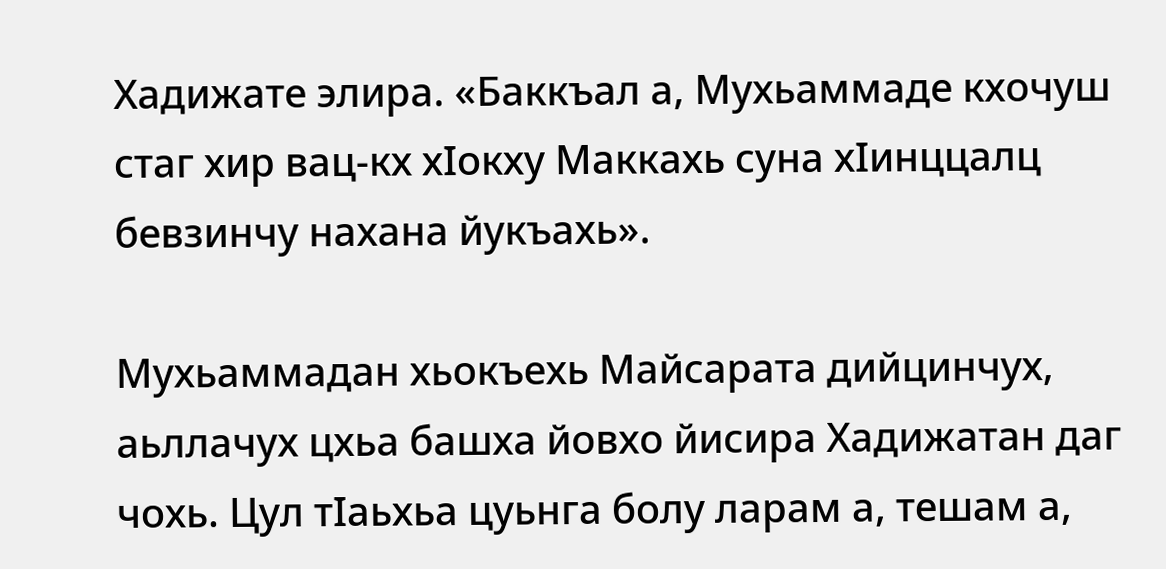Хадижате элира. «Баккъал а, Мухьаммаде кхочуш стаг хир вац-кх хӀокху Маккахь суна хӀинццалц бевзинчу нахана йукъахь».

Мухьаммадан хьокъехь Майсарата дийцинчух, аьллачух цхьа башха йовхо йисира Хадижатан даг чохь. Цул тӀаьхьа цуьнга болу ларам а, тешам а,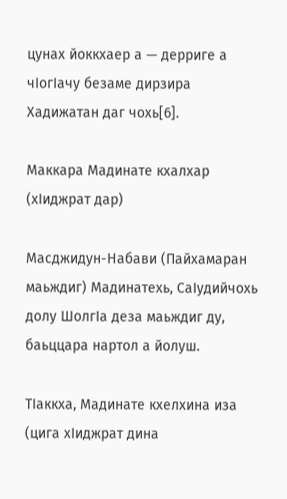цунах йоккхаер а — дерриге а чӀогӀачу безаме дирзира Хадижатан даг чохь[6].

Маккара Мадинате кхалхар (хӀиджрат дар)

Масджидун-Набави (Пайхамаран маьждиг) Мадинатехь, СаӀудийчохь долу ШолгӀа деза маьждиг ду, баьццара нартол а йолуш.

ТӀаккха, Мадинате кхелхина иза (цига хӀиджрат дина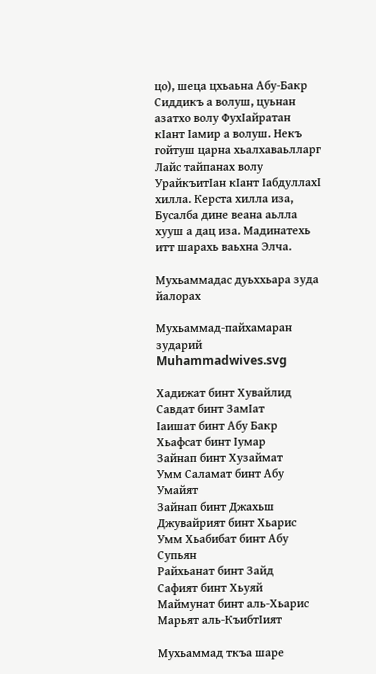цо), шеца цхьаьна Абу-Бакр Сиддикъ а волуш, цуьнан азатхо волу ФухӀайратан кӀант Ӏамир а волуш. Некъ гойтуш царна хьалхаваьлларг Лайс тайпанах волу УрайкъитӀан кӀант ӀабдуллахӀ хилла. Керста хилла иза, Бусалба дине веана аьлла хууш а дац иза. Мадинатехь итт шарахь ваьхна Элча.

Мухьаммадас дуьххьара зуда йалорах

Мухьаммад-пайхамаран зударий
Muhammadwives.svg

Хадижат бинт Хувайлид
Савдат бинт ЗамӀат
Ӏаишат бинт Абу Бакр
Хьафсат бинт Ӏумар
Зайнап бинт Хузаймат
Умм Саламат бинт Абу Умайят
Зайнап бинт Джахьш
Джувайрият бинт Хьарис
Умм Хьабибат бинт Абу Супьян
Райхьанат бинт Зайд
Сафият бинт Хьуяй
Маймунат бинт аль-Хьарис
Марьят аль-КъибтӀият

Мухьаммад ткъа шаре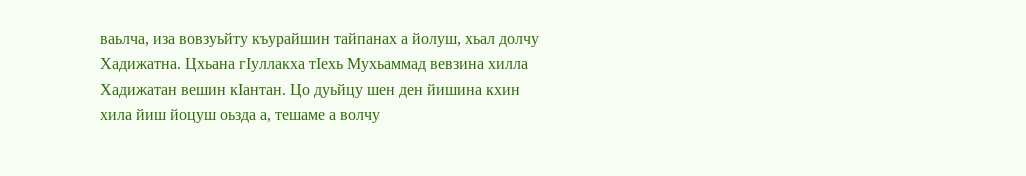ваьлча, иза вовзуьйту къурайшин тайпанах а йолуш, хьал долчу Хадижатна. Цхьана гӀуллакха тӀехь Мухьаммад вевзина хилла Хадижатан вешин кӀантан. Цо дуьйцу шен ден йишина кхин хила йиш йоцуш оьзда а, тешаме а волчу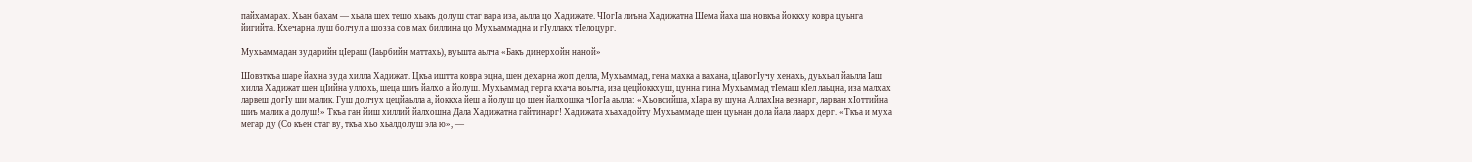пайхамарах. Хьан бахам — хьала шех тешо хьакъ долуш стаг вара иза, аьлла цо Хадижате. ЧӀогӀа лиъна Хадижатна Шема йаха ша новкъа йоккху ковра цуьнга йигийта. Кхечарна луш болчул а шозза сов мах биллина цо Мухьаммадна и гӀуллакх тӀелоцург.

Мухьаммадан зударийн цӀераш (Ӏаьрбийн маттахь), вуьшта аьлча «Бакъ динерхойн наной»

Шовзткъа шаре йахна зуда хилла Хадижат. Цкъа иштта ковра эцна, шен дехарна жоп делла, Мухьаммад, гена махка а вахана, цӀавогӀучу хенахь, дуьхьал йаьлла Ӏаш хилла Хадижат шен цӀийна уллохь, шеца шиъ йалхо а йолуш. Мухьаммад герга кхача воьлча, иза цецйоккхуш, цунна гина Мухьаммад тӀемаш кӀел лаьцна, иза малхах ларвеш догӀу ши малик. Гуш долчух цецйаьлла а, йоккха йеш а йолуш цо шен йалхошка чӀогӀа аьлла: «Хьовсийша, хӀара ву шуна АллахӀна везнарг, ларван хӀоттийна шиъ малик а долуш!» Ткъа ган йиш хиллий йалхошна Дала Хадижатна гайтинарг! Хадижата хьахадойту Мухьаммаде шен цуьнан дола йала лаарх дерг. «Ткъа и муха мегар ду (Со къен стаг ву, ткъа хьо хьалдолуш эла ю», —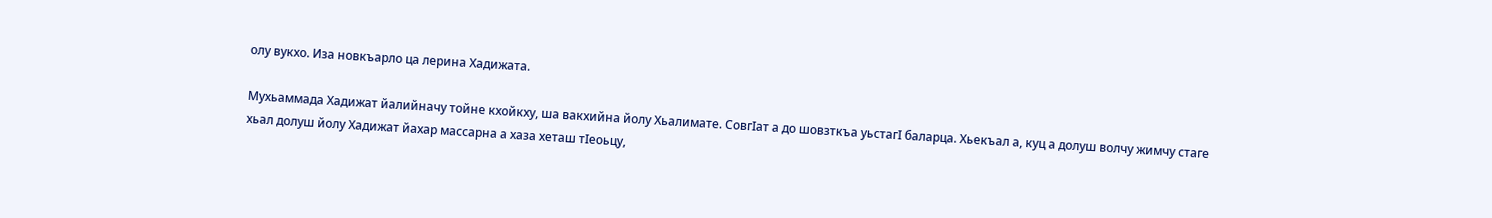олу вукхо. Иза новкъарло ца лерина Хадижата.

Мухьаммада Хадижат йалийначу тойне кхойкху, ша вакхийна йолу Хьалимате. СовгӀат а до шовзткъа уьстагӀ баларца. Хьекъал а, куц а долуш волчу жимчу стаге хьал долуш йолу Хадижат йахар массарна а хаза хеташ тӀеоьцу,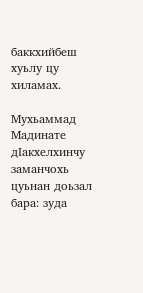баккхийбеш хуьлу цу хиламах.

Мухьаммад Мадинате дӀакхелхинчу заманчохь цуьнан доьзал бара: зуда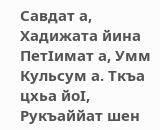Савдат а, Хадижата йина ПетӀимат а, Умм Кульсум а. Ткъа цхьа йоӀ, Рукъаййат шен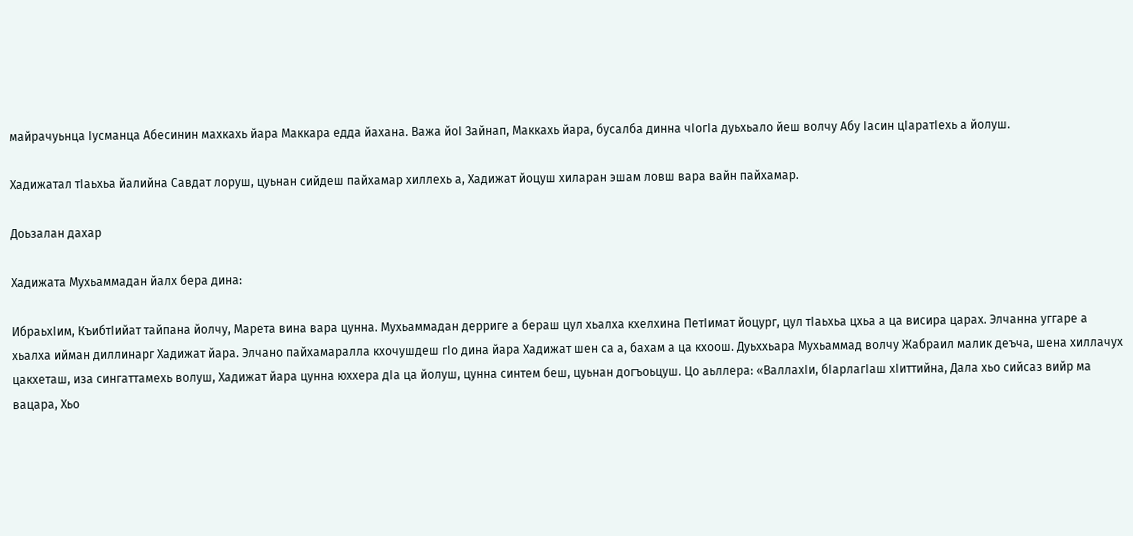майрачуьнца Ӏусманца Абесинин махкахь йара Маккара едда йахана. Важа йоӀ Зайнап, Маккахь йара, бусалба динна чӀогӀа дуьхьало йеш волчу Абу Ӏасин цӀаратӀехь а йолуш.

Хадижатал тӀаьхьа йалийна Савдат лоруш, цуьнан сийдеш пайхамар хиллехь а, Хадижат йоцуш хиларан эшам ловш вара вайн пайхамар.

Доьзалан дахар

Хадижата Мухьаммадан йалх бера дина:

ИбраьхӀим, КъибтӀийат тайпана йолчу, Марета вина вара цунна. Мухьаммадан дерриге а бераш цул хьалха кхелхина ПетӀимат йоцург, цул тӀаьхьа цхьа а ца висира царах. Элчанна уггаре а хьалха ийман диллинарг Хадижат йара. Элчано пайхамаралла кхочушдеш гӀо дина йара Хадижат шен са а, бахам а ца кхоош. Дуьххьара Мухьаммад волчу Жабраил малик деъча, шена хиллачух цакхеташ, иза сингаттамехь волуш, Хадижат йара цунна юххера дӀа ца йолуш, цунна синтем беш, цуьнан догъоьцуш. Цо аьллера: «ВаллахӀи, бӀарлагӀаш хӀиттийна, Дала хьо сийсаз вийр ма вацара, Хьо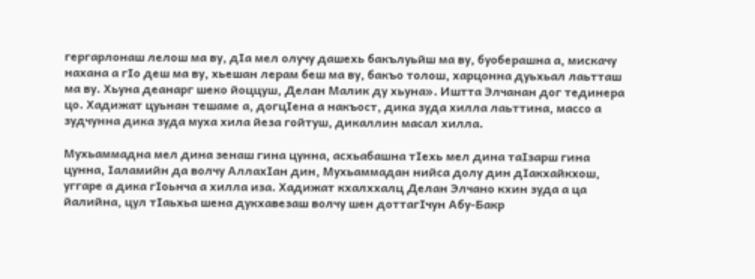гергарлонаш лелош ма ву, дӀа мел олучу дашехь бакълуьйш ма ву, буоберашна а, мискачу нахана а гӀо деш ма ву, хьешан лерам беш ма ву, бакъо толош, харцонна дуьхьал лаьтташ ма ву. Хьуна деанарг шеко йоццуш, Делан Малик ду хьуна». Иштта Элчанан дог тединера цо. Хадижат цуьнан тешаме а, догцӀена а накъост, дика зуда хилла лаьттина, массо а зудчунна дика зуда муха хила йеза гойтуш, дикаллин масал хилла.

Мухьаммадна мел дина зенаш гина цунна, асхьабашна тӀехь мел дина таӀзарш гина цунна, Ӏаламийн да волчу АллахӀан дин, Мухьаммадан нийса долу дин дӀакхайкхош, уггаре а дика гӀоьнча а хилла иза. Хадижат кхалххалц Делан Элчано кхин зуда а ца йалийна, цул тӀаьхьа шена дукхавезаш волчу шен доттагӀчун Абу-Бакр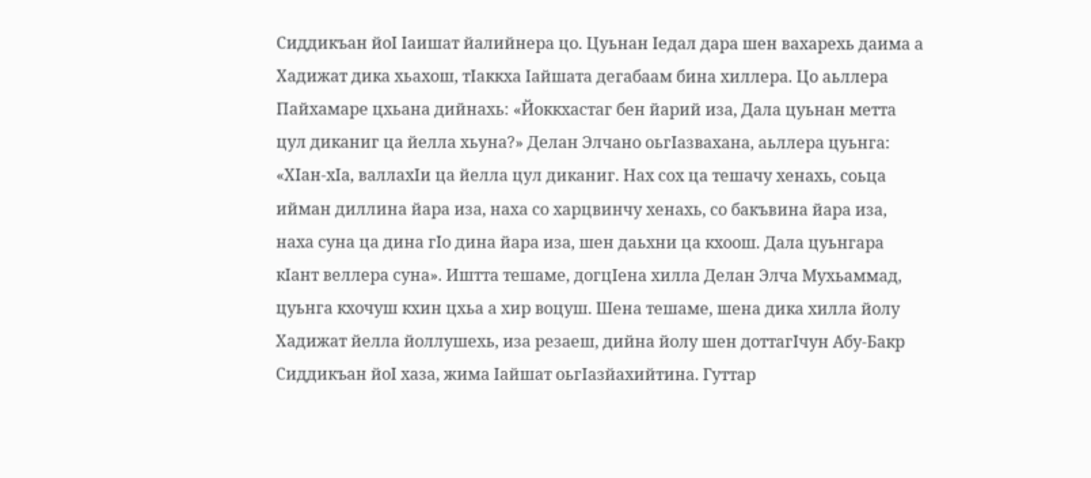Сиддикъан йоӀ Ӏаишат йалийнера цо. Цуьнан Ӏедал дара шен вахарехь даима а Хадижат дика хьахош, тӀаккха Ӏайшата дегабаам бина хиллера. Цо аьллера Пайхамаре цхьана дийнахь: «Йоккхастаг бен йарий иза, Дала цуьнан метта цул диканиг ца йелла хьуна?» Делан Элчано оьгӀазвахана, аьллера цуьнга: «ХӀан-хӀа, валлахӀи ца йелла цул диканиг. Нах сох ца тешачу хенахь, соьца ийман диллина йара иза, наха со харцвинчу хенахь, со бакъвина йара иза, наха суна ца дина гӀо дина йара иза, шен даьхни ца кхоош. Дала цуьнгара кӀант веллера суна». Иштта тешаме, догцӀена хилла Делан Элча Мухьаммад, цуьнга кхочуш кхин цхьа а хир воцуш. Шена тешаме, шена дика хилла йолу Хадижат йелла йоллушехь, иза резаеш, дийна йолу шен доттагӀчун Абу-Бакр Сиддикъан йоӀ хаза, жима Ӏайшат оьгӀазйахийтина. Гуттар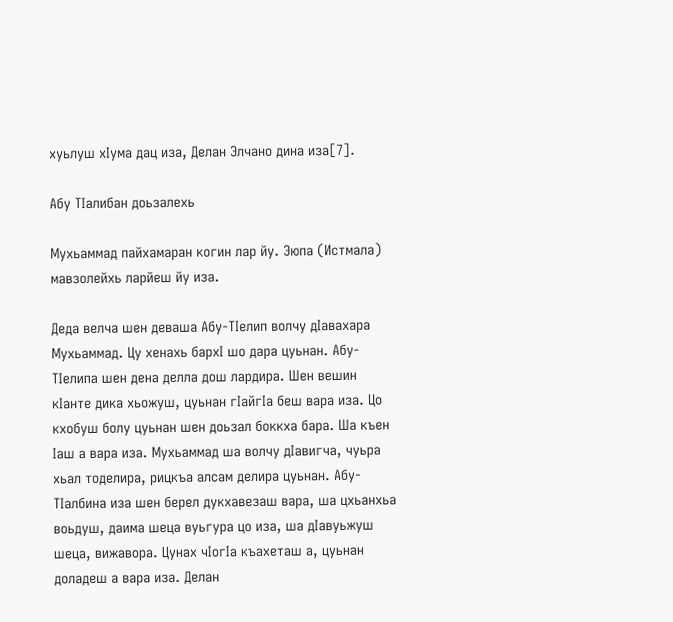хуьлуш хӀума дац иза, Делан Элчано дина иза[7].

Абу ТӀалибан доьзалехь

Мухьаммад пайхамаран когин лар йу. Эюпа (Истмала) мавзолейхь ларйеш йу иза.

Деда велча шен деваша Абу-ТӀелип волчу дӀавахара Мухьаммад. Цу хенахь бархӀ шо дара цуьнан. Абу-ТӀелипа шен дена делла дош лардира. Шен вешин кӀанте дика хьожуш, цуьнан гӀайгӀа беш вара иза. Цо кхобуш болу цуьнан шен доьзал боккха бара. Ша къен Ӏаш а вара иза. Мухьаммад ша волчу дӀавигча, чуьра хьал тоделира, рицкъа алсам делира цуьнан. Абу-ТӀалбина иза шен берел дукхавезаш вара, ша цхьанхьа воьдуш, даима шеца вуьгура цо иза, ша дӀавуьжуш шеца, вижавора. Цунах чӀогӀа къахеташ а, цуьнан доладеш а вара иза. Делан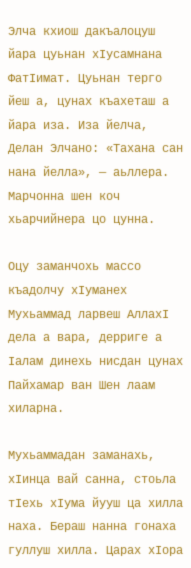Элча кхиош дакъалоцуш йара цуьнан хӀусамнана ФатӀимат. Цуьнан терго йеш а, цунах къахеташ а йара иза. Иза йелча, Делан Элчано: «Тахана сан нана йелла», — аьллера. Марчонна шен коч хьарчийнера цо цунна.

Оцу заманчохь массо къадолчу хӀуманех Мухьаммад ларвеш АллахӀ дела а вара, дерриге а Ӏалам динехь нисдан цунах Пайхамар ван Шен лаам хиларна.

Мухьаммадан заманахь, хӀинца вай санна, стоьла тӀехь хӀума йууш ца хилла наха. Бераш нанна гонаха гуллуш хилла. Царах хӀора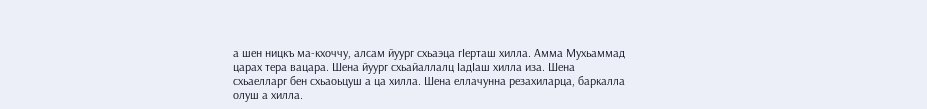а шен ницкъ ма-кхоччу, алсам йуург схьаэца гӀерташ хилла. Амма Мухьаммад царах тера вацара. Шена йуург схьайаллалц ӀадӀаш хилла иза. Шена схьаелларг бен схьаоьцуш а ца хилла. Шена еллачунна резахиларца, баркалла олуш а хилла.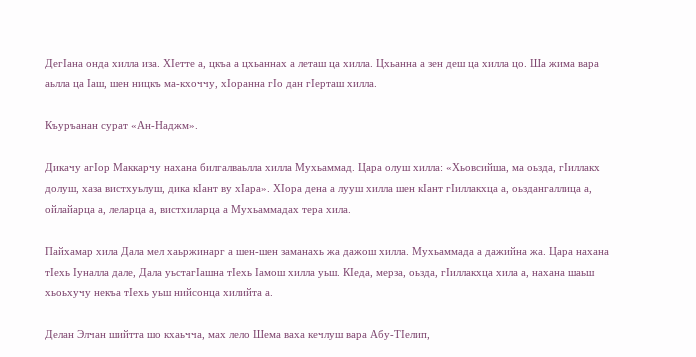ДегӀана онда хилла иза. ХӀетте а, цкъа а цхьаннах а леташ ца хилла. Цхьанна а зен деш ца хилла цо. Ша жима вара аьлла ца Ӏаш, шен ницкъ ма-кхоччу, хӀоранна гӀо дан гӀерташ хилла.

Къуръанан сурат «Ан-Наджм».

Дикачу агӀор Маккарчу нахана билгалваьлла хилла Мухьаммад. Цара олуш хилла: «Хьовсийша, ма оьзда, гӀиллакх долуш, хаза вистхуьлуш, дика кӀант ву хӀара». ХӀора дена а лууш хилла шен кӀант гӀиллакхца а, оьздангаллица а, ойлайарца а, леларца а, вистхиларца а Мухьаммадах тера хила.

Пайхамар хила Дала мел хаьржинарг а шен-шен заманахь жа дажош хилла. Мухьаммада а дажийна жа. Цара нахана тӀехь Ӏуналла дале, Дала уьстагӀашна тӀехь Ӏамош хилла уьш. КӀеда, мерза, оьзда, гӀиллакхца хила а, нахана шаьш хьоьхучу некъа тӀехь уьш нийсонца хилийта а.

Делан Элчан шийтта шо кхаьчча, мах лело Шема ваха кечлуш вара Абу-ТӀелип,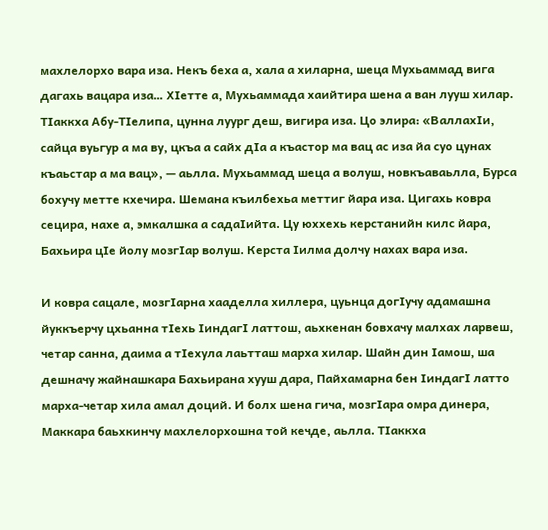махлелорхо вара иза. Некъ беха а, хала а хиларна, шеца Мухьаммад вига дагахь вацара иза… ХӀетте а, Мухьаммада хаийтира шена а ван лууш хилар. ТӀаккха Абу-ТӀелипа, цунна луург деш, вигира иза. Цо элира: «ВаллахӀи, сайца вуьгур а ма ву, цкъа а сайх дӀа а къастор ма вац ас иза йа суо цунах къаьстар а ма вац», — аьлла. Мухьаммад шеца а волуш, новкъаваьлла, Бурса бохучу метте кхечира. Шемана къилбехьа меттиг йара иза. Цигахь ковра сецира, нахе а, эмкалшка а садаӀийта. Цу юххехь керстанийн килс йара, Бахьира цӀе йолу мозгӀар волуш. Керста Ӏилма долчу нахах вара иза.

И ковра сацале, мозгӀарна хааделла хиллера, цуьнца догӀучу адамашна йуккъерчу цхьанна тӀехь ӀиндагӀ латтош, аьхкенан бовхачу малхах ларвеш, четар санна, даима а тӀехула лаьтташ марха хилар. Шайн дин Ӏамош, ша дешначу жайнашкара Бахьирана хууш дара, Пайхамарна бен ӀиндагӀ латто марха-четар хила амал доций. И болх шена гича, мозгӀара омра динера, Маккара баьхкинчу махлелорхошна той кечде, аьлла. ТӀаккха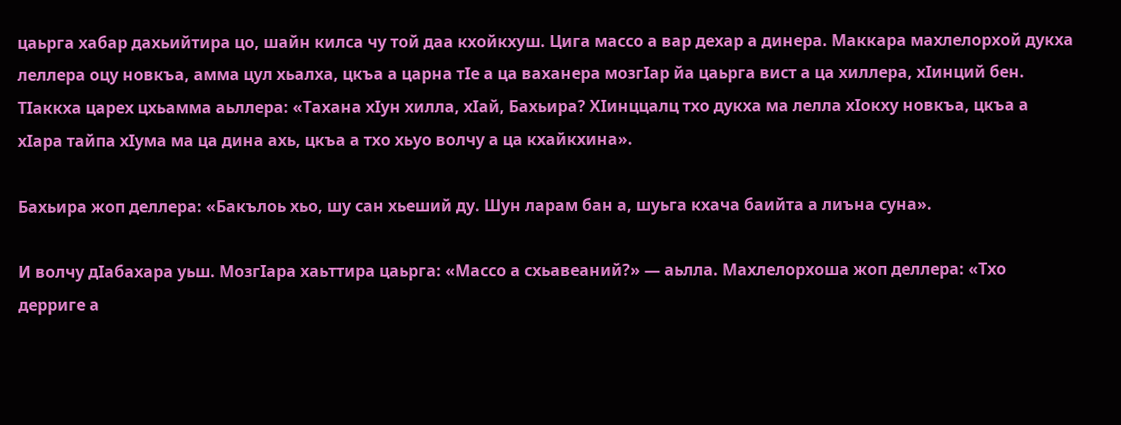цаьрга хабар дахьийтира цо, шайн килса чу той даа кхойкхуш. Цига массо а вар дехар а динера. Маккара махлелорхой дукха леллера оцу новкъа, амма цул хьалха, цкъа а царна тӀе а ца ваханера мозгӀар йа цаьрга вист а ца хиллера, хӀинций бен. ТӀаккха царех цхьамма аьллера: «Тахана хӀун хилла, хӀай, Бахьира? ХӀинццалц тхо дукха ма лелла хӀокху новкъа, цкъа а хӀара тайпа хӀума ма ца дина ахь, цкъа а тхо хьуо волчу а ца кхайкхина».

Бахьира жоп деллера: «Бакълоь хьо, шу сан хьеший ду. Шун ларам бан а, шуьга кхача баийта а лиъна суна».

И волчу дӀабахара уьш. МозгӀара хаьттира цаьрга: «Массо а схьавеаний?» — аьлла. Махлелорхоша жоп деллера: «Тхо дерриге а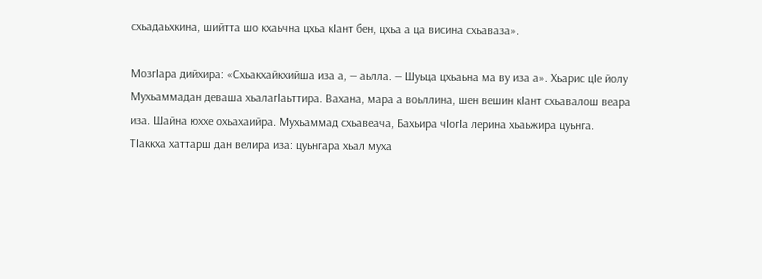схьадаьхкина, шийтта шо кхаьчна цхьа кӀант бен, цхьа а ца висина схьаваза».

МозгӀара дийхира: «Схьакхайкхийша иза а, — аьлла. — Шуьца цхьаьна ма ву иза а». Хьарис цӀе йолу Мухьаммадан деваша хьалагӀаьттира. Вахана, мара а воьллина, шен вешин кӀант схьавалош веара иза. Шайна юххе охьахаийра. Мухьаммад схьавеача, Бахьира чӀогӀа лерина хьаьжира цуьнга. ТӀаккха хаттарш дан велира иза: цуьнгара хьал муха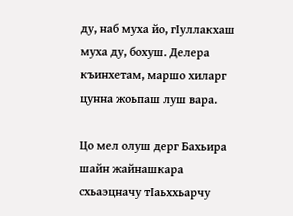ду, наб муха йо, гӀуллакхаш муха ду, бохуш. Делера къинхетам, маршо хиларг цунна жоьпаш луш вара.

Цо мел олуш дерг Бахьира шайн жайнашкара схьаэцначу тӀаьххьарчу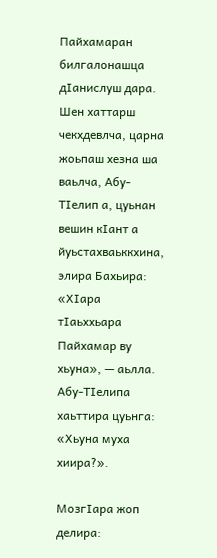Пайхамаран билгалонашца дӀанислуш дара. Шен хаттарш чекхдевлча, царна жоьпаш хезна ша ваьлча, Абу-ТӀелип а, цуьнан вешин кӀант а йуьстахваьккхина, элира Бахьира: «ХӀара тӀаьххьара Пайхамар ву хьуна», — аьлла. Абу-ТӀелипа хаьттира цуьнга: «Хьуна муха хиира?».

МозгӀара жоп делира: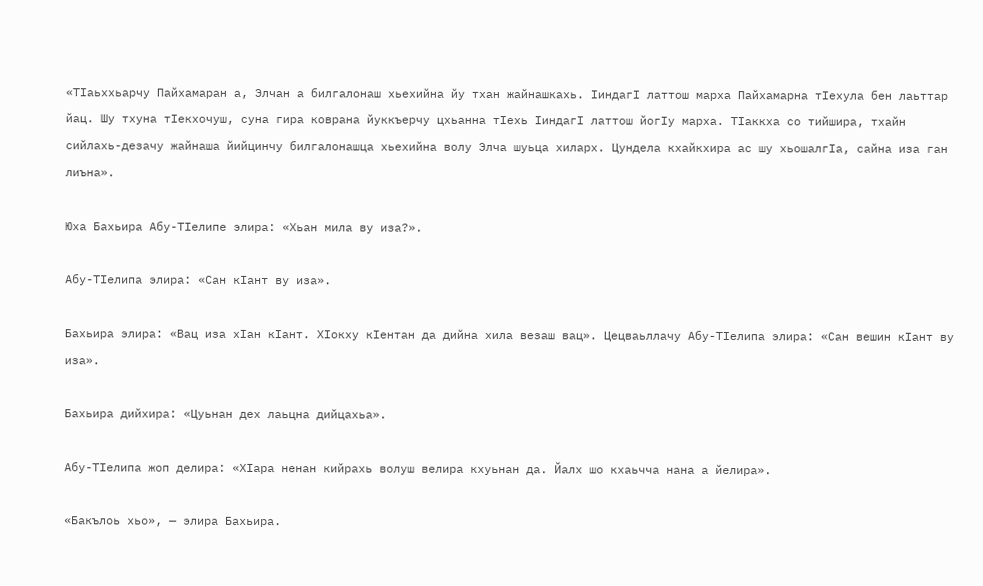«ТӀаьххьарчу Пайхамаран а, Элчан а билгалонаш хьехийна йу тхан жайнашкахь. ӀиндагӀ латтош марха Пайхамарна тӀехула бен лаьттар йац. Шу тхуна тӀекхочуш, суна гира коврана йуккъерчу цхьанна тӀехь ӀиндагӀ латтош йогӀу марха. ТӀаккха со тийшира, тхайн сийлахь-дезачу жайнаша йийцинчу билгалонашца хьехийна волу Элча шуьца хиларх. Цундела кхайкхира ас шу хьошалгӀа, сайна иза ган лиъна».

Юха Бахьира Абу-ТӀелипе элира: «Хьан мила ву иза?».

Абу-ТӀелипа элира: «Сан кӀант ву иза».

Бахьира элира: «Вац иза хӀан кӀант. ХӀокху кӀентан да дийна хила везаш вац». Цецваьллачу Абу-ТӀелипа элира: «Сан вешин кӀант ву иза».

Бахьира дийхира: «Цуьнан дех лаьцна дийцахьа».

Абу-ТӀелипа жоп делира: «ХӀара ненан кийрахь волуш велира кхуьнан да. Йалх шо кхаьчча нана а йелира».

«Бакълоь хьо», — элира Бахьира.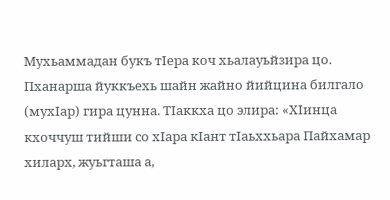Мухьаммадан букъ тӀера коч хьалауьйзира цо. Пханарша йуккъехь шайн жайно йийцина билгало (мухӀар) гира цунна. ТӀаккха цо элира: «ХӀинца кхоччуш тийши со хӀара кӀант тӀаьххьара Пайхамар хиларх, жуьгташа а,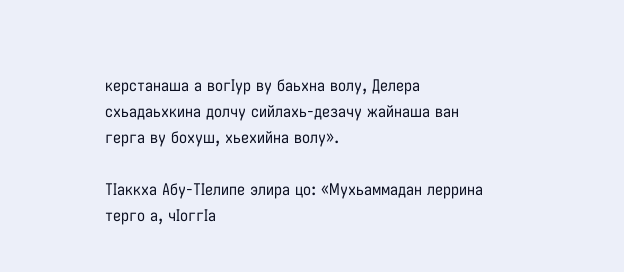керстанаша а вогӀур ву баьхна волу, Делера схьадаьхкина долчу сийлахь-дезачу жайнаша ван герга ву бохуш, хьехийна волу».

ТӀаккха Абу-ТӀелипе элира цо: «Мухьаммадан леррина терго а, чӀоггӀа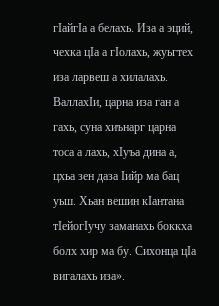гӀайгӀа а белахь. Иза а эций, чехка цӀа а гӀолахь, жуьгтех иза ларвеш а хилалахь. ВаллахӀи, царна иза ган а гахь, суна хиънарг царна тоса а лахь, хӀуъа дина а, цхьа зен даза Ӏийр ма бац уьш. Хьан вешин кӀантана тӀейогӀучу заманахь боккха болх хир ма бу. Сихонца цӀа вигалахь иза».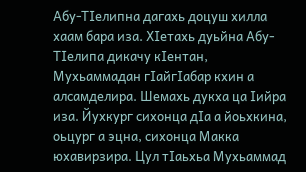Абу-ТӀелипна дагахь доцуш хилла хаам бара иза. ХӀетахь дуьйна Абу-ТӀелипа дикачу кӀентан, Мухьаммадан гӀайгӀабар кхин а алсамделира. Шемахь дукха ца Ӏийра иза. Йухкург сихонца дӀа а йоьхкина, оьцург а эцна, сихонца Макка юхавирзира. Цул тӀаьхьа Мухьаммад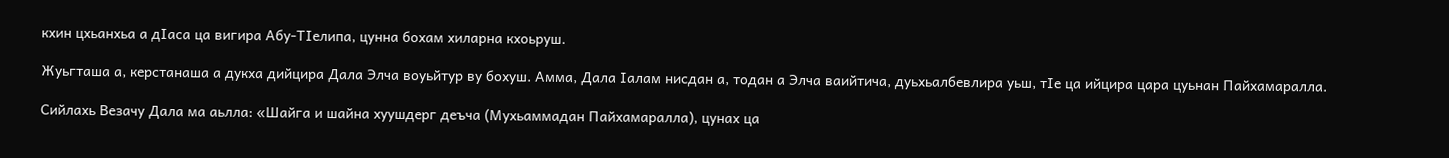кхин цхьанхьа а дӀаса ца вигира Абу-ТӀелипа, цунна бохам хиларна кхоьруш.

Жуьгташа а, керстанаша а дукха дийцира Дала Элча воуьйтур ву бохуш. Амма, Дала Ӏалам нисдан а, тодан а Элча ваийтича, дуьхьалбевлира уьш, тӀе ца ийцира цара цуьнан Пайхамаралла.

Сийлахь Везачу Дала ма аьлла: «Шайга и шайна хуушдерг деъча (Мухьаммадан Пайхамаралла), цунах ца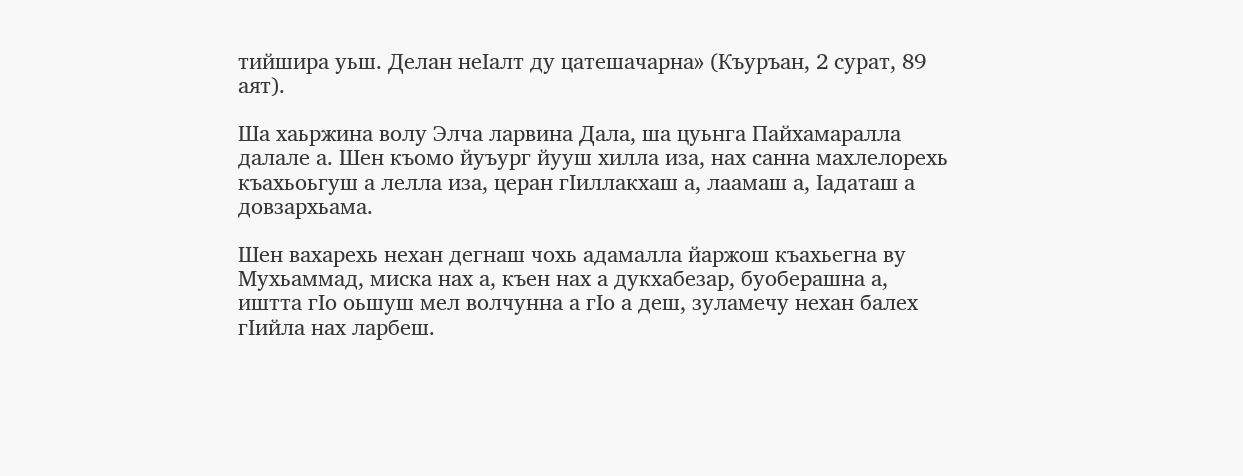тийшира уьш. Делан неӀалт ду цатешачарна» (Къуръан, 2 сурат, 89 аят).

Ша хаьржина волу Элча ларвина Дала, ша цуьнга Пайхамаралла далале а. Шен къомо йуъург йууш хилла иза, нах санна махлелорехь къахьоьгуш а лелла иза, церан гӀиллакхаш а, лаамаш а, Ӏадаташ а довзархьама.

Шен вахарехь нехан дегнаш чохь адамалла йаржош къахьегна ву Мухьаммад, миска нах а, къен нах а дукхабезар, буоберашна а, иштта гӀо оьшуш мел волчунна а гӀо а деш, зуламечу нехан балех гӀийла нах ларбеш.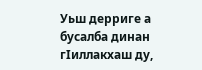Уьш дерриге а бусалба динан гӀиллакхаш ду,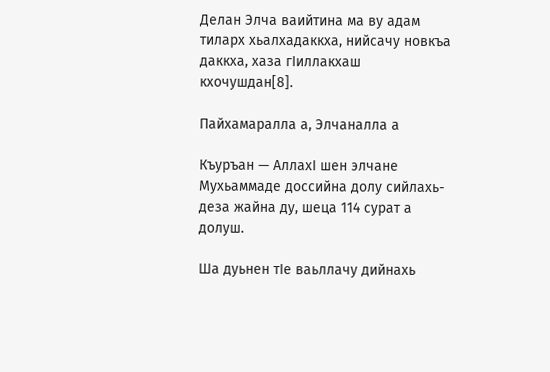Делан Элча ваийтина ма ву адам тиларх хьалхадаккха, нийсачу новкъа даккха, хаза гӀиллакхаш кхочушдан[8].

Пайхамаралла а, Элчаналла а

Къуръан — АллахӀ шен элчане Мухьаммаде доссийна долу сийлахь-деза жайна ду, шеца 114 сурат а долуш.

Ша дуьнен тӀе ваьллачу дийнахь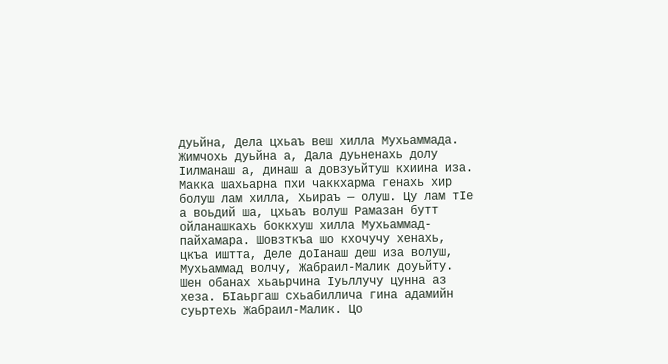дуьйна, Дела цхьаъ веш хилла Мухьаммада. Жимчохь дуьйна а, Дала дуьненахь долу Ӏилманаш а, динаш а довзуьйтуш кхиина иза. Макка шахьарна пхи чаккхарма генахь хир болуш лам хилла, Хьираъ — олуш. Цу лам тӀе а воьдий ша, цхьаъ волуш Рамазан бутт ойланашкахь боккхуш хилла Мухьаммад-пайхамара. Шовзткъа шо кхочучу хенахь, цкъа иштта, Деле доӀанаш деш иза волуш, Мухьаммад волчу, Жабраил-Малик доуьйту. Шен обанах хьаьрчина Ӏуьллучу цунна аз хеза. БӀаьргаш схьабиллича гина адамийн суьртехь Жабраил-Малик. Цо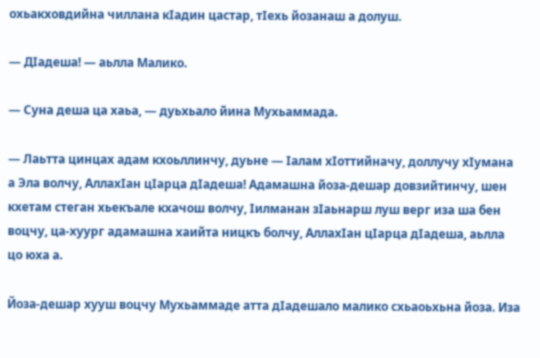охьакховдийна чиллана кӀадин цастар, тӀехь йозанаш а долуш.

— ДӀадеша! — аьлла Малико.

— Суна деша ца хаьа, — дуьхьало йина Мухьаммада.

— Лаьтта цинцах адам кхоьллинчу, дуьне — Ӏалам хӀоттийначу, доллучу хӀумана а Эла волчу, АллахӀан цӀарца дӀадеша! Адамашна йоза-дешар довзийтинчу, шен кхетам стеган хьекъале кхачош волчу, Ӏилманан зӀаьнарш луш верг иза ша бен воцчу, ца-хуург адамашна хаийта ницкъ болчу, АллахӀан цӀарца дӀадеша, аьлла цо юха а.

Йоза-дешар хууш воцчу Мухьаммаде атта дӀадешало малико схьаоьхьна йоза. Иза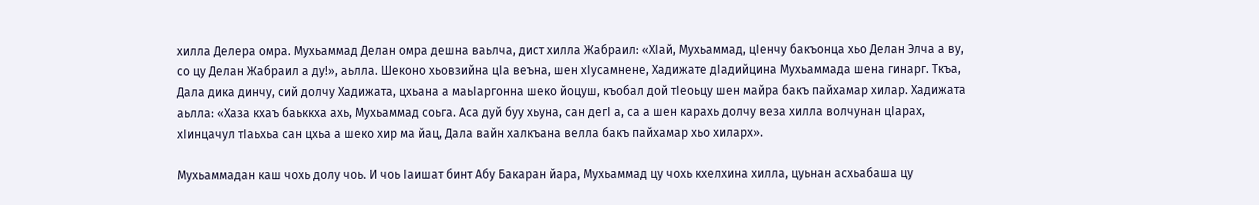хилла Делера омра. Мухьаммад Делан омра дешна ваьлча, дист хилла Жабраил: «ХӀай, Мухьаммад, цӀенчу бакъонца хьо Делан Элча а ву, со цу Делан Жабраил а ду!», аьлла. Шеконо хьовзийна цӀа веъна, шен хӀусамнене, Хадижате дӀадийцина Мухьаммада шена гинарг. Ткъа, Дала дика динчу, сий долчу Хадижата, цхьана а маьӀаргонна шеко йоцуш, къобал дой тӀеоьцу шен майра бакъ пайхамар хилар. Хадижата аьлла: «Хаза кхаъ баьккха ахь, Мухьаммад соьга. Аса дуй буу хьуна, сан дегӀ а, са а шен карахь долчу веза хилла волчунан цӀарах, хӀинцачул тӀаьхьа сан цхьа а шеко хир ма йац, Дала вайн халкъана велла бакъ пайхамар хьо хиларх».

Мухьаммадан каш чохь долу чоь. И чоь Ӏаишат бинт Абу Бакаран йара, Мухьаммад цу чохь кхелхина хилла, цуьнан асхьабаша цу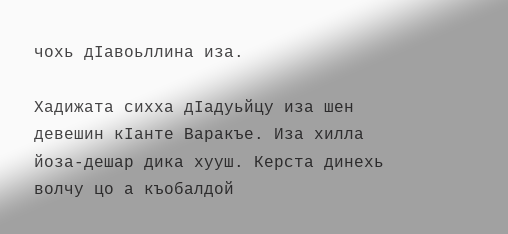чохь дӀавоьллина иза.

Хадижата сихха дӀадуьйцу иза шен девешин кӀанте Варакъе. Иза хилла йоза-дешар дика хууш. Керста динехь волчу цо а къобалдой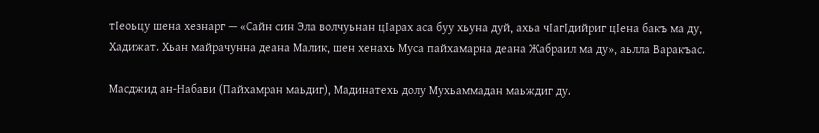тӀеоьцу шена хезнарг — «Сайн син Эла волчуьнан цӀарах аса буу хьуна дуй, ахьа чӀагӀдийриг цӀена бакъ ма ду, Хадижат. Хьан майрачунна деана Малик, шен хенахь Муса пайхамарна деана Жабраил ма ду», аьлла Варакъас.

Масджид ан-Набави (Пайхамран маьдиг), Мадинатехь долу Мухьаммадан маьждиг ду.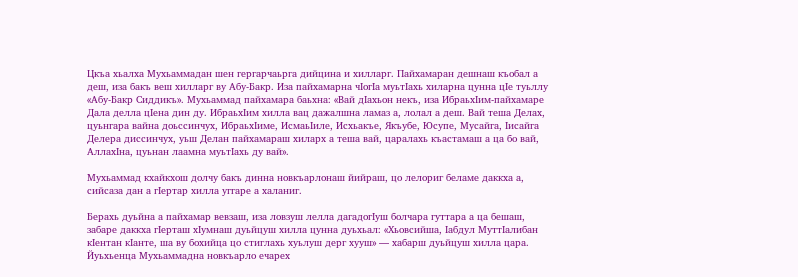Цкъа хьалха Мухьаммадан шен гергарчаьрга дийцина и хилларг. Пайхамаран дешнаш къобал а деш, иза бакъ веш хилларг ву Абу-Бакр. Иза пайхамарна чӀогӀа муьтӀахь хиларна цунна цӀе туьллу «Абу-Бакр Сиддикъ». Мухьаммад пайхамара баьхна: «Вай дӀахьон некъ, иза ИбраьхӀим-пайхамаре Дала делла цӀена дин ду. ИбраьхӀим хилла вац дажалшна ламаз а, лолал а деш. Вай теша Делах, цуьнгара вайна доьссинчух, ИбраьхӀиме, ИсмаьӀиле, Исхьакъе, Якъубе, Юсупе, Мусайга, Ӏисайга Делера диссинчух, уьш Делан пайхамараш хиларх а теша вай, царалахь къастамаш а ца бо вай, АллахӀна, цуьнан лаамна муьтӀахь ду вай».

Мухьаммад кхайкхош долчу бакъ динна новкъарлонаш йийраш, цо лелориг беламе даккха а, сийсаза дан а гӀертар хилла уггаре а халаниг.

Берахь дуьйна а пайхамар вевзаш, иза ловзуш лелла дагадогӀуш болчара гуттара а ца бешаш, забаре даккха гӀерташ хӀумнаш дуьйцуш хилла цунна дуьхьал: «Хьовсийша, Ӏабдул МуттӀалибан кӀентан кӀанте, ша ву бохийца цо стиглахь хуьлуш дерг хууш» — хабарш дуьйцуш хилла цара. Йуьхьенца Мухьаммадна новкъарло ечарех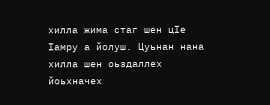хилла жима стаг шен цӀе Ӏамру а йолуш. Цуьнан нана хилла шен оьздаллех йоьхначех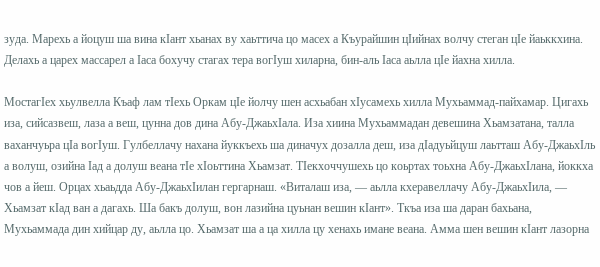зуда. Марехь а йоцуш ша вина кӀант хьанах ву хаьттича цо масех а Къурайшин цӀийнах волчу стеган цӀе йаьккхина. Делахь а царех массарел а Ӏаса бохучу стагах тера вогӀуш хиларна, бин-аль Ӏаса аьлла цӀе йахна хилла.

МостагӀех хьулвелла Къаф лам тӀехь Оркам цӀе йолчу шен асхьабан хӀусамехь хилла Мухьаммад-пайхамар. Цигахь иза, сийсазвеш, лаза а веш, цунна дов дина Абу-ДжаьхӀала. Иза хиина Мухьаммадан девешина Хьамзатана, талла ваханчуьра цӀа вогӀуш. Гулбеллачу нахана йуккъехь ша диначух дозалла деш, иза дӀадуьйцуш лаьтташ Абу-ДжаьхӀль а волуш, озийна Ӏад а долуш веана тӀе хӀоьттина Хьамзат. ТӀекхоччушехь цо коьртах тоьхна Абу-ДжаьхӀлана, йоккха чов а йеш. Орцах хьаьдда Абу-ДжаьхӀилан гергарнаш. «Виталаш иза, — аьлла кхеравеллачу Абу-ДжаьхӀила, — Хьамзат кӀад ван а дагахь. Ша бакъ долуш, вон лазийна цуьнан вешин кӀант». Ткъа иза ша даран бахьана, Мухьаммада дин хийцар ду, аьлла цо. Хьамзат ша а ца хилла цу хенахь имане веана. Амма шен вешин кӀант лазорна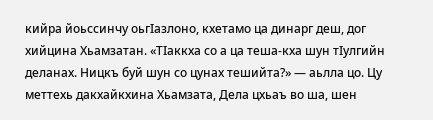кийра йоьссинчу оьгӀазлоно, кхетамо ца динарг деш, дог хийцина Хьамзатан. «ТӀаккха со а ца теша-кха шун тӀулгийн деланах. Ницкъ буй шун со цунах тешийта?» — аьлла цо. Цу меттехь дакхайкхина Хьамзата, Дела цхьаъ во ша, шен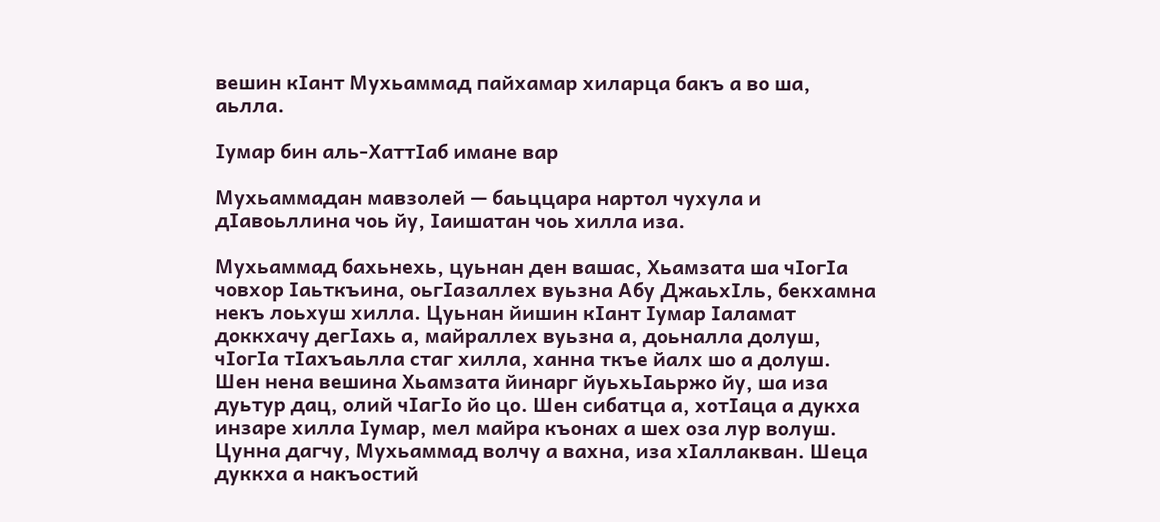вешин кӀант Мухьаммад пайхамар хиларца бакъ а во ша, аьлла.

Ӏумар бин аль-ХаттӀаб имане вар

Мухьаммадан мавзолей — баьццара нартол чухула и дӀавоьллина чоь йу, Ӏаишатан чоь хилла иза.

Мухьаммад бахьнехь, цуьнан ден вашас, Хьамзата ша чӀогӀа човхор Ӏаьткъина, оьгӀазаллех вуьзна Абу ДжаьхӀль, бекхамна некъ лоьхуш хилла. Цуьнан йишин кӀант Ӏумар Ӏаламат доккхачу дегӀахь а, майраллех вуьзна а, доьналла долуш, чӀогӀа тӀахъаьлла стаг хилла, ханна ткъе йалх шо а долуш. Шен нена вешина Хьамзата йинарг йуьхьӀаьржо йу, ша иза дуьтур дац, олий чӀагӀо йо цо. Шен сибатца а, хотӀаца а дукха инзаре хилла Ӏумар, мел майра къонах а шех оза лур волуш. Цунна дагчу, Мухьаммад волчу а вахна, иза хӀаллакван. Шеца дуккха а накъостий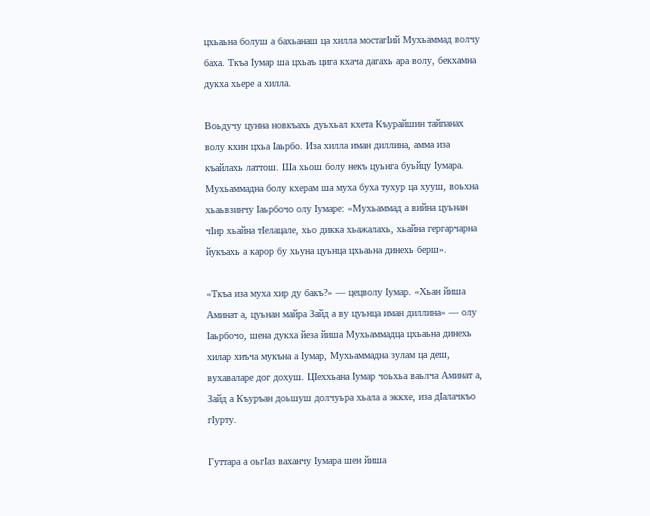цхьаьна болуш а бахьанаш ца хилла мостагӀий Мухьаммад волчу баха. Ткъа Ӏумар ша цхьаъ цига кхача дагахь ара волу, бекхамна дукха хьере а хилла.

Воьдучу цунна новкъахь дуьхьал кхета Къурайшин тайпанах волу кхин цхьа Ӏаьрбо. Иза хилла иман диллина, амма иза къайлахь латтош. Ша хьош болу некъ цуьнга буьйцу Ӏумара. Мухьаммадна болу кхерам ша муха буха тухур ца хууш, воьхна хьаьвзинчу Ӏаьрбочо олу Ӏумаре: «Мухьаммад а вийна цуьнан чӀир хьайна тӀелацале, хьо дикка хьажалахь, хьайна гергарчарна йукъахь а карор бу хьуна цуьнца цхьаьна динехь берш».

«Ткъа иза муха хир ду бакъ?» — цецволу Ӏумар. «Хьан йиша Аминат а, цуьнан майра Зайд а ву цуьнца иман диллина» — олу Ӏаьрбочо, шена дукха йеза йиша Мухьаммадца цхьаьна динехь хилар хиъча мукъна а Ӏумар, Мухьаммадна зулам ца деш, вухаваларе дог дохуш. ЦӀеххьана Ӏумар чоьхьа ваьлча Аминат а, Зайд а Къуръан доьшуш долчуьра хьала а эккхе, иза дӀалачкъо гӀурту.

Гуттара а оьгӀаз ваханчу Ӏумара шен йиша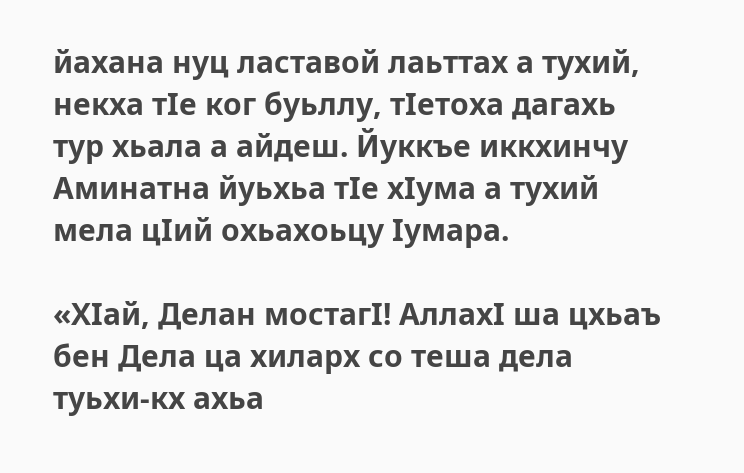йахана нуц ластавой лаьттах а тухий, некха тӀе ког буьллу, тӀетоха дагахь тур хьала а айдеш. Йуккъе иккхинчу Аминатна йуьхьа тӀе хӀума а тухий мела цӀий охьахоьцу Ӏумара.

«ХӀай, Делан мостагӀ! АллахӀ ша цхьаъ бен Дела ца хиларх со теша дела туьхи-кх ахьа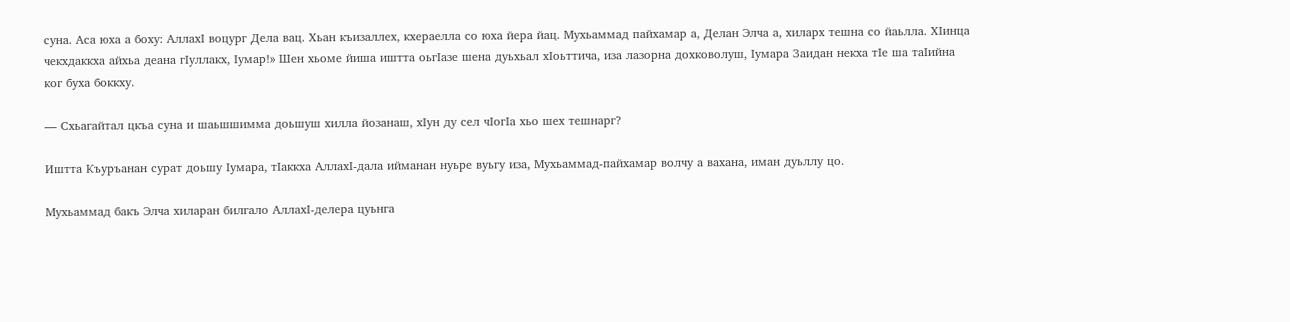суна. Аса юха а боху: АллахӀ воцург Дела вац. Хьан къизаллех, кхераелла со юха йера йац. Мухьаммад пайхамар а, Делан Элча а, хиларх тешна со йаьлла. ХӀинца чекхдаккха айхьа деана гӀуллакх, Ӏумар!» Шен хьоме йиша иштта оьгӀазе шена дуьхьал хӀоьттича, иза лазорна дохковолуш, Ӏумара Заидан некха тӀе ша таӀийна ког буха боккху.

— Схьагайтал цкъа суна и шаьшшимма доьшуш хилла йозанаш, хӀун ду сел чӀогӀа хьо шех тешнарг?

Иштта Къуръанан сурат доьшу Ӏумара, тӀаккха АллахӀ-дала ийманан нуьре вуьгу иза, Мухьаммад-пайхамар волчу а вахана, иман дуьллу цо.

Мухьаммад бакъ Элча хиларан билгало АллахӀ-делера цуьнга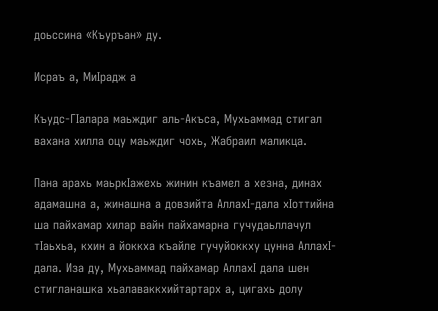доьссина «Къуръан» ду.

Исраъ а, МиӀрадж а

Къудс-ГӀалара маьждиг аль-Акъса, Мухьаммад стигал вахана хилла оцу маьждиг чохь, Жабраил маликца.

Пана арахь маьркӀажехь жинин къамел а хезна, динах адамашна а, жинашна а довзийта АллахӀ-дала хӀоттийна ша пайхамар хилар вайн пайхамарна гучудаьллачул тӀаьхьа, кхин а йоккха къайле гучуйоккху цунна АллахӀ-дала. Иза ду, Мухьаммад пайхамар АллахӀ дала шен стигланашка хьалаваккхийтартарх а, цигахь долу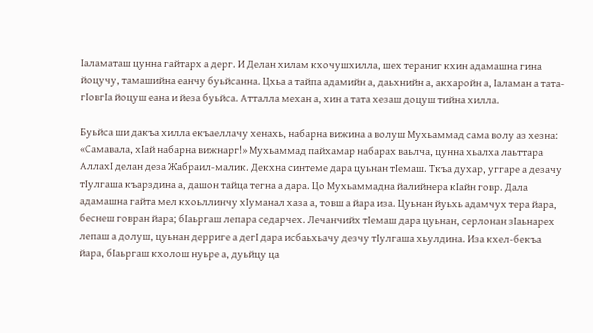Ӏаламаташ цунна гайтарх а дерг. И Делан хилам кхочушхилла, шех тераниг кхин адамашна гина йоцучу, тамашийна еанчу буьйсанна. Цхьа а тайпа адамийн а, даьхнийн а, акхаройн а, Ӏаламан а тата-гӀовгӀа йоцуш еана и йеза буьйса. Атталла механ а, хин а тата хезаш доцуш тийна хилла.

Буьйса ши дакъа хилла екъаеллачу хенахь, набарна вижина а волуш Мухьаммад сама волу аз хезна: «Самавала, хӀай набарна вижнарг!» Мухьаммад пайхамар набарах ваьлча, цунна хьалха лаьттара АллахӀ делан деза Жабраил-малик. Декхна синтеме дара цуьнан тӀемаш. Ткъа духар, уггаре а дезачу тӀулгаша къарздина а, дашон тайца тегна а дара. Цо Мухьаммадна йалийнера кӀайн говр. Дала адамашна гайта мел кхоьллинчу хӀуманал хаза а, товш а йара иза. Цуьнан йуьхь адамчух тера йара, беснеш говран йара; бӀаьргаш лепара седарчех. Лечанчийх тӀемаш дара цуьнан, серлонан зӀаьнарех лепаш а долуш, цуьнан дерриге а дегӀ дара исбаьхьачу дезчу тӀулгаша хьулдина. Иза кхел-бекъа йара, бӀаьргаш кхолош нуьре а, дуьйцу ца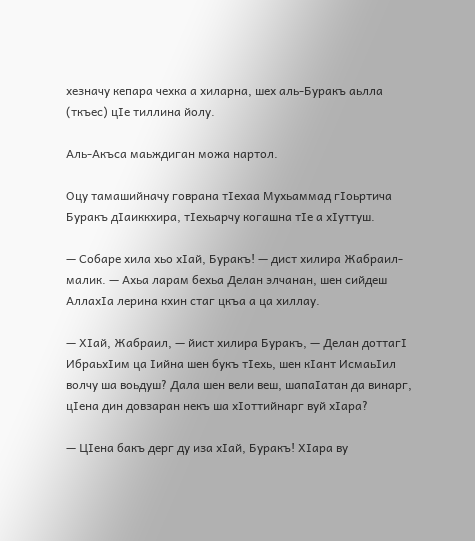хезначу кепара чехка а хиларна, шех аль-Буракъ аьлла (ткъес) цӀе тиллина йолу.

Аль-Акъса маьждиган можа нартол.

Оцу тамашийначу говрана тӀехаа Мухьаммад гӀоьртича Буракъ дӀаиккхира, тӀехьарчу когашна тӀе а хӀуттуш.

— Собаре хила хьо хӀай, Буракъ! — дист хилира Жабраил-малик. — Ахьа ларам бехьа Делан элчанан, шен сийдеш АллахӀа лерина кхин стаг цкъа а ца хиллау.

— ХӀай, Жабраил, — йист хилира Буракъ, — Делан доттагӀ ИбраьхӀим ца Ӏийна шен букъ тӀехь, шен кӀант ИсмаьӀил волчу ша воьдуш? Дала шен вели веш, шапаӀатан да винарг, цӀена дин довзаран некъ ша хӀоттийнарг вуй хӀара?

— ЦӀена бакъ дерг ду иза хӀай, Буракъ! ХӀара ву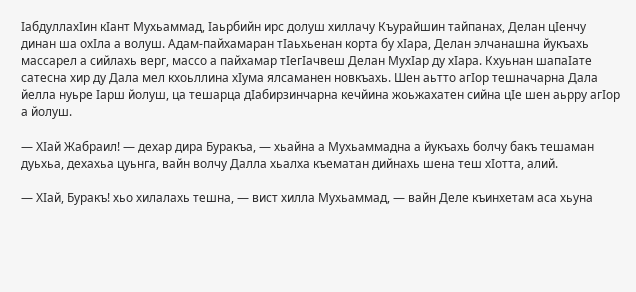ӀабдуллахӀин кӀант Мухьаммад, Ӏаьрбийн ирс долуш хиллачу Къурайшин тайпанах, Делан цӀенчу динан ша охӀла а волуш. Адам-пайхамаран тӀаьхьенан корта бу хӀара, Делан элчанашна йукъахь массарел а сийлахь верг, массо а пайхамар тӀегӀачвеш Делан МухӀар ду хӀара. Кхуьнан шапаӀате сатесна хир ду Дала мел кхоьллина хӀума ялсаманен новкъахь. Шен аьтто агӀор тешначарна Дала йелла нуьре Ӏарш йолуш, ца тешарца дӀабирзинчарна кечйина жоьжахатен сийна цӀе шен аьрру агӀор а йолуш.

— ХӀай Жабраил! — дехар дира Буракъа, — хьайна а Мухьаммадна а йукъахь болчу бакъ тешаман дуьхьа, дехахьа цуьнга, вайн волчу Далла хьалха къематан дийнахь шена теш хӀотта, алий.

— ХӀай, Буракъ! хьо хилалахь тешна, — вист хилла Мухьаммад, — вайн Деле къинхетам аса хьуна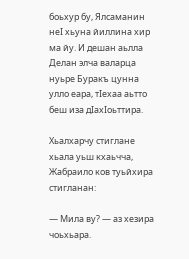боьхур бу, Ялсаманин неӀ хьуна йиллина хир ма йу. И дешан аьлла Делан элча валарца нуьре Буракъ цунна улло еара, тӀехаа аьтто беш иза дӀахӀоьттира.

Хьалхарчу стиглане хьала уьш кхаьчча, Жабраило ков туьйхира стигланан:

— Мила ву? — аз хезира чоьхьара.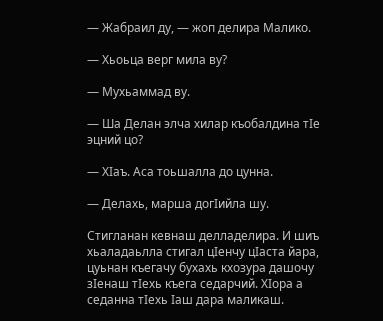— Жабраил ду, — жоп делира Малико.

— Хьоьца верг мила ву?

— Мухьаммад ву.

— Ша Делан элча хилар къобалдина тӀе эцний цо?

— ХӀаъ. Аса тоьшалла до цунна.

— Делахь, марша догӀийла шу.

Стигланан кевнаш делладелира. И шиъ хьаладаьлла стигал цӀенчу цӀаста йара, цуьнан къегачу бухахь кхозура дашочу зӀенаш тӀехь къега седарчий. ХӀора а седанна тӀехь Ӏаш дара маликаш.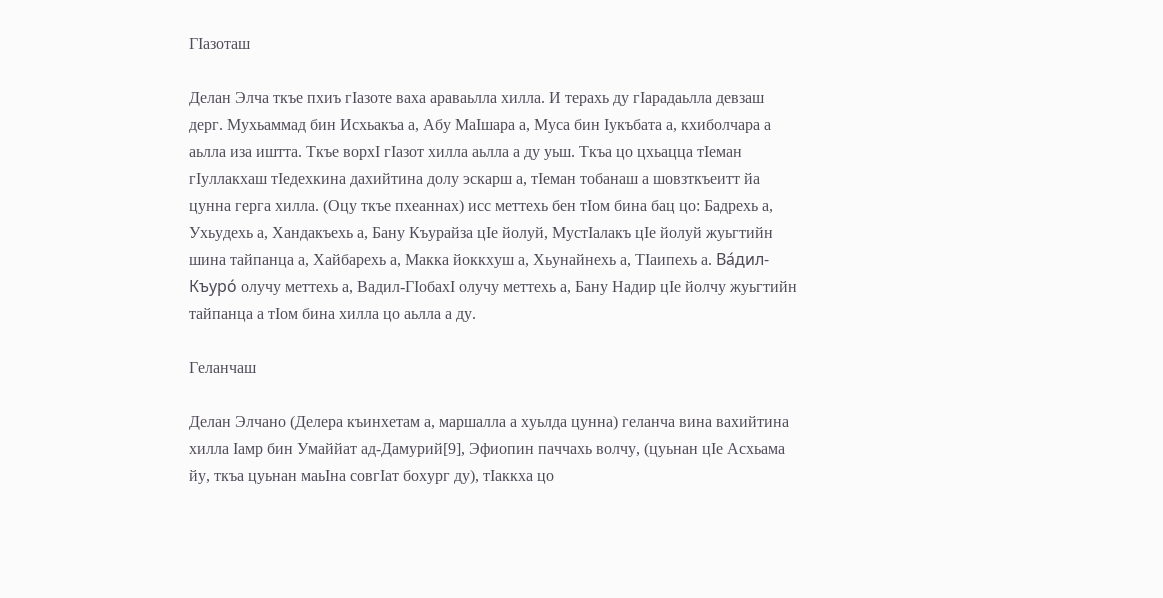ГӀазоташ

Делан Элча ткъе пхиъ гӀазоте ваха араваьлла хилла. И терахь ду гӀарадаьлла девзаш дерг. Мухьаммад бин Исхьакъа а, Абу МаӀшара а, Муса бин Ӏукъбата а, кхиболчара а аьлла иза иштта. Ткъе ворхӀ гӀазот хилла аьлла а ду уьш. Ткъа цо цхьацца тӀеман гӀуллакхаш тӀедехкина дахийтина долу эскарш а, тӀеман тобанаш а шовзткъеитт йа цунна герга хилла. (Оцу ткъе пхеаннах) исс меттехь бен тӀом бина бац цо: Бадрехь а, Ухьудехь а, Хандакъехь а, Бану Къурайза цӀе йолуй, МустӀалакъ цӀе йолуй жуьгтийн шина тайпанца а, Хайбарехь а, Макка йоккхуш а, Хьунайнехь а, ТӀаипехь а. Ва́дил-Къуро́ олучу меттехь а, Вадил-ГӀобахӀ олучу меттехь а, Бану Надир цӀе йолчу жуьгтийн тайпанца а тӀом бина хилла цо аьлла а ду.

Геланчаш

Делан Элчано (Делера къинхетам а, маршалла а хуьлда цунна) геланча вина вахийтина хилла Ӏамр бин Умаййат ад-Дамурий[9], Эфиопин паччахь волчу, (цуьнан цӀе Асхьама йу, ткъа цуьнан маьӀна совгӀат бохург ду), тӀаккха цо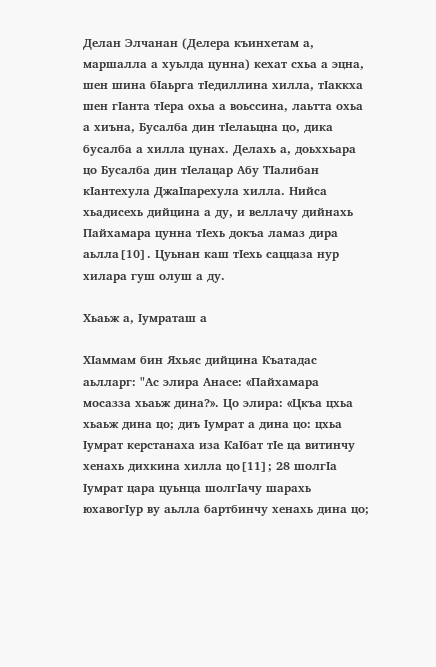Делан Элчанан (Делера къинхетам а, маршалла а хуьлда цунна) кехат схьа а эцна, шен шина бӀаьрга тӀедиллина хилла, тӀаккха шен гӀанта тӀера охьа а воьссина, лаьтта охьа а хиъна, Бусалба дин тӀелаьцна цо, дика бусалба а хилла цунах. Делахь а, доьххьара цо Бусалба дин тӀелацар Абу ТӀалибан кӀантехула ДжаӀпарехула хилла. Нийса хьадисехь дийцина а ду, и веллачу дийнахь Пайхамара цунна тӀехь докъа ламаз дира аьлла[10]. Цуьнан каш тӀехь саццаза нур хилара гуш олуш а ду.

Хьаьж а, Ӏумраташ а

ХӀаммам бин Яхьяс дийцина Къатадас аьлларг: "Ас элира Анасе: «Пайхамара мосазза хьаьж дина?». Цо элира: «Цкъа цхьа хьаьж дина цо; диъ Ӏумрат а дина цо: цхьа Ӏумрат керстанаха иза КаӀбат тӀе ца витинчу хенахь дихкина хилла цо[11]; 28 шолгӀа Ӏумрат цара цуьнца шолгӀачу шарахь юхавогӀур ву аьлла бартбинчу хенахь дина цо;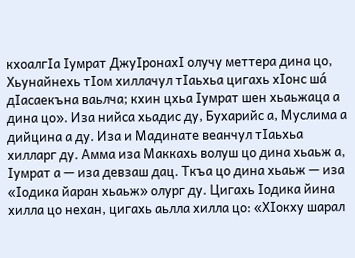кхоалгӀа Ӏумрат ДжуIронахI олучу меттера дина цо, Хьунайнехь тӀом хиллачул тӀаьхьа цигахь хӀонс ша́ дӀасаекъна ваьлча; кхин цхьа Ӏумрат шен хьаьжаца а дина цо». Иза нийса хьадис ду, Бухарийс а, Муслима а дийцина а ду. Иза и Мадинате веанчул тӀаьхьа хилларг ду. Амма иза Маккахь волуш цо дина хьаьж а, Ӏумрат а — иза девзаш дац. Ткъа цо дина хьаьж — иза «Ӏодика йаран хьаьж» олург ду. Цигахь Ӏодика йина хилла цо нехан, цигахь аьлла хилла цо: «ХӀокху шарал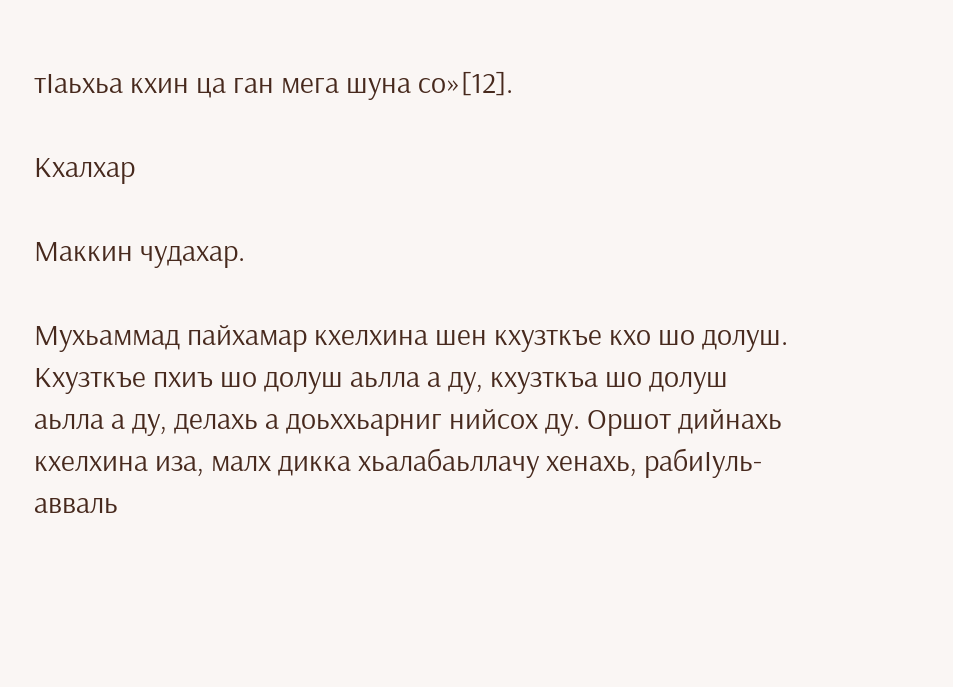тӀаьхьа кхин ца ган мега шуна со»[12].

Кхалхар

Маккин чудахар.

Мухьаммад пайхамар кхелхина шен кхузткъе кхо шо долуш. Кхузткъе пхиъ шо долуш аьлла а ду, кхузткъа шо долуш аьлла а ду, делахь а доьххьарниг нийсох ду. Оршот дийнахь кхелхина иза, малх дикка хьалабаьллачу хенахь, рабиӀуль-авваль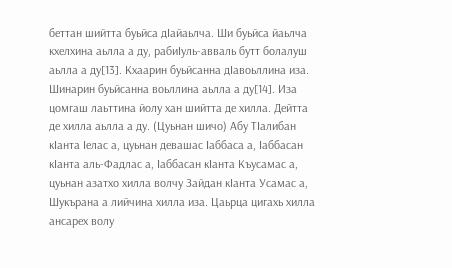беттан шийтта буьйса дӀайаьлча. Ши буьйса йаьлча кхелхина аьлла а ду, рабиӀуль-авваль бутт болалуш аьлла а ду[13]. Кхаарин буьйсанна дӀавоьллина иза. Шинарин буьйсанна воьллина аьлла а ду[14]. Иза цомгаш лаьттина йолу хан шийтта де хилла. Дейтта де хилла аьлла а ду. (Цуьнан шичо) Абу ТӀалибан кӀанта Ӏелас а, цуьнан девашас Ӏаббаса а, Ӏаббасан кӀанта аль-Фадлас а, Ӏаббасан кӀанта Къусамас а, цуьнан азатхо хилла волчу Зайдан кӀанта Усамас а, Шукърана а лийчина хилла иза. Цаьрца цигахь хилла ансарех волу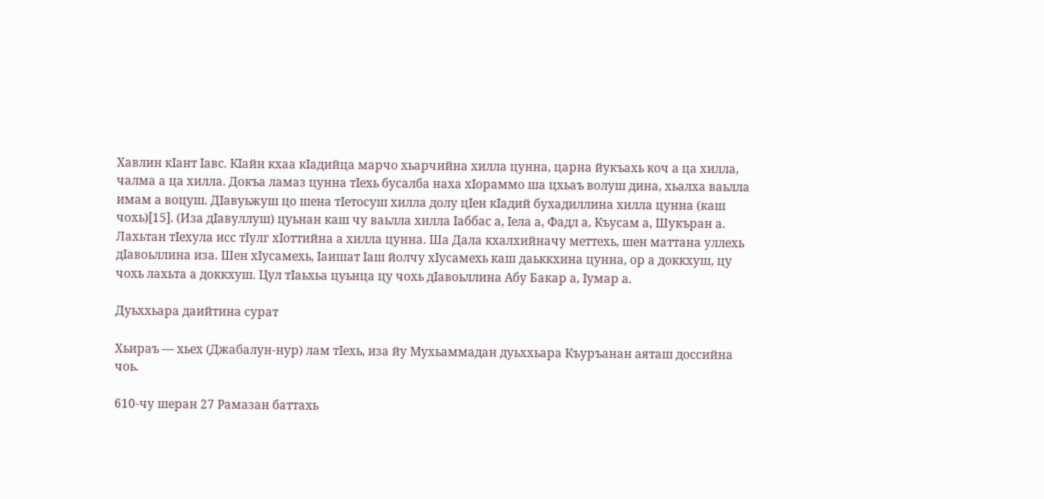Хавлин кӀант Ӏавс. КӀайн кхаа кӀадийца марчо хьарчийна хилла цунна, царна йукъахь коч а ца хилла, чалма а ца хилла. Докъа ламаз цунна тӀехь бусалба наха хӀораммо ша цхьаъ волуш дина, хьалха ваьлла имам а воцуш. ДӀавуьжуш цо шена тӀетосуш хилла долу цӀен кӀадий бухадиллина хилла цунна (каш чохь)[15]. (Иза дӀавуллуш) цуьнан каш чу ваьлла хилла Ӏаббас а, Ӏела а, Фадл а, Къусам а, Шукъран а. Лахьтан тӀехула исс тӀулг хӀоттийна а хилла цунна. Ша Дала кхалхийначу меттехь, шен маттана уллехь дӀавоьллина иза. Шен хӀусамехь, Ӏаишат Ӏаш йолчу хӀусамехь каш даьккхина цунна, ор а доккхуш, цу чохь лахьта а доккхуш. Цул тӀаьхьа цуьнца цу чохь дӀавоьллина Абу Бакар а, Ӏумар а.

Дуьххьара даийтина сурат

Хьираъ — хьех (Джабалун-нур) лам тӀехь, иза йу Мухьаммадан дуьххьара Къуръанан аяташ доссийна чоь.

610-чу шеран 27 Рамазан баттахь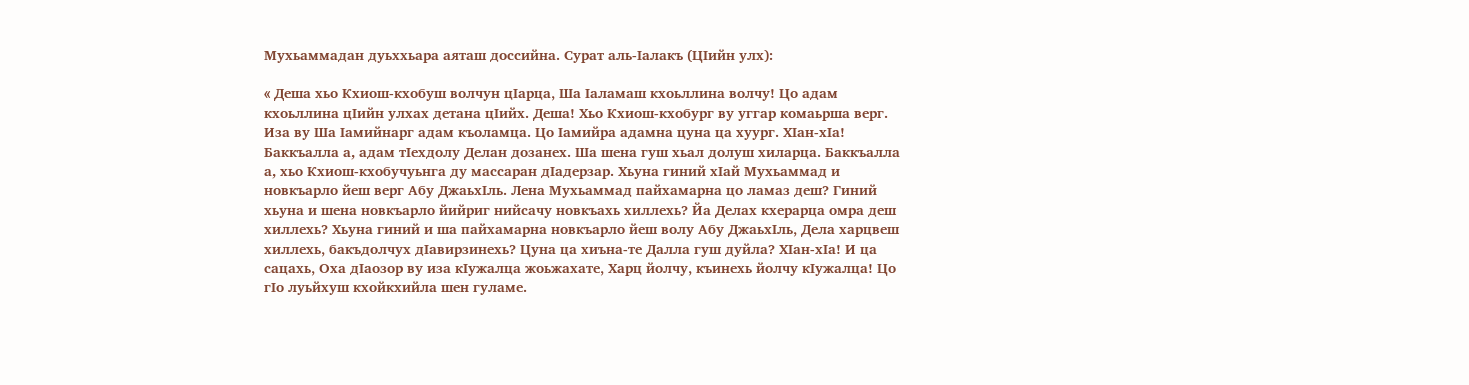Мухьаммадан дуьххьара аяташ доссийна. Сурат аль-Ӏалакъ (ЦӀийн улх):

« Деша хьо Кхиош-кхобуш волчун цӀарца‚ Ша Ӏаламаш кхоьллина волчу! Цо адам кхоьллина цӀийн улхах детана цӀийх. Деша! Хьо Кхиош-кхобург ву уггар комаьрша верг. Иза ву Ша Ӏамийнарг адам къоламца. Цо Ӏамийра адамна цуна ца хуург. ХӀан-хӀа! Баккъалла а, адам тӀехдолу Делан дозанех. Ша шена гуш хьал долуш хиларца. Баккъалла а, хьо Кхиош-кхобучуьнга ду массаран дӀадерзар. Хьуна гиний хӀай Мухьаммад и новкъарло йеш верг Абу ДжаьхӀль. Лена Мухьаммад пайхамарна цо ламаз деш? Гиний хьуна и шена новкъарло йийриг нийсачу новкъахь хиллехь? Йа Делах кхерарца омра деш хиллехь? Хьуна гиний и ша пайхамарна новкъарло йеш волу Абу ДжаьхӀль‚ Дела харцвеш хиллехь‚ бакъдолчух дӀавирзинехь? Цуна ца хиъна-те Далла гуш дуйла? ХӀан-хӀа! И ца сацахь‚ Оха дӀаозор ву иза кӀужалца жоьжахате‚ Харц йолчу‚ къинехь йолчу кӀужалца! Цо гӀо луьйхуш кхойкхийла шен гуламе.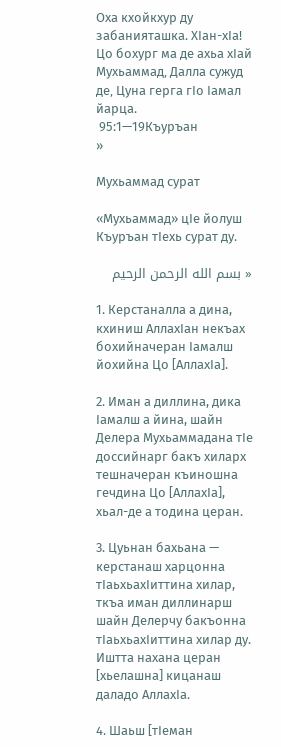Оха кхойкхур ду забанияташка. ХӀан-хӀа! Цо бохург ма де ахьа хӀай Мухьаммад‚ Далла сужуд де‚ Цуна герга гӀо Ӏамал йарца.
 95:1—19Къуръан
»

Мухьаммад сурат

«Мухьаммад» цӀе йолуш Къуръан тӀехь сурат ду.

« بسم الله الرحمن الرحيم

1. Керстаналла а дина, кхиниш АллахӀан некъах бохийначеран Ӏамалш йохийна Цо [АллахӀа].

2. Иман а диллина, дика Ӏамалш а йина, шайн Делера Мухьаммадана тӀе доссийнарг бакъ хиларх тешначеран къиношна гечдина Цо [АллахӀа], хьал-де а тодина церан.

3. Цуьнан бахьана — керстанаш харцонна тӀаьхьахӀиттина хилар, ткъа иман диллинарш шайн Делерчу бакъонна тӀаьхьахӀиттина хилар ду. Иштта нахана церан [хьелашна] кицанаш даладо АллахӀа.

4. Шаьш [тӀеман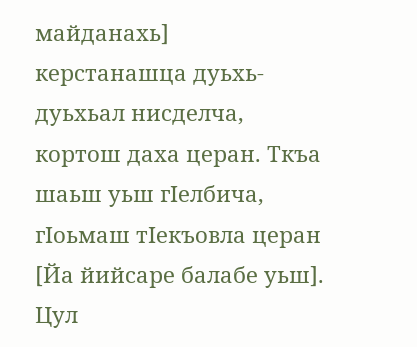майданахь] керстанашца дуьхь-дуьхьал нисделча, кортош даха церан. Ткъа шаьш уьш гӀелбича, гӀоьмаш тӀекъовла церан [Йа йийсаре балабе уьш]. Цул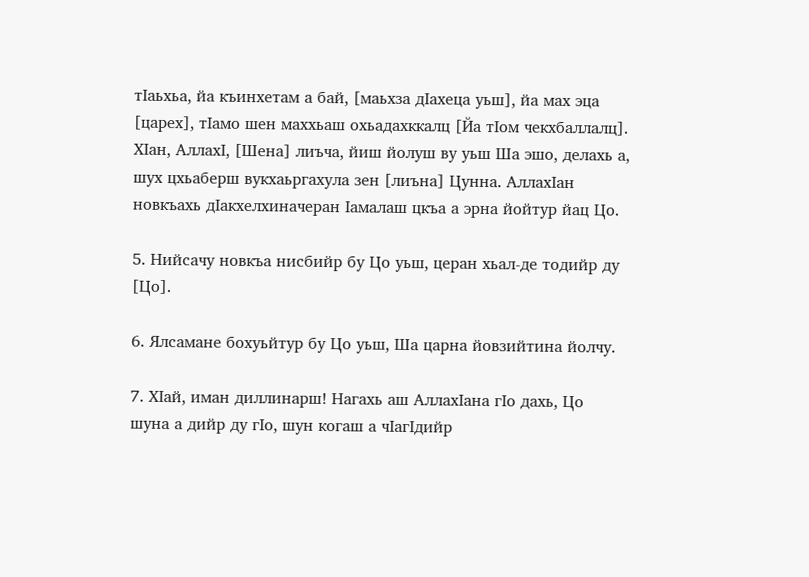тӀаьхьа, йа къинхетам а бай, [маьхза дӀахеца уьш], йа мах эца [царех], тӀамо шен маххьаш охьадахккалц [Йа тӀом чекхбаллалц]. ХӀан, АллахӀ, [Шена] лиъча, йиш йолуш ву уьш Ша эшо, делахь а, шух цхьаберш вукхаьргахула зен [лиъна] Цунна. АллахӀан новкъахь дӀакхелхиначеран Ӏамалаш цкъа а эрна йойтур йац Цо.

5. Нийсачу новкъа нисбийр бу Цо уьш, церан хьал-де тодийр ду [Цо].

6. Ялсамане бохуьйтур бу Цо уьш, Ша царна йовзийтина йолчу.

7. ХӀай, иман диллинарш! Нагахь аш АллахӀана гӀо дахь, Цо шуна а дийр ду гӀо, шун когаш а чӀагӀдийр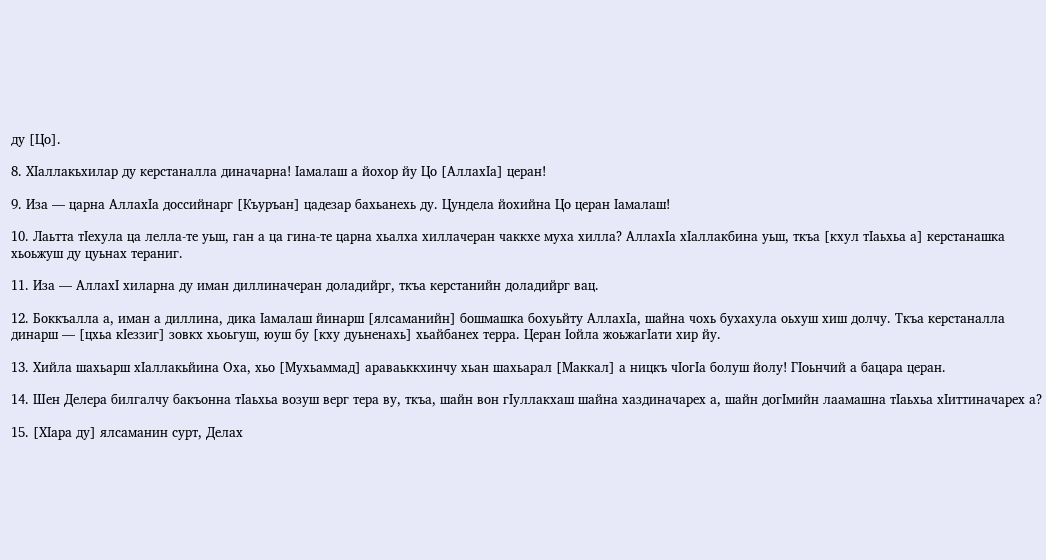ду [Цо].

8. ХӀаллакьхилар ду керстаналла диначарна! Ӏамалаш а йохор йу Цо [АллахӀа] церан!

9. Иза — царна АллахӀа доссийнарг [Къуръан] цадезар бахьанехь ду. Цундела йохийна Цо церан Ӏамалаш!

10. Лаьтта тӀехула ца лелла-те уьш, ган а ца гина-те царна хьалха хиллачеран чаккхе муха хилла? АллахӀа хӀаллакбина уьш, ткъа [кхул тӀаьхьа а] керстанашка хьоьжуш ду цуьнах тераниг.

11. Иза — АллахӀ хиларна ду иман диллиначеран доладийрг, ткъа керстанийн доладийрг вац.

12. Боккъалла а, иман а диллина, дика Ӏамалаш йинарш [ялсаманийн] бошмашка бохуьйту АллахӀа, шайна чохь бухахула оьхуш хиш долчу. Ткъа керстаналла динарш — [цхьа кӀеззиг] зовкх хьоьгуш, юуш бу [кху дуьненахь] хьайбанех терра. Церан Ӏойла жоьжагӀати хир йу.

13. Хийла шахьарш хӀаллакьйина Оха, хьо [Мухьаммад] араваьккхинчу хьан шахьарал [Маккал] а ницкъ чӀогӀа болуш йолу! ГӀоьнчий а бацара церан.

14. Шен Делера билгалчу бакъонна тӀаьхьа возуш верг тера ву, ткъа, шайн вон гӀуллакхаш шайна хаздиначарех а, шайн догӀмийн лаамашна тӀаьхьа хӀиттиначарех а?

15. [ХӀара ду] ялсаманин сурт, Делах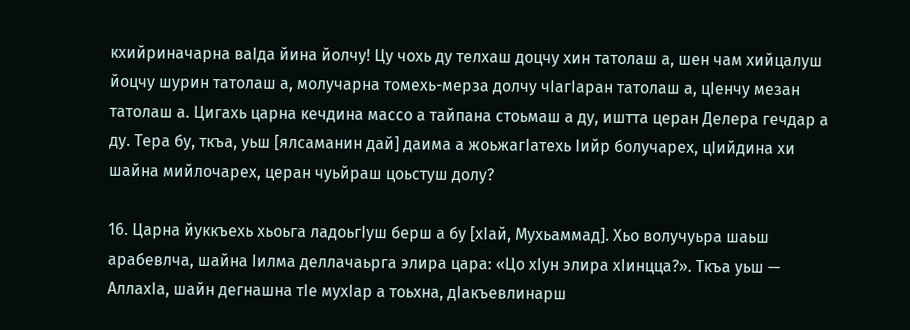кхийриначарна ваӀда йина йолчу! Цу чохь ду телхаш доцчу хин татолаш а, шен чам хийцалуш йоцчу шурин татолаш а, молучарна томехь-мерза долчу чӀагӀаран татолаш а, цӀенчу мезан татолаш а. Цигахь царна кечдина массо а тайпана стоьмаш а ду, иштта церан Делера гечдар а ду. Тера бу, ткъа, уьш [ялсаманин дай] даима а жоьжагӀатехь Ӏийр болучарех, цӀийдина хи шайна мийлочарех, церан чуьйраш цоьстуш долу?

16. Царна йуккъехь хьоьга ладоьгӀуш берш а бу [хӀай, Мухьаммад]. Хьо волучуьра шаьш арабевлча, шайна Ӏилма деллачаьрга элира цара: «Цо хӀун элира хӀинцца?». Ткъа уьш — АллахӀа, шайн дегнашна тӀе мухӀар а тоьхна, дӀакъевлинарш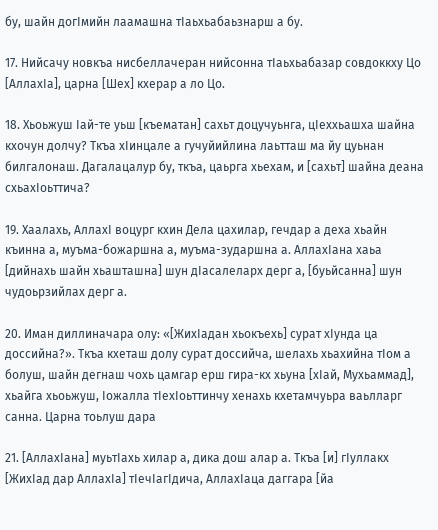бу, шайн догӀмийн лаамашна тӀаьхьабаьзнарш а бу.

17. Нийсачу новкъа нисбеллачеран нийсонна тӀаьхьабазар совдоккху Цо [АллахӀа], царна [Шех] кхерар а ло Цо.

18. Хьоьжуш Ӏай-те уьш [къематан] сахьт доцучуьнга, цӀеххьашха шайна кхочун долчу? Ткъа хӀинцале а гучуйийлина лаьтташ ма йу цуьнан билгалонаш. Дагалацалур бу, ткъа, цаьрга хьехам, и [сахьт] шайна деана схьахӀоьттича?

19. Хаалахь, АллахӀ воцург кхин Дела цахилар, гечдар а деха хьайн къинна а, муъма-божаршна а, муъма-зударшна а. АллахӀана хаьа [дийнахь шайн хьашташна] шун дӀасалеларх дерг а, [буьйсанна] шун чудоьрзийлах дерг а.

20. Иман диллиначара олу: «[ЖихӀадан хьокъехь] сурат хӀунда ца доссийна?». Ткъа кхеташ долу сурат доссийча, шелахь хьахийна тӀом а болуш, шайн дегнаш чохь цамгар ерш гира-кх хьуна [хӀай, Мухьаммад], хьайга хьоьжуш, Ӏожалла тӀехӀоьттинчу хенахь кхетамчуьра ваьлларг санна. Царна тоьлуш дара

21. [АллахӀана] муьтӀахь хилар а, дика дош алар а. Ткъа [и] гӀуллакх [ЖихӀад дар АллахӀа] тӀечӀагӀдича, АллахӀаца даггара [йа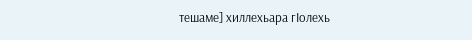тешаме] хиллехьара гӀолехь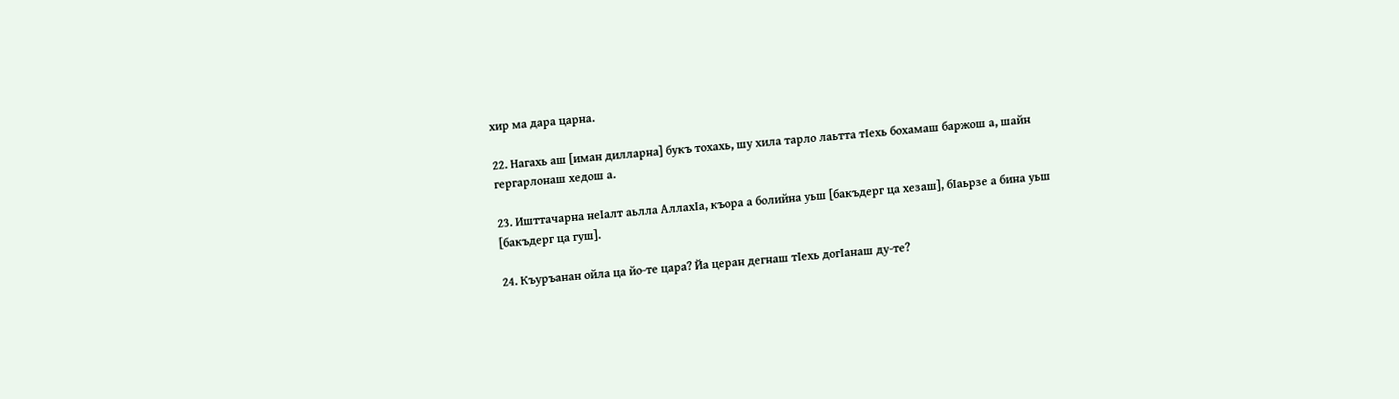хир ма дара царна.

22. Нагахь аш [иман дилларна] букъ тохахь, шу хила тарло лаьтта тӀехь бохамаш баржош а, шайн гергарлонаш хедош а.

23. Ишттачарна неӀалт аьлла АллахӀа, къора а болийна уьш [бакъдерг ца хезаш], бӀаьрзе а бина уьш [бакъдерг ца гуш].

24. Къуръанан ойла ца йо-те цара? Йа церан дегнаш тӀехь догӀанаш ду-те?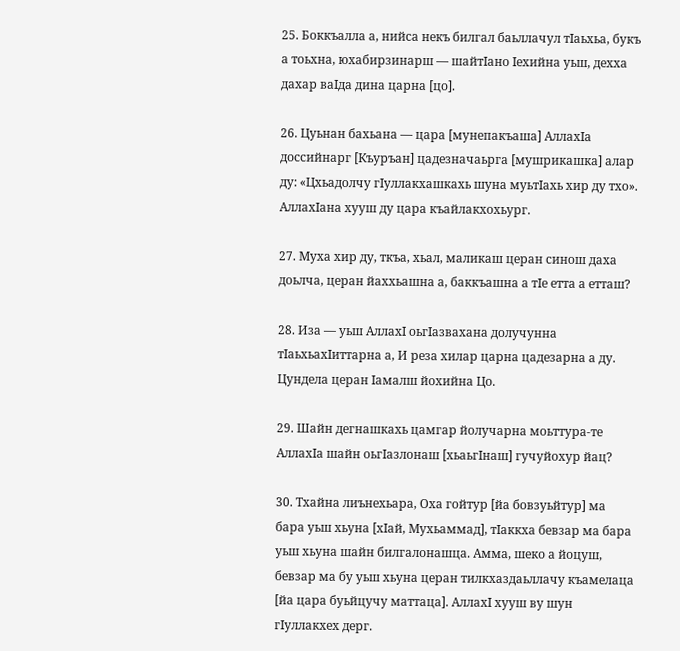25. Боккъалла а, нийса некъ билгал баьллачул тӀаьхьа, букъ а тоьхна, юхабирзинарш — шайтӀано Ӏехийна уьш, дехха дахар ваӀда дина царна [цо].

26. Цуьнан бахьана — цара [мунепакъаша] АллахӀа доссийнарг [Къуръан] цадезначаьрга [мушрикашка] алар ду: «Цхьадолчу гӀуллакхашкахь шуна муьтӀахь хир ду тхо». АллахӀана хууш ду цара къайлакхохьург.

27. Муха хир ду, ткъа, хьал, маликаш церан синош даха доьлча, церан йаххьашна а, баккъашна а тӀе етта а етташ?

28. Иза — уьш АллахӀ оьгӀазвахана долучунна тӀаьхьахӀиттарна а, И реза хилар царна цадезарна а ду. Цундела церан Ӏамалш йохийна Цо.

29. Шайн дегнашкахь цамгар йолучарна моьттура-те АллахӀа шайн оьгӀазлонаш [хьаьгӀнаш] гучуйохур йац?

30. Тхайна лиънехьара, Оха гойтур [йа бовзуьйтур] ма бара уьш хьуна [хӀай, Мухьаммад], тӀаккха бевзар ма бара уьш хьуна шайн билгалонашца. Амма, шеко а йоцуш, бевзар ма бу уьш хьуна церан тилкхаздаьллачу къамелаца [йа цара буьйцучу маттаца]. АллахӀ хууш ву шун гӀуллакхех дерг.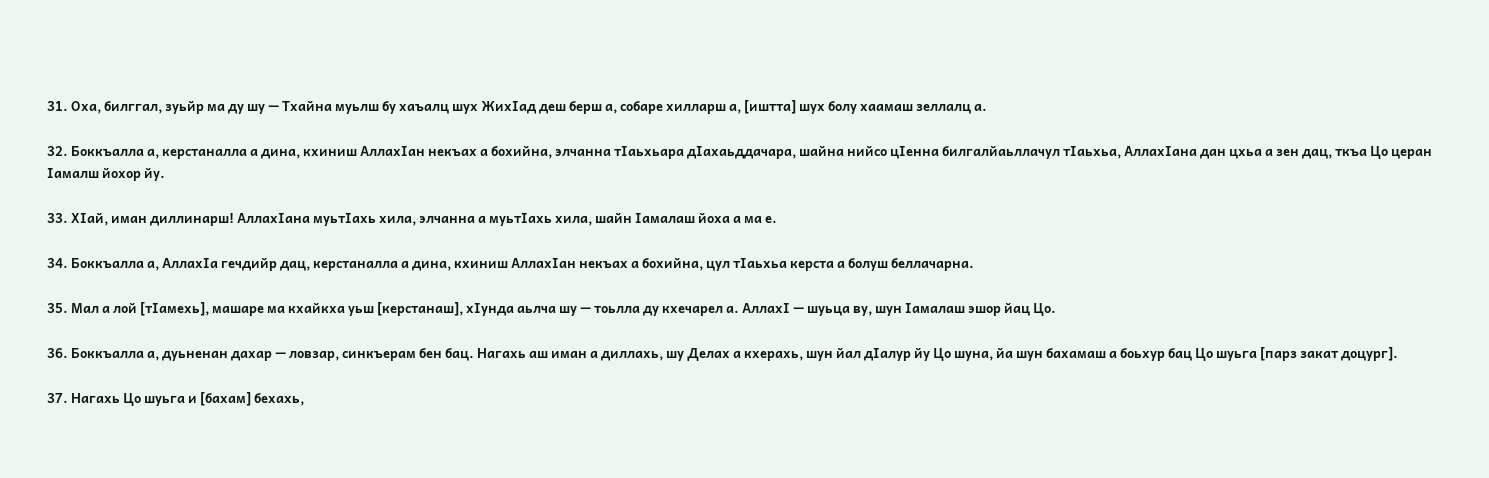31. Оха, билггал, зуьйр ма ду шу — Тхайна муьлш бу хаъалц шух ЖихӀад деш берш а, собаре хилларш а, [иштта] шух болу хаамаш зеллалц а.

32. Боккъалла а, керстаналла а дина, кхиниш АллахӀан некъах а бохийна, элчанна тӀаьхьара дӀахаьддачара, шайна нийсо цӀенна билгалйаьллачул тӀаьхьа, АллахӀана дан цхьа а зен дац, ткъа Цо церан Ӏамалш йохор йу.

33. ХӀай, иман диллинарш! АллахӀана муьтӀахь хила, элчанна а муьтӀахь хила, шайн Ӏамалаш йоха а ма е.

34. Боккъалла а, АллахӀа гечдийр дац, керстаналла а дина, кхиниш АллахӀан некъах а бохийна, цул тӀаьхьа керста а болуш беллачарна.

35. Мал а лой [тӀамехь], машаре ма кхайкха уьш [керстанаш], хӀунда аьлча шу — тоьлла ду кхечарел а. АллахӀ — шуьца ву, шун Ӏамалаш эшор йац Цо.

36. Боккъалла а, дуьненан дахар — ловзар, синкъерам бен бац. Нагахь аш иман а диллахь, шу Делах а кхерахь, шун йал дӀалур йу Цо шуна, йа шун бахамаш а боьхур бац Цо шуьга [парз закат доцург].

37. Нагахь Цо шуьга и [бахам] бехахь,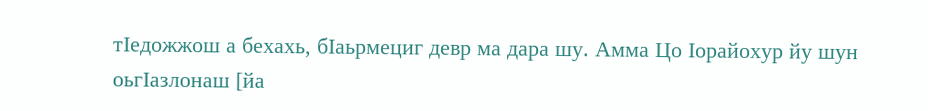тӀедожжош а бехахь, бӀаьрмециг девр ма дара шу. Амма Цо Ӏорайохур йу шун оьгӀазлонаш [йа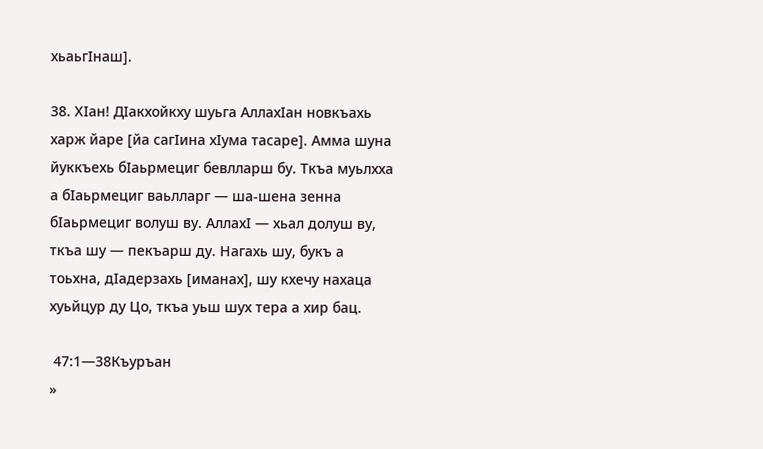хьаьгӀнаш].

38. ХӀан! ДӀакхойкху шуьга АллахӀан новкъахь харж йаре [йа сагӀина хӀума тасаре]. Амма шуна йуккъехь бӀаьрмециг бевлларш бу. Ткъа муьлхха а бӀаьрмециг ваьлларг — ша-шена зенна бӀаьрмециг волуш ву. АллахӀ — хьал долуш ву, ткъа шу — пекъарш ду. Нагахь шу, букъ а тоьхна, дӀадерзахь [иманах], шу кхечу нахаца хуьйцур ду Цо, ткъа уьш шух тера а хир бац.

 47:1—38Къуръан
»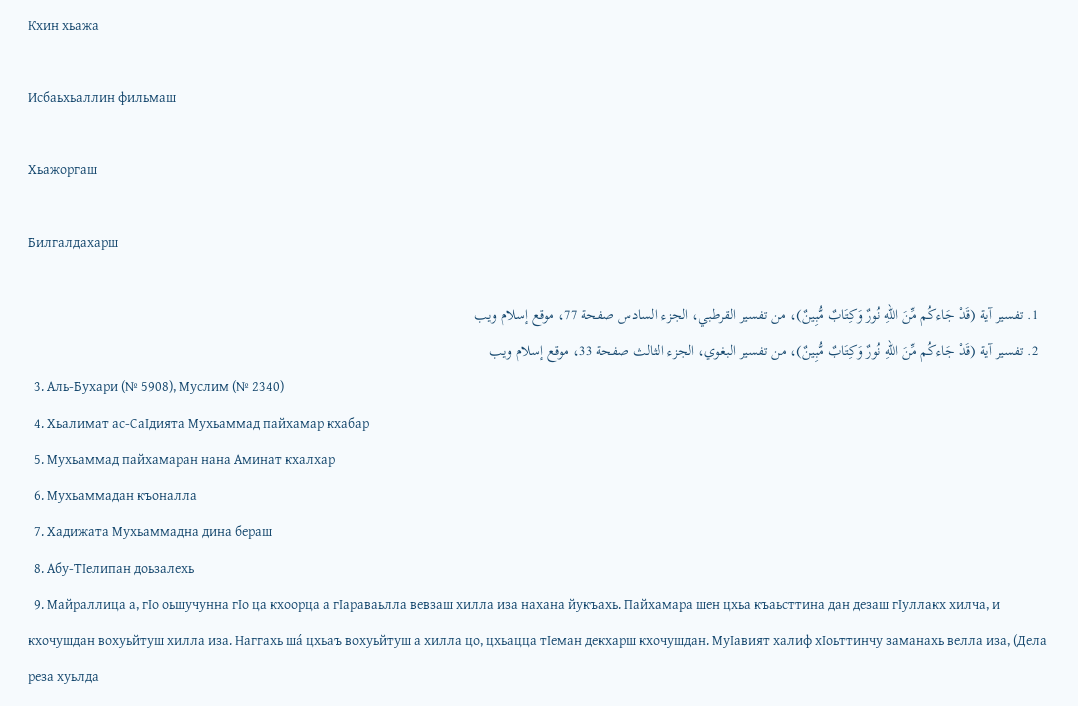Кхин хьажа

Исбаьхьаллин фильмаш

Хьажоргаш

Билгалдахарш

  1. تفسير آية (قَدْ جَاءكُم مِّنَ اللّهِ نُورٌ وَكِتَابٌ مُّبِينٌ)، من تفسير القرطبي، الجزء السادس صفحة 77، موقع إسلام ويب
  2. تفسير آية (قَدْ جَاءكُم مِّنَ اللّهِ نُورٌ وَكِتَابٌ مُّبِينٌ)، من تفسير البغوي، الجزء الثالث صفحة 33، موقع إسلام ويب
  3. Аль-Бухари (№ 5908), Муслим (№ 2340)
  4. Хьалимат ас-СаӀдията Мухьаммад пайхамар кхабар
  5. Мухьаммад пайхамаран нана Аминат кхалхар
  6. Мухьаммадан къоналла
  7. Хадижата Мухьаммадна дина бераш
  8. Абу-ТӀелипан доьзалехь
  9. Майраллица а, гӀо оьшучунна гӀо ца кхоорца а гӀараваьлла вевзаш хилла иза нахана йукъахь. Пайхамара шен цхьа къаьсттина дан дезаш гӀуллакх хилча, и кхочушдан вохуьйтуш хилла иза. Наггахь ша́ цхьаъ вохуьйтуш а хилла цо, цхьацца тӀеман декхарш кхочушдан. МуӀавият халиф хӀоьттинчу заманахь велла иза, (Дела реза хуьлда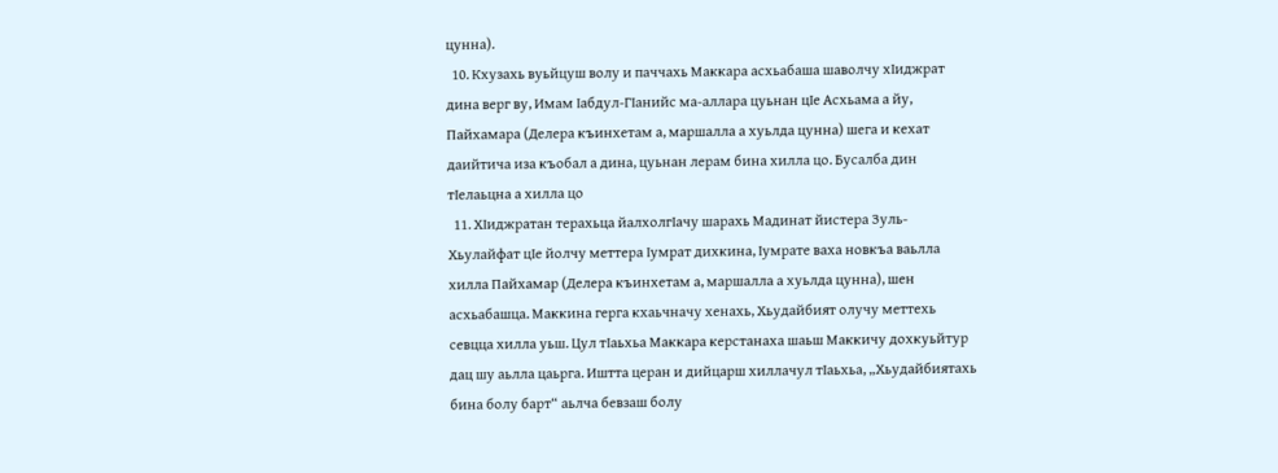цунна).
  10. Кхузахь вуьйцуш волу и паччахь Маккара асхьабаша шаволчу хӀиджрат дина верг ву, Имам Ӏабдул-ГӀанийс ма-аллара цуьнан цӀе Асхьама а йу, Пайхамара (Делера къинхетам а, маршалла а хуьлда цунна) шега и кехат даийтича иза къобал а дина, цуьнан лерам бина хилла цо. Бусалба дин тӀелаьцна а хилла цо
  11. ХӀиджратан терахьца йалхолгӀачу шарахь Мадинат йистера Зуль-Хьулайфат цӀе йолчу меттера Ӏумрат дихкина, Ӏумрате ваха новкъа ваьлла хилла Пайхамар (Делера къинхетам а, маршалла а хуьлда цунна), шен асхьабашца. Маккина герга кхаьчначу хенахь, Хьудайбият олучу меттехь севцца хилла уьш. Цул тӀаьхьа Маккара керстанаха шаьш Маккичу дохкуьйтур дац шу аьлла цаьрга. Иштта церан и дийцарш хиллачул тӀаьхьа, „Хьудайбиятахь бина болу барт“ аьлча бевзаш болу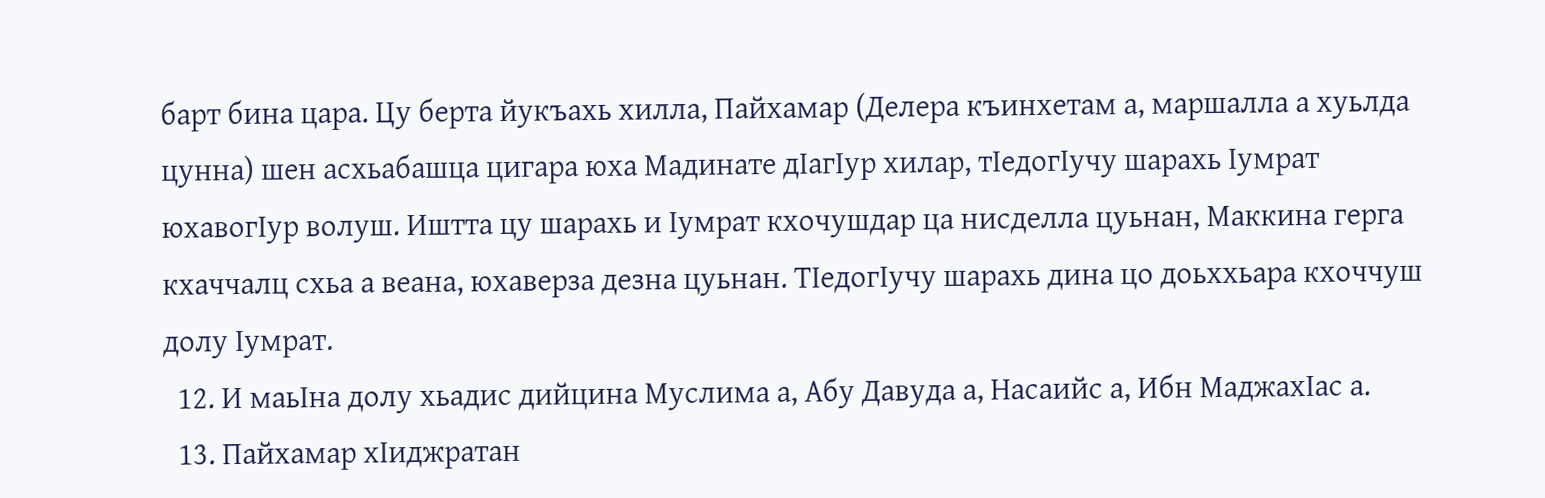барт бина цара. Цу берта йукъахь хилла, Пайхамар (Делера къинхетам а, маршалла а хуьлда цунна) шен асхьабашца цигара юха Мадинате дӀагӀур хилар, тӀедогӀучу шарахь Ӏумрат юхавогӀур волуш. Иштта цу шарахь и Ӏумрат кхочушдар ца нисделла цуьнан, Маккина герга кхаччалц схьа а веана, юхаверза дезна цуьнан. ТӀедогӀучу шарахь дина цо доьххьара кхоччуш долу Ӏумрат.
  12. И маьӀна долу хьадис дийцина Муслима а, Абу Давуда а, Насаийс а, Ибн МаджахӀас а.
  13. Пайхамар хӀиджратан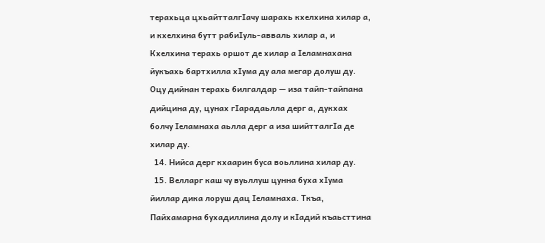терахьца цхьайтталгӀачу шарахь кхелхина хилар а, и кхелхина бутт рабиӀуль-авваль хилар а, и Кхелхина терахь оршот де хилар а Ӏеламнахана йукъахь бартхилла хӀума ду ала мегар долуш ду. Оцу дийнан терахь билгалдар — иза тайп-тайпана дийцина ду, цунах гӀарадаьлла дерг а, дукхах болчу Ӏеламнаха аьлла дерг а иза шийтталгӀа де хилар ду.
  14. Нийса дерг кхаарин буса воьллина хилар ду.
  15. Велларг каш чу вуьллуш цунна буха хӀума йиллар дика лоруш дац Ӏеламнаха. Ткъа, Пайхамарна бухадиллина долу и кӀадий къаьсттина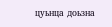цуьнца доьзна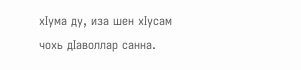хӀума ду, иза шен хӀусам чохь дӀаволлар санна.